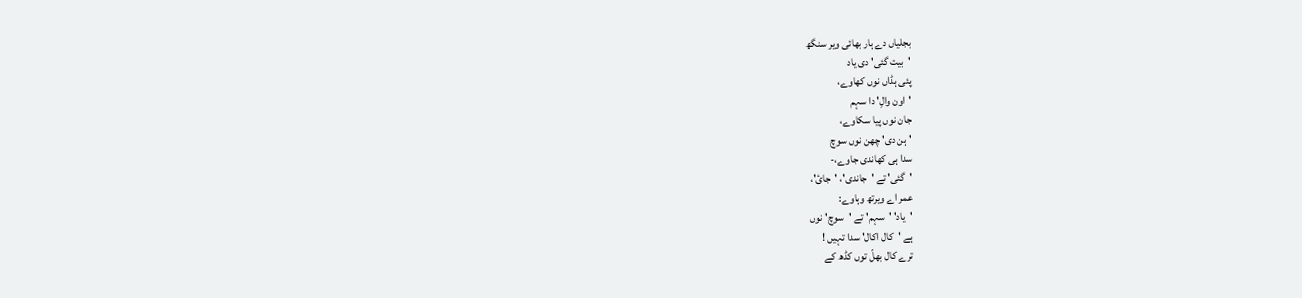بجلیاں دے ہار بھائی ویر سنگھ
'بیت گئی' دی یاد
پئی ہڈاں نوں کھاوے،
'اون والِ' دا سہم
جان نوں پیا سکاوے،
'ہن دی' چھن نوں سوچ
سدا ہی کھاندی جاوے،-
'گئی' تے 'جاندی'، 'جائ'،
عمر اے ویرتھ وہاوے:
'یاد' 'سہم' تے 'سوچ' نوں
ہے 'کال اکال' سدا تہیں !
ترے کال بھلّ توں کڈھ کے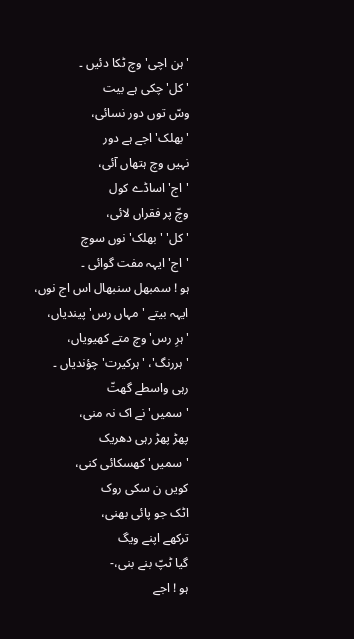'ہن اچی' وچ ٹکا دئیں ۔
'کل' چکی ہے بیت
وسّ توں دور نسائی،
'بھلک' اجے ہے دور
نہیں وچ ہتھاں آئی،
'اج' اساڈے کول
وچّ پر فقراں لائی،
'کل' 'بھلک' نوں سوچ
'اج' ایہہ مفت گوائی ۔
ہو ! سمبھل سنبھال اس اج نوں،
ایہہ بیتے 'مہاں رس' پیندیاں،
'ہرِ رس' وچ متے کھیویاں،
'ہررنگ'، 'ہرکیرت' چؤندیاں ۔
رہی واسطے گھتّ
'سمیں' نے اک نہ منی،
پھڑ پھڑ رہی دھریک
'سمیں' کھسکائی کنی،
کویں ن سکی روک
اٹک جو پائی بھنی،
ترکھے اپنے ویگ
گیا ٹپّ بنے بنی،-
ہو ! اجے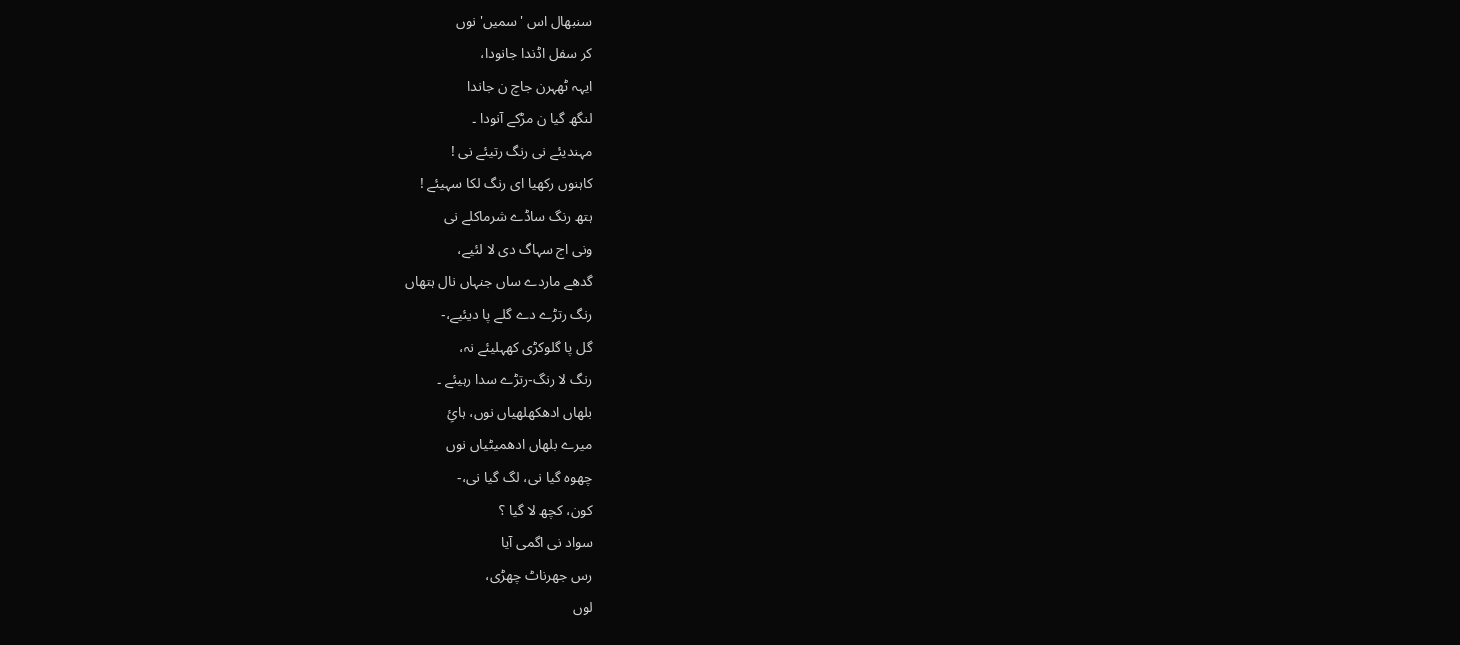سنبھال اس 'سمیں' نوں
کر سفل اڈندا جانودا،
ایہہ ٹھہرن جاچ ن جاندا
لنگھ گیا ن مڑکے آنودا ۔
مہندیئے نی رنگ رتیئے نی !
کاہنوں رکھیا ای رنگ لکا سہیئے !
ہتھ رنگ ساڈے شرماکلے نی
ونی اج سہاگ دی لا لئیے،
گدھے ماردے ساں جنہاں نال ہتھاں
رنگ رتڑے دے گلے پا دیئیے،-
گل پا گلوکڑی کھہلیئے نہ،
رنگ لا رنگ-رتڑے سدا رہیئے ۔
بلھاں ادھکھلھیاں نوں، ہائِ
میرے بلھاں ادھمیٹیاں نوں
چھوہ گیا نی، لگ گیا نی،-
کون، کچھ لا گیا ؟
سواد نی اگمی آیا
رس جھرناٹ چھڑی،
لوں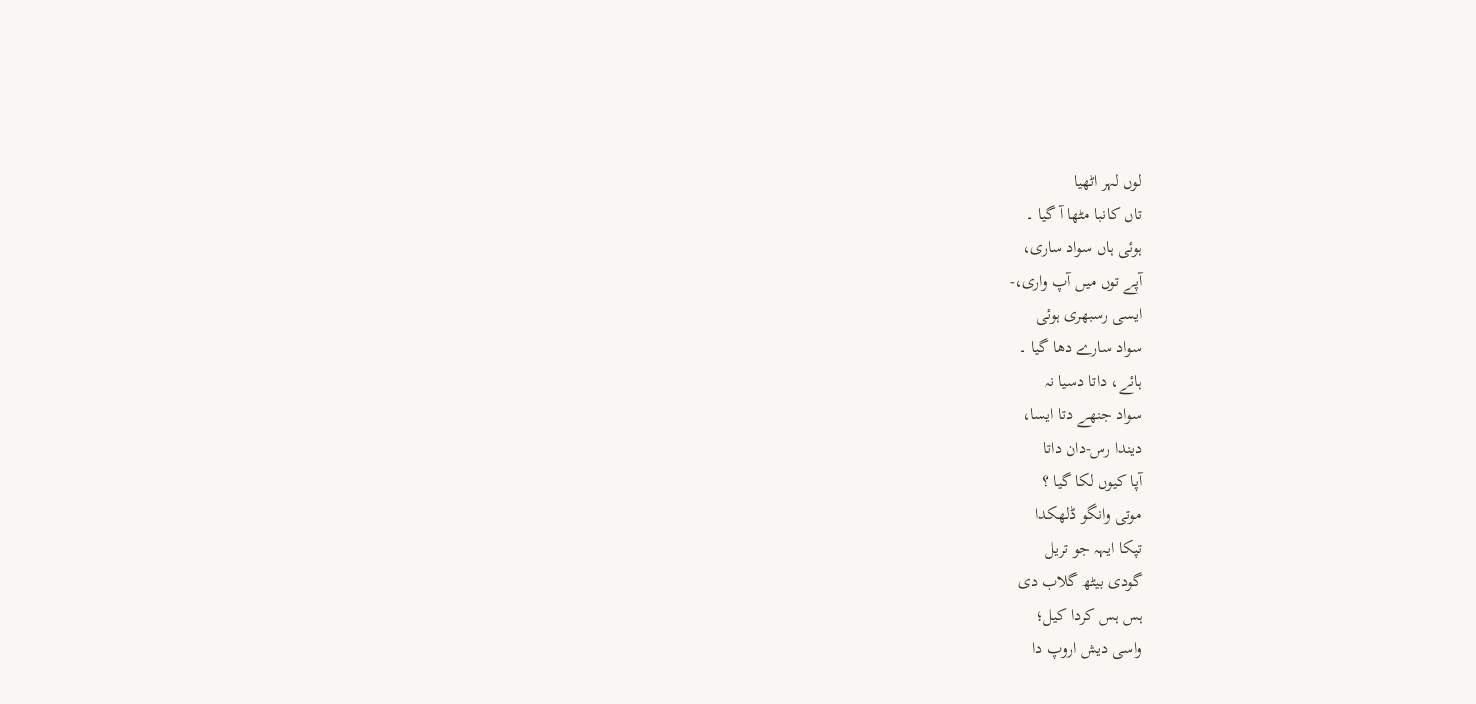لوں لہر اٹھیا
تاں کانبا مٹھا آ گیا ۔
ہوئی ہاں سواد ساری،
آپے توں میں آپ واری،-
ایسی رسبھری ہوئی
سواد سارے دھا گیا ۔
ہائے، داتا دسیا نہ
سواد جنھے دتا ایسا،
دیندا رس-دان داتا
آپا کیوں لکا گیا ؟
موتی وانگو ڈلھکدا
تپکا ایہہ جو تریل
گودی بیٹھ گلاب دی
ہس ہس کردا کیل؛
واسی دیش اروپ دا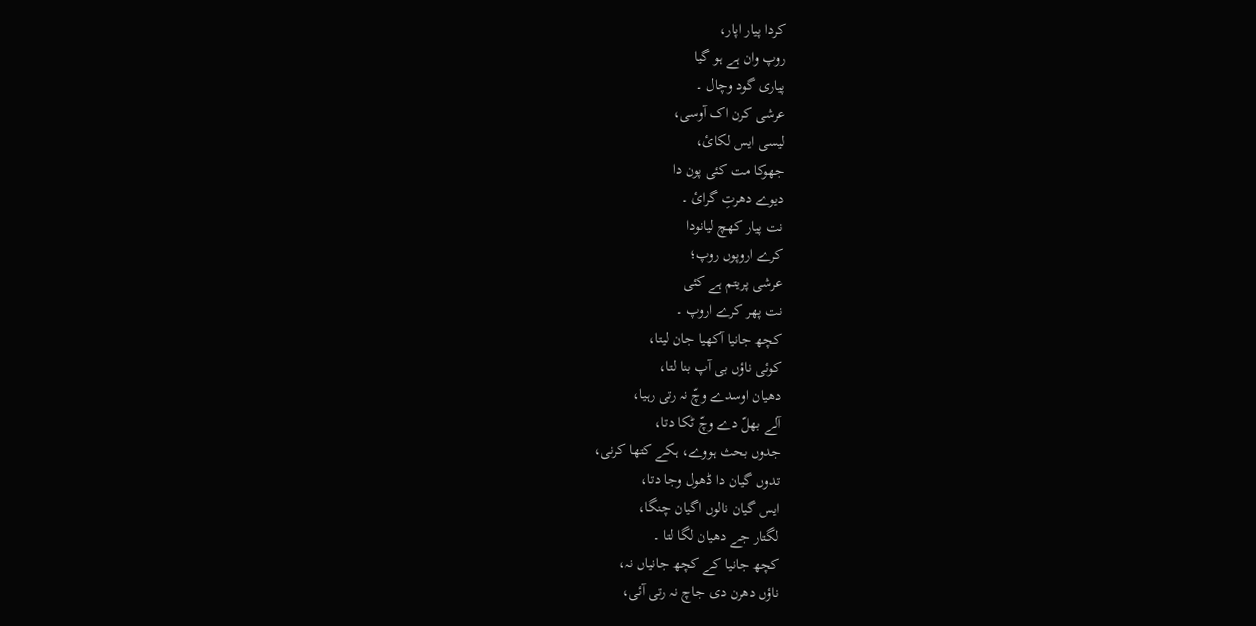کردا پیار اپار،
روپ وان ہے ہو گیا
پیاری گود وچال ۔
عرشی کرن اک آوسی،
لیسی ایس لکائ،
جھوکا مت کئی پون دا
دیوے دھرتِ گرائ ۔
نت پیار کھچ لیانودا
کرے اروپوں روپ؛
عرشی پریتم ہے کئی
نت پھر کرے اروپ ۔
کچھ جانیا آکھیا جان لیتا،
کوئی ناؤں بی آپ بنا لتا،
دھیان اوسدے وچّ نہ رتی رہیا،
آلے بھلّ دے وچّ ٹکا دتا،
جدوں بحث ہووے، ہکے کتھا کرنی،
تدوں گیان دا ڈھول وجا دتا،
ایس گیان نالوں اگیان چنگا،
لگتار جے دھیان لگا لتا ۔
کچھ جانیا کے کچھ جانیاں نہ،
ناؤں دھرن دی جاچ نہ رتی آئی،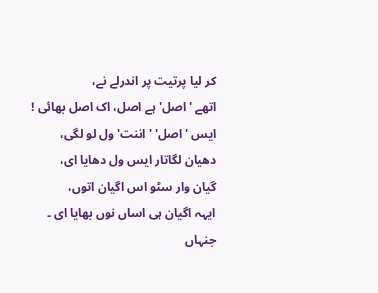کر لیا پرتیت پر اندرلے نے،
اتھے 'اصل' ہے اصل، اک اصل بھائی !
ایس 'اصل' 'اننت' ول لو لگی،
دھیان لگاتار ایس ول دھایا ای،
گیان وار سٹو اس اگیان اتوں،
ایہہ اگیان ہی اساں نوں بھایا ای ۔
جنہاں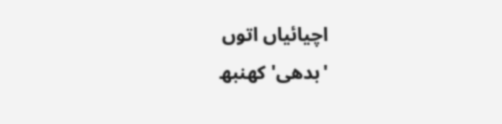اچیائیاں اتوں
'بدھی' کھنبھ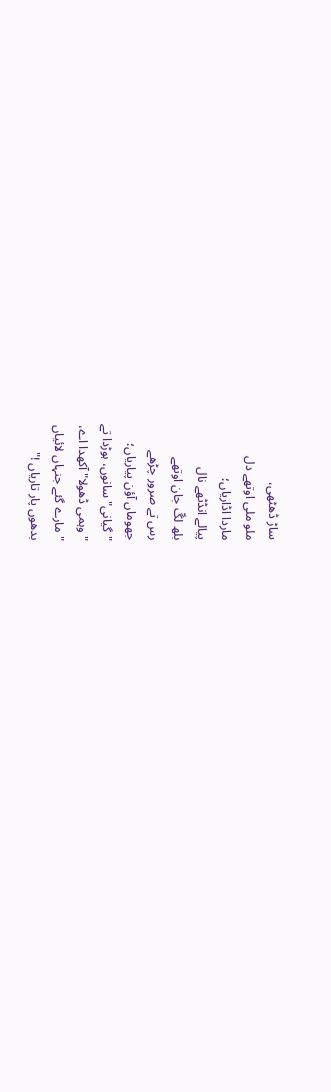ساڑ ڈھٹھی،
ملو ملی اوتھے دل
ماردا اڈاریاں؛
پیالے انڈٹھے نال
بلھ لگّ جان اوتھے
رس تے صرور چڑھے
جھوماں آؤن پیاریاں؛
"گیانی" سانوں، ہوڑدا تے
"وہمی ڈھولا" آکھدا اے،
"مارے گئے جنہاں لائیاں
بدھوں پار تاریاں !"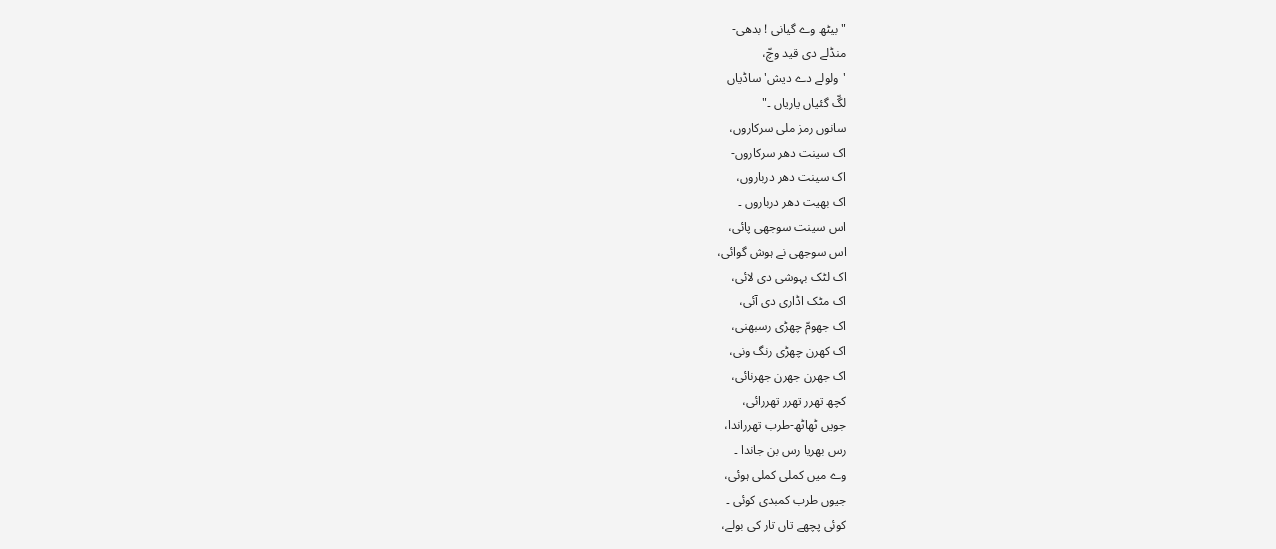" بیٹھ وے گیانی ! بدھی-
منڈلے دی قید وچّ،
'ولولے دے دیش' ساڈیاں
لگّ گئیاں یاریاں ۔"
سانوں رمز ملی سرکاروں،
اک سینت دھر سرکاروں-
اک سینت دھر درباروں،
اک بھیت دھر درباروں ۔
اس سینت سوجھی پائی،
اس سوجھی نے ہوش گوائی،
اک لٹک بہوشی دی لائی،
اک مٹک اڈاری دی آئی،
اک جھومّ چھڑی رسبھنی،
اک کھرن چھڑی رنگ ونی،
اک جھرن جھرن جھرنائی،
کچھ تھرر تھرر تھررائی،
جویں ٹھاٹھ-طرب تھرراندا،
رس بھریا رس بن جاندا ۔
وے میں کملی کملی ہوئی،
جیوں طرب کمبدی کوئی ۔
کوئی پچھے تاں تار کی بولے،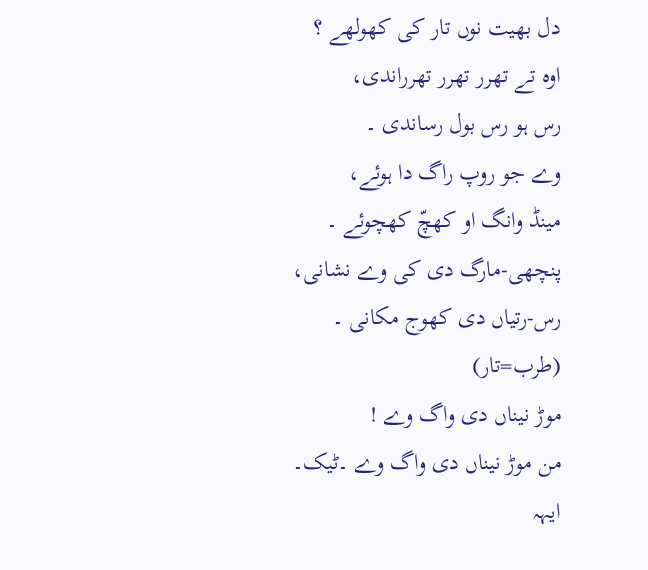دل بھیت نوں تار کی کھولھے ؟
اوہ تے تھرر تھرر تھرراندی،
رس ہو رس بول رساندی ۔
وے جو روپ راگ دا ہوئے،
مینڈ وانگ او کھچّ کھچوئے ۔
پنچھی-مارگ دی کی وے نشانی،
رس-رتیاں دی کھوج مکانی ۔
(طرب=تار)
موڑ نیناں دی واگ وے !
من موڑ نیناں دی واگ وے ۔ٹیک۔
ایہہ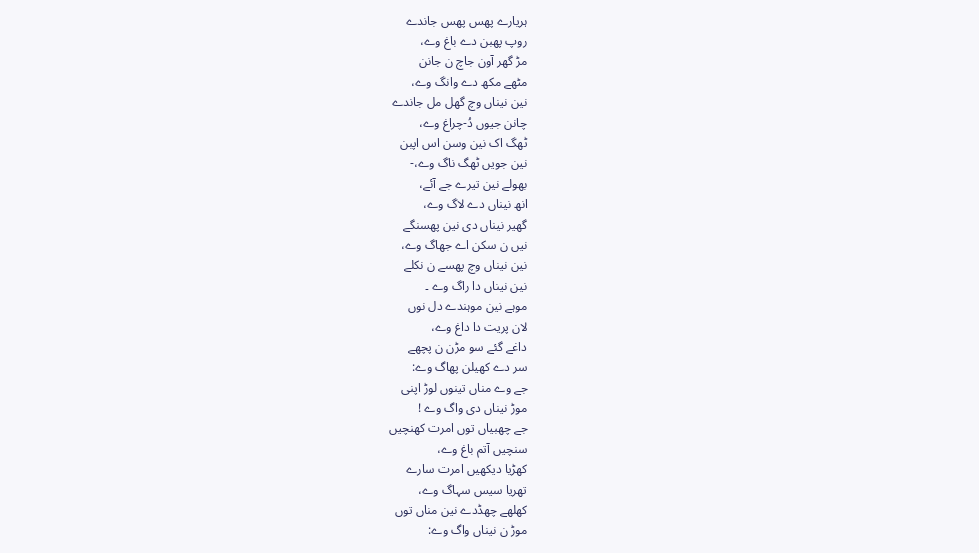ہریارے پھس پھس جاندے
روپ پھبن دے باغ وے،
مڑ گھر آون جاچ ن جانن
مٹھے مکھ دے وانگ وے،
نین نیناں وچ گھل مل جاندے
چانن جیوں دُ-چراغ وے،
ٹھگ اک نین وسن اس اپبن
نین جویں ٹھگ ناگ وے،-
بھولے نین تیرے جے آئے،
انھ نیناں دے لاگ وے،
گھیر نیناں دی نین پھسنگے
نیں ن سکن اے جھاگ وے،
نین نیناں وچ پھسے ن نکلے
نین نیناں دا راگ وے ۔
موہے نین موہندے دل نوں
لان پریت دا داغ وے،
داغے گئے سو مڑن ن پچھے
سر دے کھیلن پھاگ وے:
جے وے مناں تینوں لوڑ اپنی
موڑ نیناں دی واگ وے !
جے چھبیاں توں امرت کھنچیں
سنچیں آتم باغ وے،
کھڑیا دیکھیں امرت سارے
تھریا سیس سہاگ وے،
کھلھے چھڈدے نین مناں توں
موڑ ن نیناں واگ وے: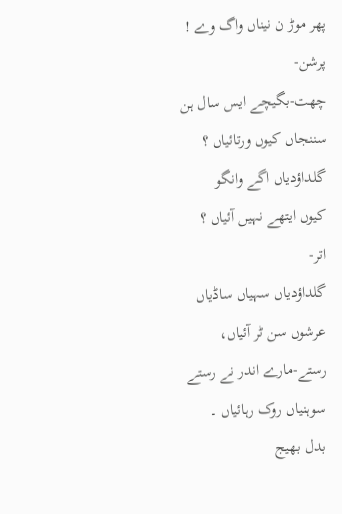پھر موڑ ن نیناں واگ وے !
پرشن-
چھت-بگیچے ایس سال ہن
سننجاں کیوں ورتائیاں ؟
گلداؤدیاں اگے وانگو
کیوں ایتھے نہیں آئیاں ؟
اتر-
گلداؤدیاں سہیاں ساڈیاں
عرشوں سن ٹر آئیاں،
رستے-مارے اندر نے رستے
سوہنیاں روک رہائیاں ۔
بدل بھیج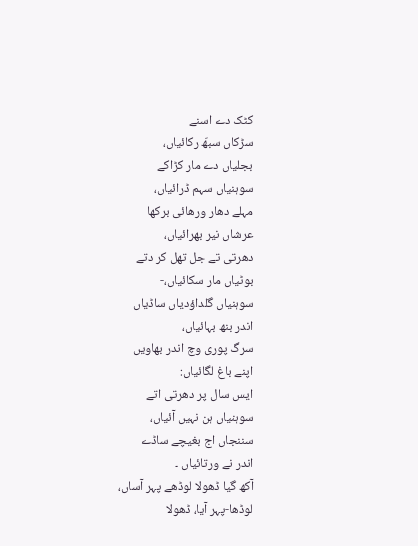کٹک دے اسنے
سڑکاں سبھّ رکائیاں،
بجلیاں دے مار کڑاکے
سوہنیاں سہم ڈرائیاں،
مہلے دھار ورھائی برکھا
عرشاں نیر بھرائیاں،
دھرتی تے جل تھل کر دتے
بوٹیاں مار سکائیاں،-
سوہنیاں گلداؤدیاں ساڈیاں
اندر بنھ بہائیاں،
سرگ پوری وچ اندر بھاویں
اپنے باغ لگائیاں:
ایس سال پر دھرتی اتے
سوہنیاں ہن نہیں آئیاں،
سننجاں اج بغیچے ساڈے
اندر نے ورتائیاں ۔
آکھ گیا ڈھولا لوڈھے پہر آساں،
لوڈھا-پہر آیا، ڈھولا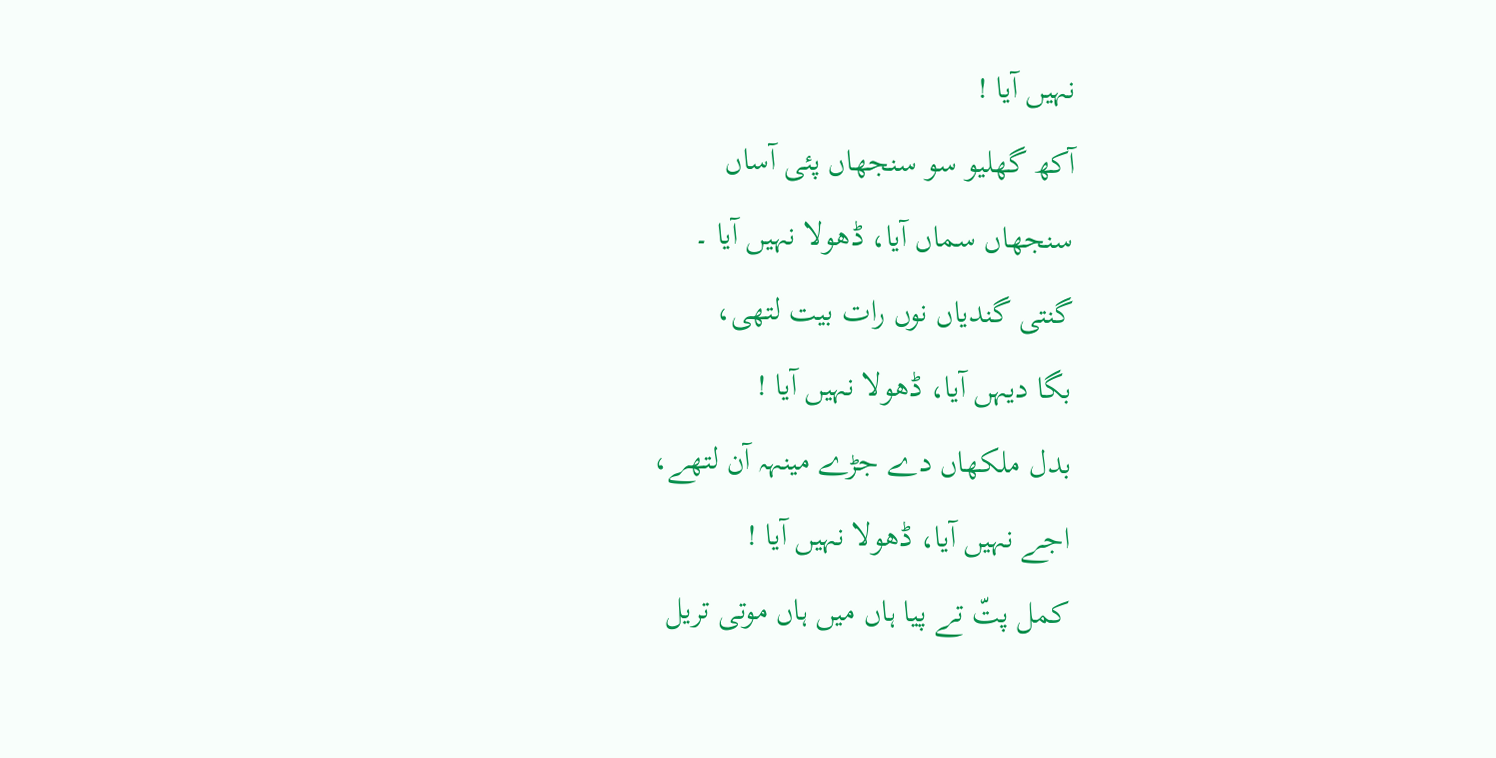نہیں آیا !
آکھ گھلیو سو سنجھاں پئی آساں
سنجھاں سماں آیا، ڈھولا نہیں آیا ۔
گنتی گندیاں نوں رات بیت لتھی،
بگا دیہں آیا، ڈھولا نہیں آیا !
بدل ملکھاں دے جڑے مینہہ آن لتھے،
اجے نہیں آیا، ڈھولا نہیں آیا !
کمل پتّ تے پیا ہاں میں ہاں موتی تریل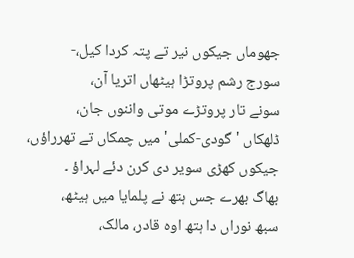جھوماں جیکوں نیر تے پتہ کردا کیل،-
سورج رشم پروتڑا ہیٹھاں اتریا آن،
سونے تار پروتڑے موتی واننوں جان،
ڈلھکاں 'گودی-کملی' میں چمکاں تے تھرراؤں،
جیکوں کھڑی سویر دی کرن دئے لہراؤ ۔
بھاگ بھرے جس ہتھ نے پلمایا میں ہیٹھ،
سبھ نوراں دا ہتھ اوہ قادر، مالک،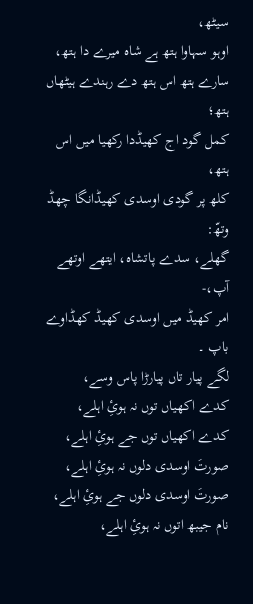سیٹھ،
اوہو سہاوا ہتھ ہے شاہ میرے دا ہتھ،
سارے ہتھ اس ہتھ دے رہندے ہیٹھاں ہتھ؛
کمل گود اج کھیڈدا رکھیا میں اس ہتھ،
کلھ پر گودی اوسدی کھیڈانگا چھڈ وتھّ:
گھلے، سدے پاتشاہ، ایتھے اوتھے آپ،-
امر کھیڈ میں اوسدی کھیڈ کھڈاوے باپ ۔
لگے پیار تاں پیارڑا پاس وسے،
کدے اکھیاں توں نہ ہوئِ اہلے،
کدے اکھیاں توں جے ہوئِ اہلے،
صورتَ اوسدی دلوں نہ ہوئِ اہلے،
صورتَ اوسدی دلوں جے ہوئِ اہلے،
نام جیبھ اتوں نہ ہوئِ اہلے،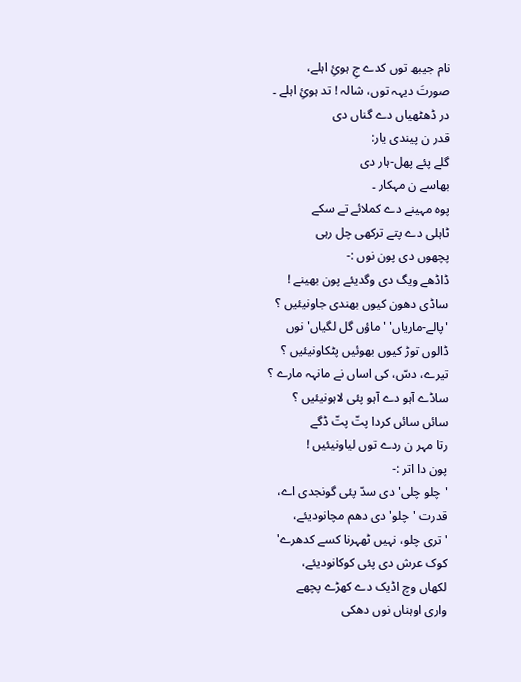نام جیبھ توں کدے جِ ہوئِ اہلے،
صورتَ دیہہ توں، شالہ ! تد ہوئِ اہلے ۔
در ڈھٹھیاں دے گناں دی
قدر ن پیندی یار:
گلے پئے پھل-ہار دی
بھاسے ن مہکار ۔
پوہ مہینے دے کملائے تے سکے
ٹاہلی دے پتے ترکھی چل رہی
پچھوں دی پون نوں :-
ڈاڈھے ویگ دی وگدیئے پون بھینے !
ساڈی دھون کیوں بھندی جاونیئیں ؟
'پالے-ماریاں' 'ماؤں گل لگیاں' نوں
ڈالوں توڑ کیوں بھوئیں پٹکاونیئیں ؟
تیرے، دسّ، کی اساں نے مانہہ مارے ؟
ساڈے آہو دے آہو پئی لاہونیئیں ؟
سائں سائں کردا پتّ پتّ ڈگے
رتا مہر ن ردے توں لیاونیئیں !
پون دا اتر :-
'چلو چلی' دی سدّ پئی گونجدی اے،
قدرت 'چلو' دی دھم مچانودیئے،
'تری چلو، نہیں ٹھہرنا کسے کدھرے'
کوک عرش دی پئی کوکانودیئے،
لکھاں وچ اڈیک دے کھڑے پچھے
واری اوہناں نوں دھکی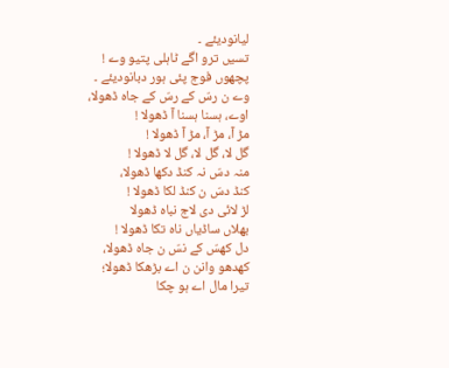لیانودیئے ۔
تسیں ترو اگے ٹاہلی پتیو وے !
پچھوں فوج پئی ہور دبانودیئے ۔
وے ن رسّ کے رسّ کے جاہ ڈھولا،
اوے، ہسنا ہسنا آ ڈھولا !
مڑ آ، مڑ آ، مڑ آ ڈھولا !
گل لا، گل لا، گل لا ڈھولا !
منہ دسّ نہ کنڈ دکھا ڈھولا،
کنڈ دسّ ن کنڈ لکا ڈھولا !
لڑ لائی دی لاج نباہ ڈھولا
بھلاں ساڈیاں ناہ تکا ڈھولا !
دل کھسّ کے نسّ ن جاہ ڈھولا،
کھدھو وانن ن اے بڑھکا ڈھولا؛
تیرا مال اے ہو چکا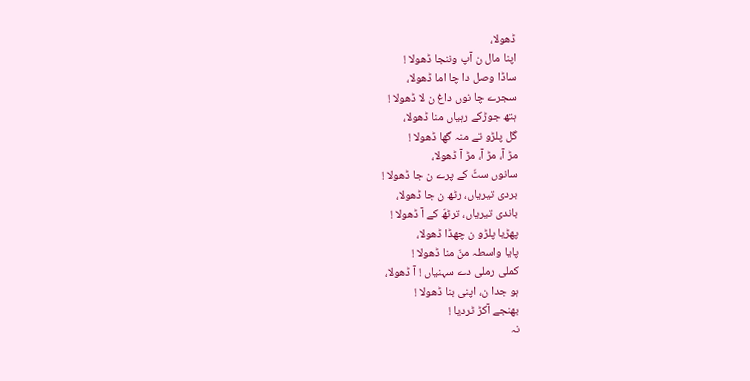ڈھولا،
اپنا مال ن آپ وننجا ڈھولا !
ساڈا وصل دا چا اما ڈھولا،
سجرے چا نوں داغ ن لا ڈھولا !
ہتھ جوڑکے رہیاں منا ڈھولا،
گل پلڑو تے منہ گھا ڈھولا !
مڑ آ، مڑ آ، مڑ آ ڈھولا،
سانوں سٹّ کے پرے ن جا ڈھولا !
بردی تیریاں، رٹھ ن جا ڈھولا،
باندی تیریاں، ترٹھّ کے آ ڈھولا !
پھڑیا پلڑو ن چھڈا ڈھولا،
پایا واسطہ منّ منا ڈھولا !
کملی رملی دے سہنیاں ! آ ڈھولا،
ہو جدا ن، اپنی بنا ڈھولا !
بھنجے آکڑ ٹردیا !
نہ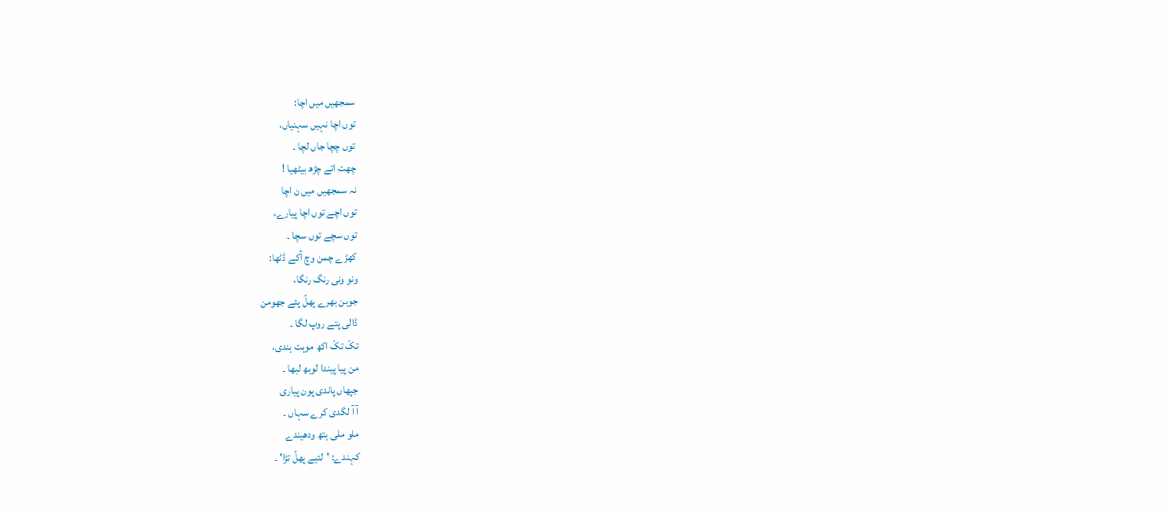سمجھیں میں اچا:
توں اچا نہیں سہنیاں،
توں چچا جاں لچا ۔
چھت اتے چڑھ بیٹھیا !
نہ سمجھیں میں ن اچا
توں اچے توں اچا پیارے،
توں سچے توں سچا ۔
کھڑے چمن وچ آکے ڈٹھا:
ونو ونی رنگ رنگا،
جوبن بھرے پھلّ پئے جھومن
ڈالی پتے روپ لگا ۔
تکّ تکّ اکھ موہت ہندی،
من پیا پیندا لوبھ لبھا ۔
جپھاں پاندی پون پیاری
آ آ لگدی کرے سہاں ۔
ملو ملی ہتھ ودھیندے
کہندے: 'لئیے پھلّ تڑا' ۔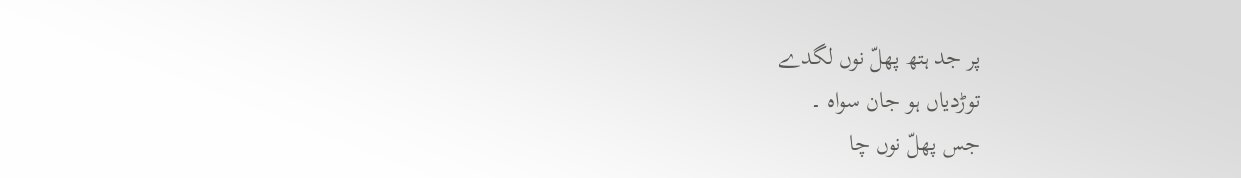پر جد ہتھ پھلّ نوں لگدے
توڑدیاں ہو جان سواہ ۔
جس پھلّ نوں چا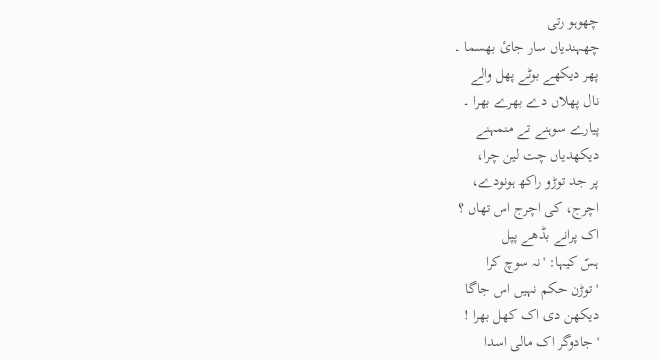چھوہو رتی
چھہندیاں سار جائ بھسما ۔
پھر دیکھے بوٹے پھل والے
نال پھلاں دے بھرے بھرا ۔
پیارے سوہنے تے منمہنے
دیکھدیاں چت لین چرا،
پر جد توڑو راکھ ہونودے،
اچرج، کی اچرج اس تھاں ؟
اک پرانے بڈھے پپل
ہسّ کیہا: 'نہ سوچ کرا
'توڑن حکم نہیں اس جاگا
دیکھن دی اک کھل بھرا !
'جادوگر اک مالی اسدا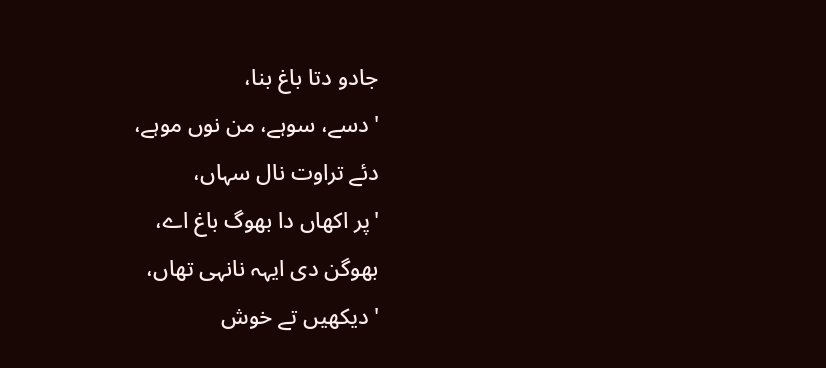جادو دتا باغ بنا،
'دسے، سوہے، من نوں موہے،
دئے تراوت نال سہاں،
'پر اکھاں دا بھوگ باغ اے،
بھوگن دی ایہہ نانہی تھاں،
'دیکھیں تے خوش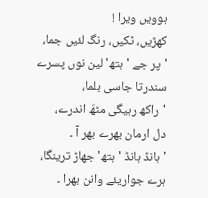ہوویں ویرا !
کھڑیں، ٹکیں، رنگ لئیں جما،
'پر جے 'ہتھ' لین نوں پسرے
سندرتا جاسی بلما،
'راکھ رہیگی مٹھّ اندرے،
دل ارمان بھرے بھر آ ۔
'ہانڈ ہانڈ 'ہتھ' جھاڑ ترینگا،
ہرے جواریئے وانن بھرا ۔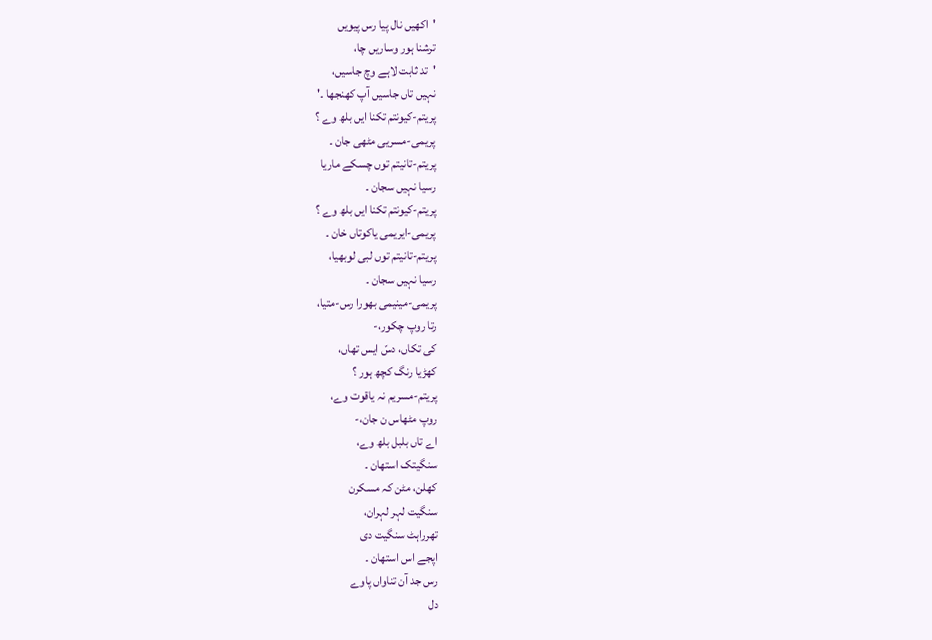'اکھیں نال پیا رس پیویں
ترشنا ہور وساریں چا،
'تد ثابت لاہے وچ جاسیں،
نہیں تاں جاسیں آپ کھنجھا ۔'
پریتم-کیونتم تکنا ایں بلھ وے ؟
پریمی-مسریی مٹھی جان ۔
پریتم-تانیتم توں چسکے ماریا
رسیا نہیں سجان ۔
پریتم-کیونتم تکنا ایں بلھ وے ؟
پریمی-ایریمی یاکوتاں خان ۔
پریتم-تانیتم توں لبی لوبھیا،
رسیا نہیں سجان ۔
پریمی-مینیمی بھورا رس-متیا،
رتا روپ چکور،-
کی تکاں، دسّ ایس تھاں،
کھڑیا رنگ کچھ ہور ؟
پریتم-مسریم نہ یاقوت وے،
روپ مٹھاس ن جان،-
اے تاں بلبل بلھ وے،
سنگیتک استھان ۔
کھلن، مٹن کہ مسکرن
سنگیت لہر لہران،
تھرراہٹ سنگیت دی
اپجے اس استھان ۔
رس جد آن تناواں پاوے
دل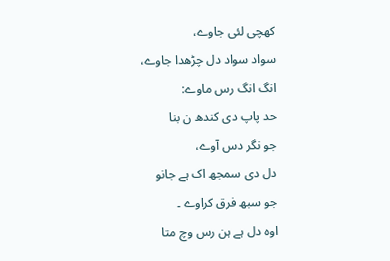کھچی لئی جاوے،
سواد سواد دل چڑھدا جاوے،
انگ انگ رس ماوے:
حد پاپ دی کندھ ن بنا
جو نگر دس آوے،
دل دی سمجھ اک ہے جانو
جو سبھ فرق کراوے ۔
اوہ دل ہے ہن رس وچ متا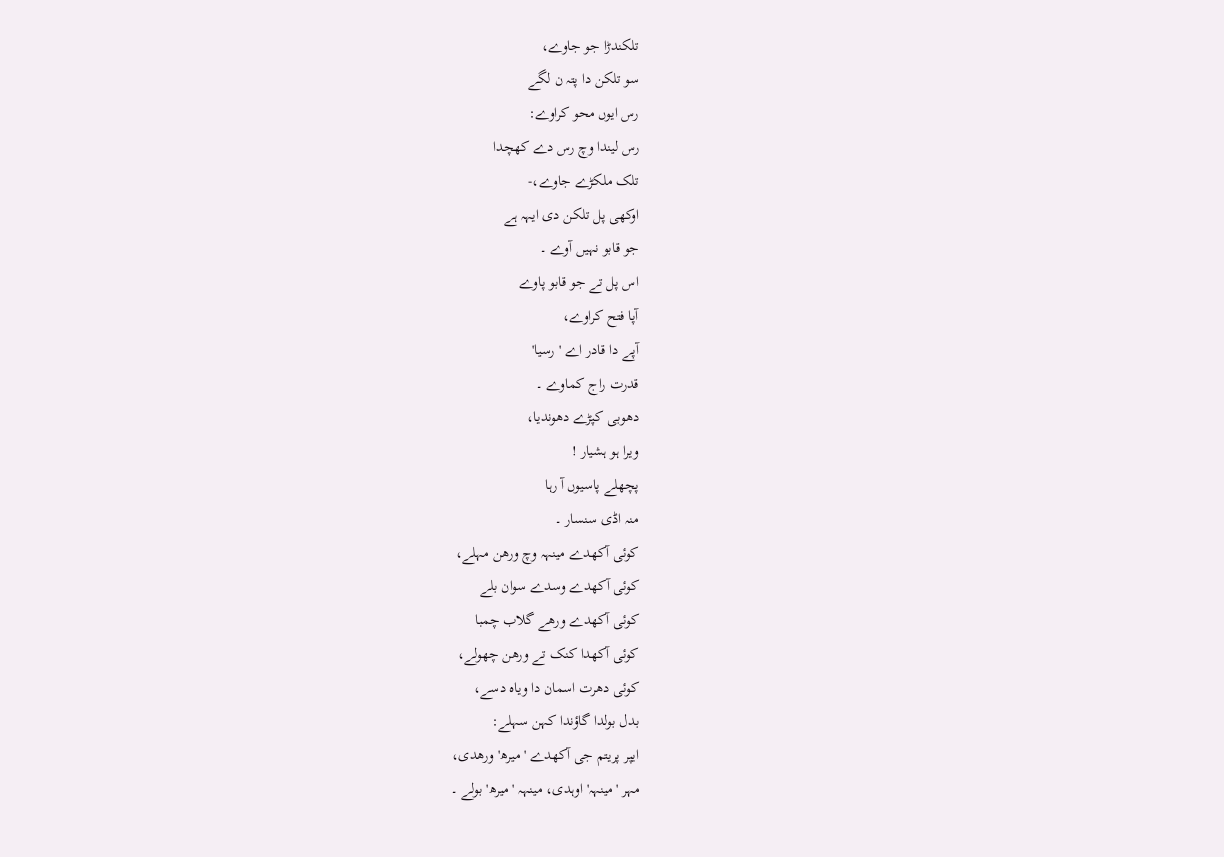تلکندڑا جو جاوے،
سو تلکن دا پتہ ن لگے
رس ایوں محو کراوے:
رس لیندا وچ رس دے کھچدا
تلک ملکڑے جاوے،-
اوکھی پل تلکن دی ایہہ ہے
جو قابو نہیں آوے ۔
اس پل تے جو قابو پاوے
آپا فتح کراوے،
آپے دا قادر اے 'رسیا'
قدرت راج کماوے ۔
دھوبی کپڑے دھوندیا،
ویرا ہو ہشیار !
پچھلے پاسیوں آ رہا
منہ اڈی سنسار ۔
کوئی آکھدے مینہہ وچ ورھن مہلے،
کوئی آکھدے وسدے سوان بلے
کوئی آکھدے ورھے گلاب چمبا
کوئی آکھدا کنک تے ورھن چھولے،
کوئی دھرت اسمان دا ویاہ دسے،
بدل بولدا گاؤندا کہن سہلے:
ایپر پریتم جی آکھدے 'میرھ' ورھدی،
مہر 'مینہہ' اوہدی، مینہہ 'میرھ' بولے ۔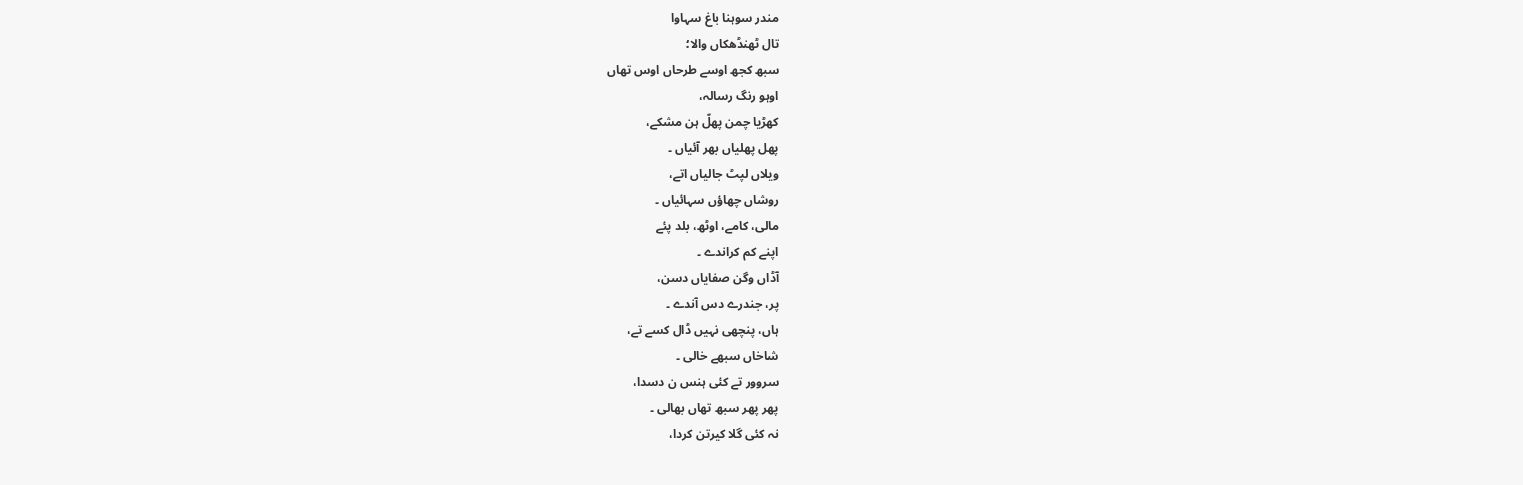مندر سوہنا باغ سہاوا
تال ٹھنڈھکاں والا؛
سبھ کجھ اوسے طرحاں اوس تھاں
اوہو رنگ رسالہ،
کھڑیا چمن پھلّ ہن مشکے،
پھل پھلیاں بھر آئیاں ۔
ویلاں لپٹ جالیاں اتے،
روشاں چھاؤں سہائیاں ۔
مالی، کامے، اوٹھ، بلد پئے
اپنے کم کراندے ۔
آڈاں وگن صفایاں دسن،
پر، جندرے دس آندے ۔
ہاں، پنچھی نہیں ڈال کسے تے،
شاخاں سبھے خالی ۔
سروور تے کئی ہنس ن دسدا،
پھر پھر سبھ تھاں بھالی ۔
نہ کئی گلا کیرتن کردا،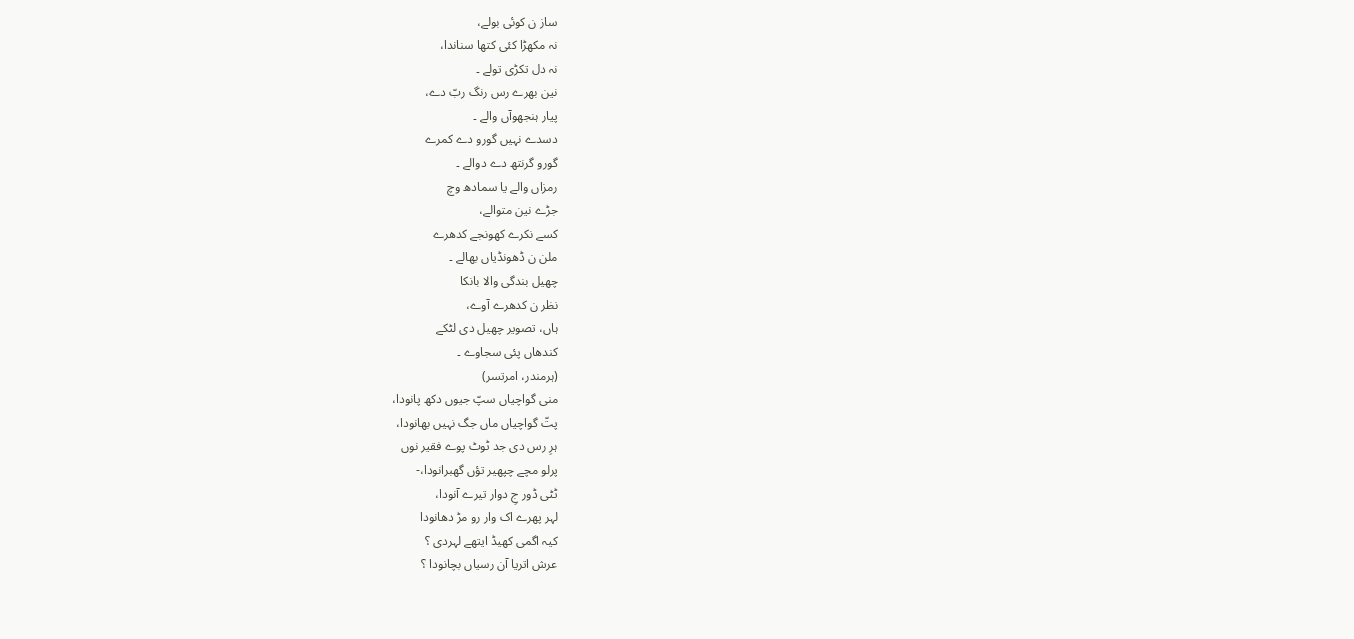ساز ن کوئی بولے،
نہ مکھڑا کئی کتھا سناندا،
نہ دل تکڑی تولے ۔
نین بھرے رس رنگ ربّ دے،
پیار ہنجھوآں والے ۔
دسدے نہیں گورو دے کمرے
گورو گرنتھ دے دوالے ۔
رمزاں والے یا سمادھ وچ
جڑے نین متوالے،
کسے نکرے کھونجے کدھرے
ملن ن ڈھونڈیاں بھالے ۔
چھیل بندگی والا بانکا
نظر ن کدھرے آوے،
ہاں، تصویر چھیل دی لٹکے
کندھاں پئی سجاوے ۔
(ہرمندر، امرتسر)
منی گواچیاں سپّ جیوں دکھ پانودا،
پتّ گواچیاں ماں جگ نہیں بھانودا،
ہرِ رس دی جد ٹوٹ پوے فقیر نوں
پرلو مچے چپھیر تؤں گھبرانودا،-
ٹٹی ڈور جِ دوار تیرے آنودا،
لہر پھرے اک وار رو مڑ دھانودا
کیہ اگمی کھیڈ ایتھے لہردی ؟
عرش اتریا آن رسیاں بچانودا ؟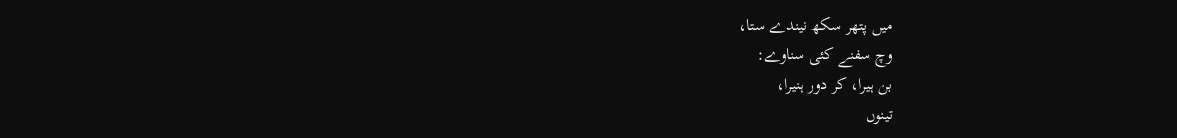میں پتھر سکھ نیندے ستا،
وچ سفنے کئی سناوے:
بن ہیرا، کر دور ہنیرا،
تینوں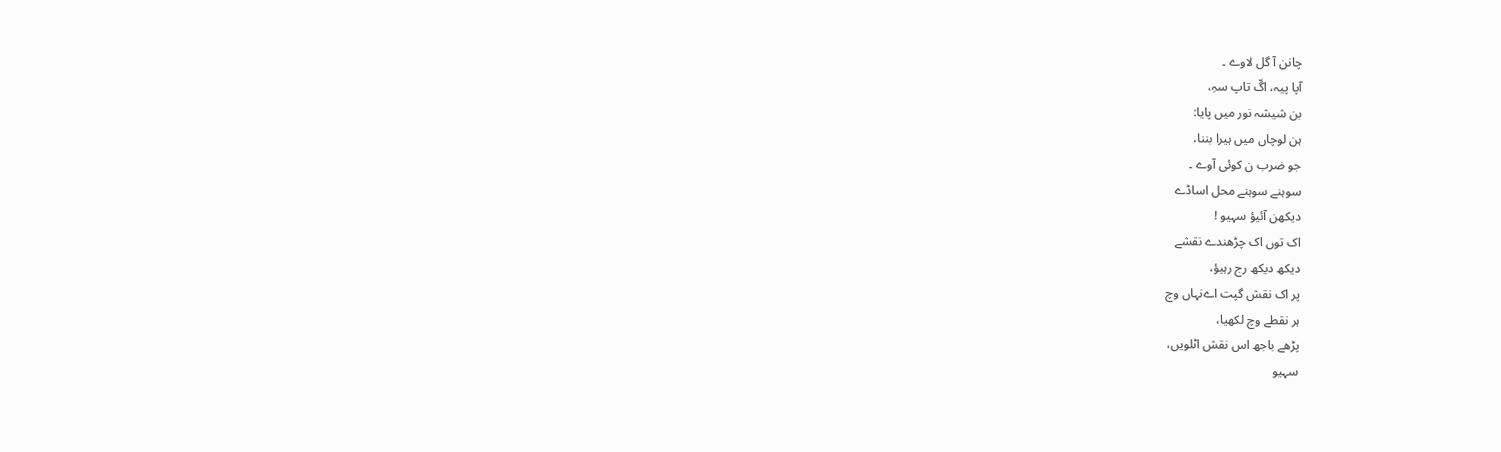چانن آ گل لاوے ۔
آپا پیہ، اگّ تاپ سہِ،
بن شیشہ نور میں پایا:
ہن لوچاں میں ہیرا بننا،
جو ضرب ن کوئی آوے ۔
سوہنے سوہنے محل اساڈے
دیکھن آئیؤ سہیو !
اک توں اک چڑھندے نقشے
دیکھ دیکھ رج رہیؤ،
پر اک نقش گپت اےنہاں وچ
ہر نقطے وچ لکھیا،
پڑھے باجھ اس نقش اٹلویں،
سہیو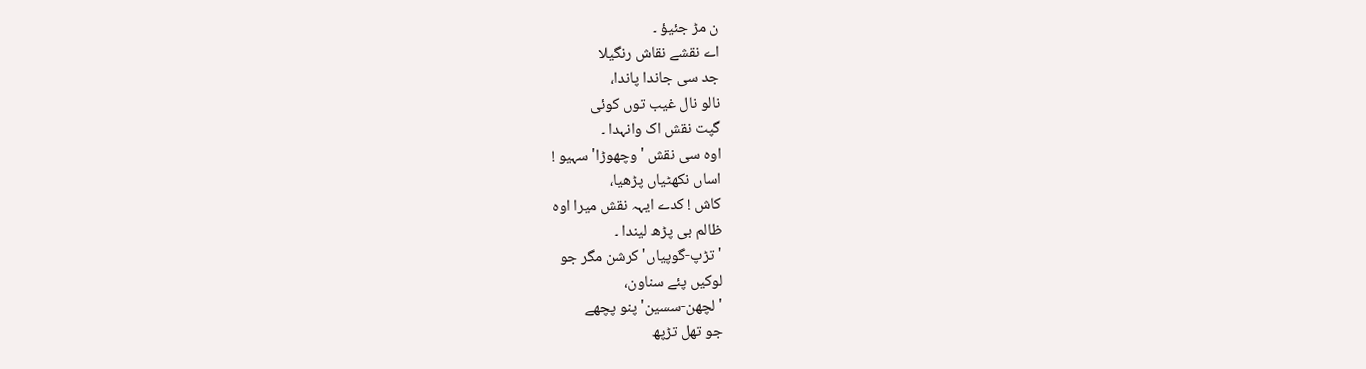ن مڑ جئیؤ ۔
اے نقشے نقاش رنگیلا
جد سی جاندا پاندا،
نالو نال غیب توں کوئی
گپت نقش اک وانہدا ۔
اوہ سی نقش 'وچھوڑا' سہیو !
اساں نکھٹیاں پڑھیا،
کاش ! کدے ایہہ نقش میرا اوہ
ظالم بی پڑھ لیندا ۔
'تڑپ-گوپیاں' کرشن مگر جو
لوکیں پئے سناون،
'لچھن-سسین' پنو پچھے
جو تھل تڑپھ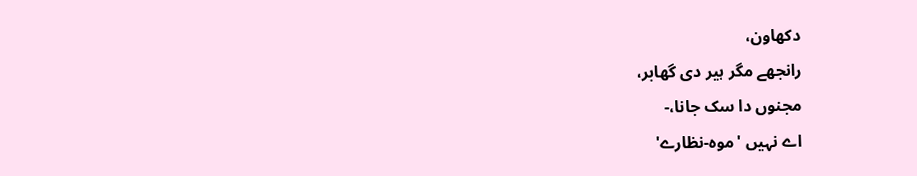دکھاون،
رانجھے مگر ہیر دی گھابر،
مجنوں دا سک جانا،-
اے نہیں 'موہ-نظارے'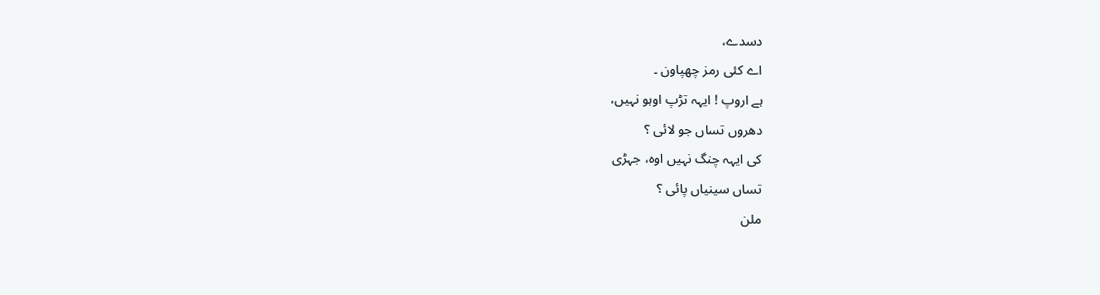دسدے،
اے کئی رمز چھپاون ۔
ہے اروپ ! ایہہ تڑپ اوہو نہیں،
دھروں تساں جو لائی ؟
کی ایہہ چنگ نہیں اوہ، جہڑی
تساں سینیاں پائی ؟
ملن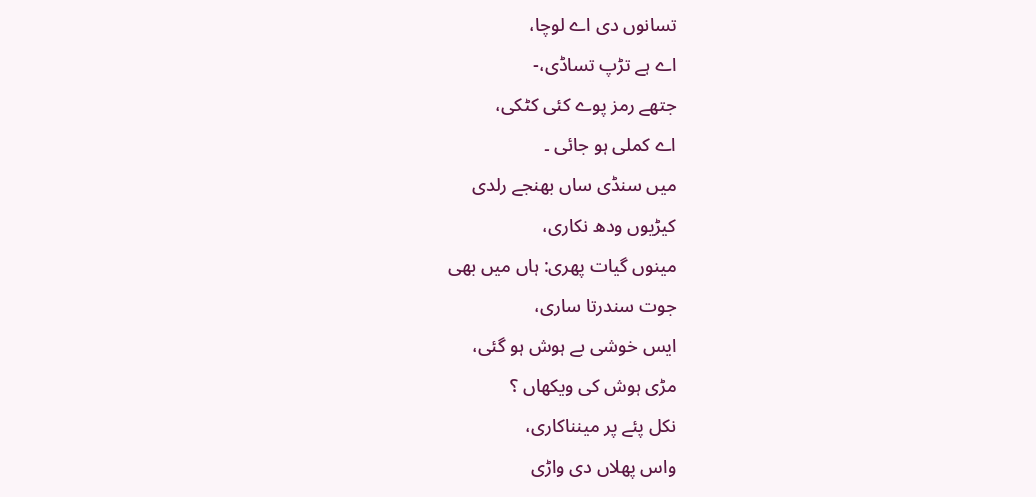تسانوں دی اے لوچا،
اے ہے تڑپ تساڈی،-
جتھے رمز پوے کئی کٹکی،
اے کملی ہو جائی ۔
میں سنڈی ساں بھنجے رلدی
کیڑیوں ودھ نکاری،
مینوں گیات پھری: ہاں میں بھی
جوت سندرتا ساری،
ایس خوشی بے ہوش ہو گئی،
مڑی ہوش کی ویکھاں ؟
نکل پئے پر مینناکاری،
واس پھلاں دی واڑی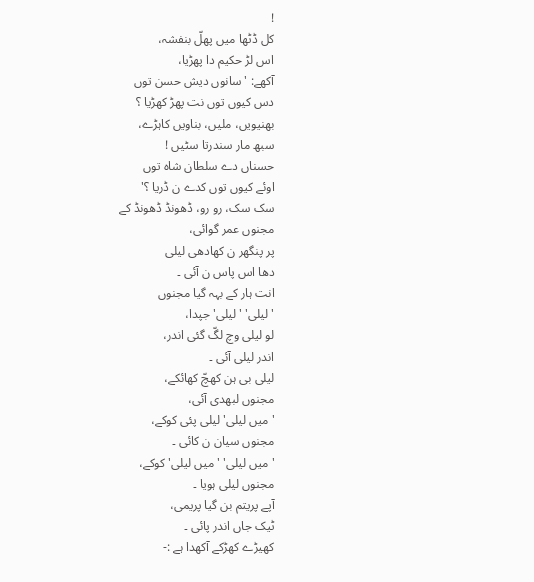!
کل ڈٹھا میں پھلّ بنفشہ،
اس لڑ حکیم دا پھڑیا،
آکھے: 'سانوں دیش حسن توں
دس کیوں توں نت پھڑ کھڑیا ؟
بھنیویں، ملیں، بناویں کاہڑے،
سبھ مار سندرتا سٹیں !
حسناں دے سلطان شاہ توں
اوئے کیوں توں کدے ن ڈریا ؟'
سک سک، رو رو، ڈھونڈ ڈھونڈ کے
مجنوں عمر گوائی،
پر پنگھر ن کھادھی لیلی
دھا اس پاس ن آئی ۔
انت ہار کے بہہ گیا مجنوں
'لیلی' 'لیلی' جپدا،
لو لیلی وچ لگّ گئی اندر،
اندر لیلی آئی ۔
لیلی بی ہن کھچّ کھائکے،
مجنوں لبھدی آئی،
'میں لیلی' لیلی پئی کوکے،
مجنوں سیان ن کائی ۔
'میں لیلی' 'میں لیلی' کوکے،
مجنوں لیلی ہویا ۔
آپے پریتم بن گیا پریمی،
ٹیک جاں اندر پائی ۔
کھیڑے کھڑکے آکھدا ہے :-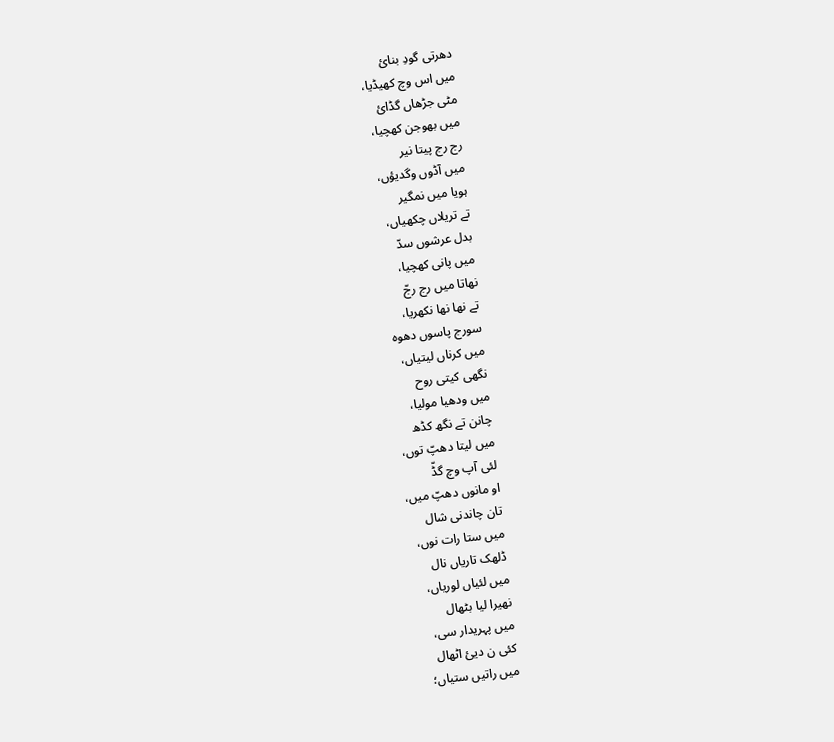دھرتی گودِ بنائ
میں اس وچ کھیڈیا،
مٹی جڑھاں گڈائ
میں بھوجن کھچیا،
رج رج پیتا نیر
میں آڈوں وگدیؤں،
ہویا میں نمگیر
تے تریلاں چکھیاں،
بدل عرشوں سدّ
میں پانی کھچیا،
نھاتا میں رج رجّ
تے نھا نھا نکھریا،
سورج پاسوں دھوہ
میں کرناں لیتیاں،
نگھی کیتی روح
میں ودھیا مولیا،
چانن تے نگھ کڈھ
میں لیتا دھپّ توں،
لئی آپ وچ گڈّ
او مانوں دھپّ میں،
تان چاندنی شال
میں ستا رات نوں،
ڈلھک تاریاں نال
میں لئیاں لوریاں،
نھیرا لیا بٹھال
میں پہریدار سی،
کئی ن دیئ اٹھال
میں راتیں ستیاں؛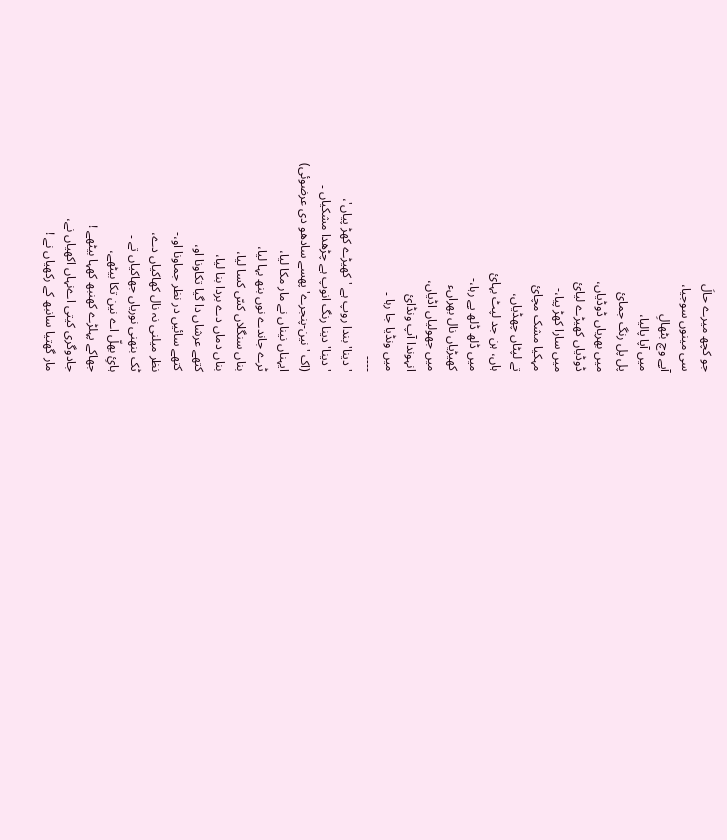جو کچھ میرے حالَ
سی مینوں سوجیا،
آپے وچ بٹھالِ
میں آپا پالیا،
پل پل رنگ جمائ
میں بھریاں ڈوڈیاں،
ڈوڈیاں کھیڑے لیائ
میں سارا کھڑ پیا،-
مہکیا مشک مچائ
تے لپٹاں چھڈیاں،
ہاں، ہن جد لپٹ بہائ
میں ڈلھ ڈلھ پے رہا،-
کھیڑیاں نال بھراںء
میں جھولیاں اڈیاں،
انہوندا آپ ونڈائ
میں ونڈیا جا رہا ۔
----
'دینا' بندا روپ ہے 'کھیڑے کھڑ پیاں'،
'دینا' دینا رنگ انوپ ہے چڑھدا مشکیاں ۔
(اک 'نین-پنجرے' پھسے سادھو دی عرضوئی)
ایہناں نیناں نے مار مکا لیا،
ٹرے جاندے نوں بنھ بہا لیا،
بناں سنگلاں کسّ کسا لیا،
بناں دماں دے بردا بنا لیا،
کتھے عرشاں دا گیا تکاونا او،
کتھے سائیں در نظر جماونا او،-
نظر میلنی نہ نال کھاکیاں دے،
ٹک بنھنی نوریاں جھاکیاں تے ۔
ہائِ بھلّ اے نین تکا بیٹھے،
جھاکے پہلڑے کھنبھ کھہا بیٹھے !
جادوگری کیتی اےنہاں اکھیاں نے،
مار گھتیا سانبھ کے رکھیاں نے !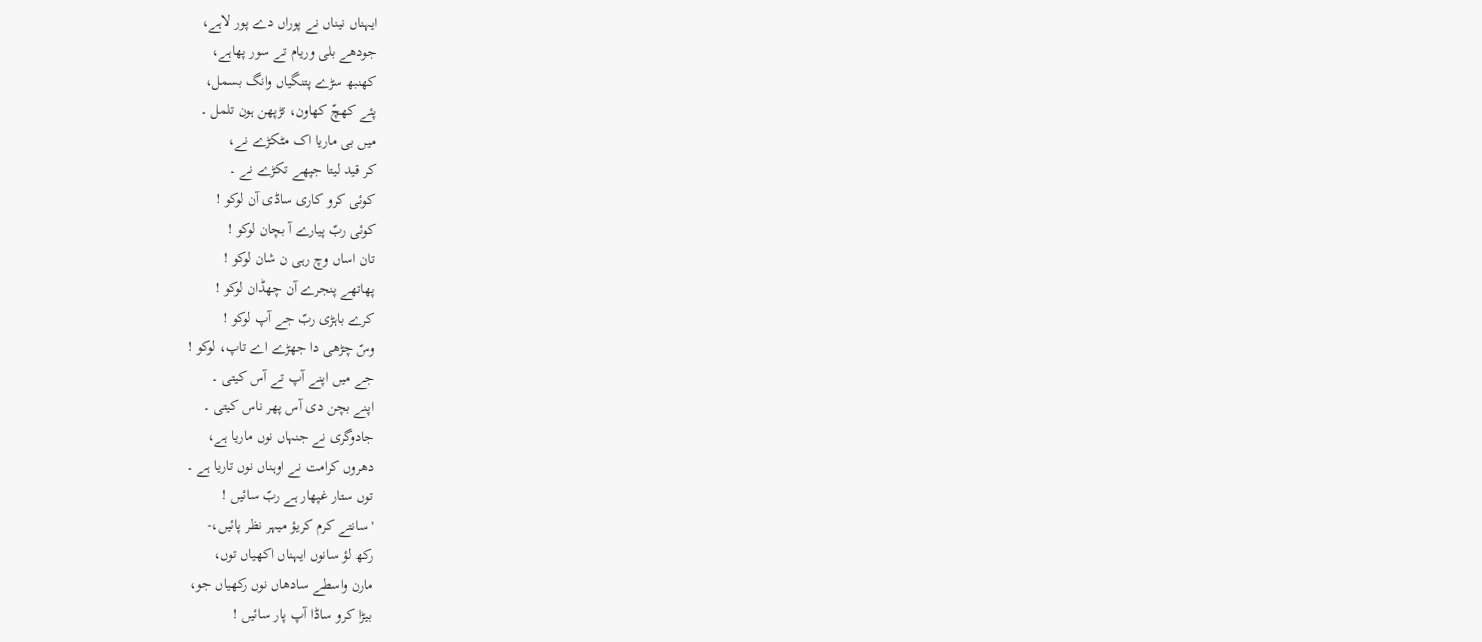ایہناں نیناں نے پوراں دے پور لاہے،
جودھے بلی وریام تے سور پھاہے،
کھنبھ سڑے پتنگیاں وانگ بسمل،
پئے کھچّ کھاون، تڑپھن ہون تلمل ۔
میں بی ماریا اک مٹکڑے نے،
کر قید لیتا جپھے تکڑے نے ۔
کوئی کرو کاری ساڈی آن لوکو !
کوئی ربّ پیارے آ بچان لوکو !
تان اساں وچ رہی ن شان لوکو !
پھاتھے پنجرے آن چھڈان لوکو !
کرے باہڑی ربّ جے آپ لوکو !
وسّ چڑھی دا جھڑے اے تاپ، لوکو !
جے میں اپنے آپ تے آس کیتی ۔
اپنے بچن دی آس پھر ناس کیتی ۔
جادوگری نے جنہاں نوں ماریا ہے،
دھروں کرامت نے اوہناں نوں تاریا ہے ۔
توں ستار غپھار ہے ربّ سائیں !
'سانتے کرم کریؤ میہر نظر پائیں،-
رکھ لؤ سانوں ایہناں اکھیاں توں،
مارن واسطے سادھاں نوں رکھیاں جو،
بیڑا کرو ساڈا آپ پار سائیں !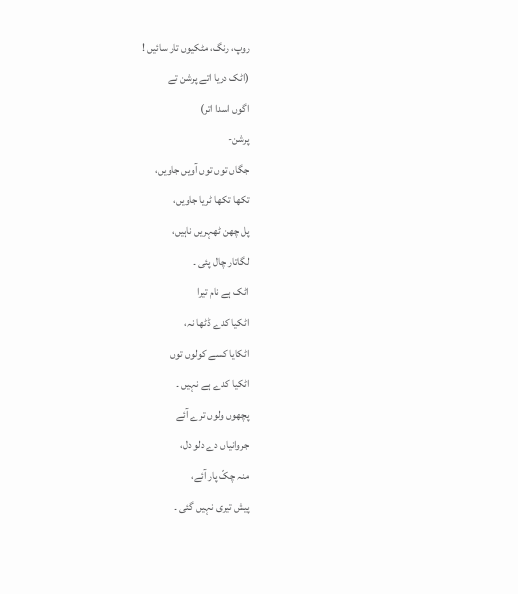روپ، رنگ، مٹکیوں تار سائیں !
(اٹک دریا اتے پرشن تے
اگوں اسدا اتر)
پرشن-
جگاں توں توں آویں جاویں،
تکھا تکھا ٹریا جاویں،
پل چھن ٹھہریں ناہیں،
لگاتار چال پئی ۔
اٹک ہے نام تیرا
اٹکیا کدے ڈٹھا نہ،
اٹکایا کسے کولوں توں
اٹکیا کدے ہے نہیں ۔
پچھوں ولوں ترے آئے
جروانیاں دے دلو دل،
منہ چکّ پار آئے،
پیش تیری نہیں گئی ۔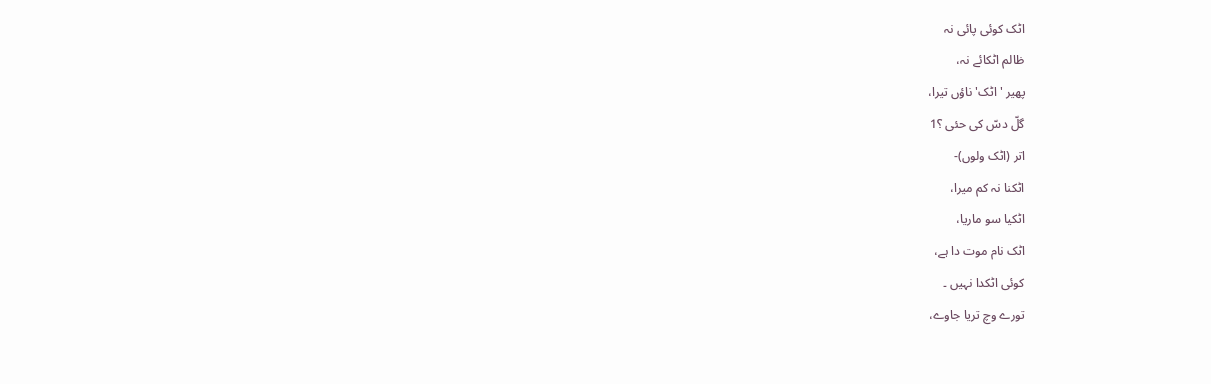اٹک کوئی پائی نہ
ظالم اٹکائے نہ،
پھیر 'اٹک' ناؤں تیرا،
گلّ دسّ کی حئی ؟1
اتر (اٹک ولوں)-
اٹکنا نہ کم میرا،
اٹکیا سو ماریا،
اٹک نام موت دا ہے،
کوئی اٹکدا نہیں ۔
تورے وچ تریا جاوے،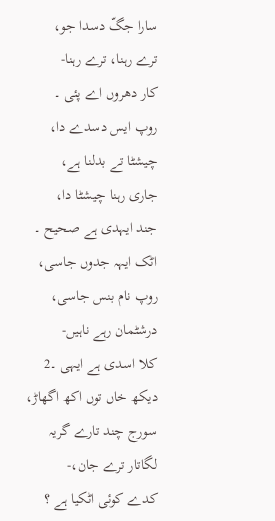سارا جگّ دسدا جو،
ترے رہنا، ترے رہنا-
کار دھروں اے پئی ۔
روپ ایس دسدے دا،
چیشٹا تے بدلنا ہے،
جاری رہنا چیشٹا دا،
جند ایہدی ہے صحیح ۔
اٹک ایہہ جدوں جاسی،
روپ نام بنس جاسی،
درشٹمان رہے ناہیں-
کلا اسدی ہے ایہی ۔2
دیکھ خاں توں اکھ اگھاڑ،
سورج چند تارے گریہ
لگاتار ترے جان،-
کدے کوئی اٹکیا ہے ؟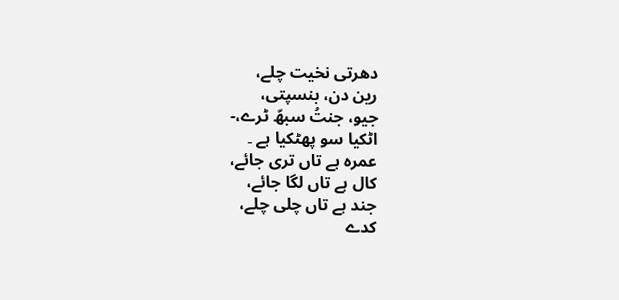دھرتی نخیت چلے،
رین دن، بنسپتی،
جیو، جنتُ سبھّ ٹرے،-
اٹکیا سو پھٹکیا ہے ۔
عمرہ ہے تاں تری جائے،
کال ہے تاں لگا جائے،
جند ہے تاں چلی چلے،
کدے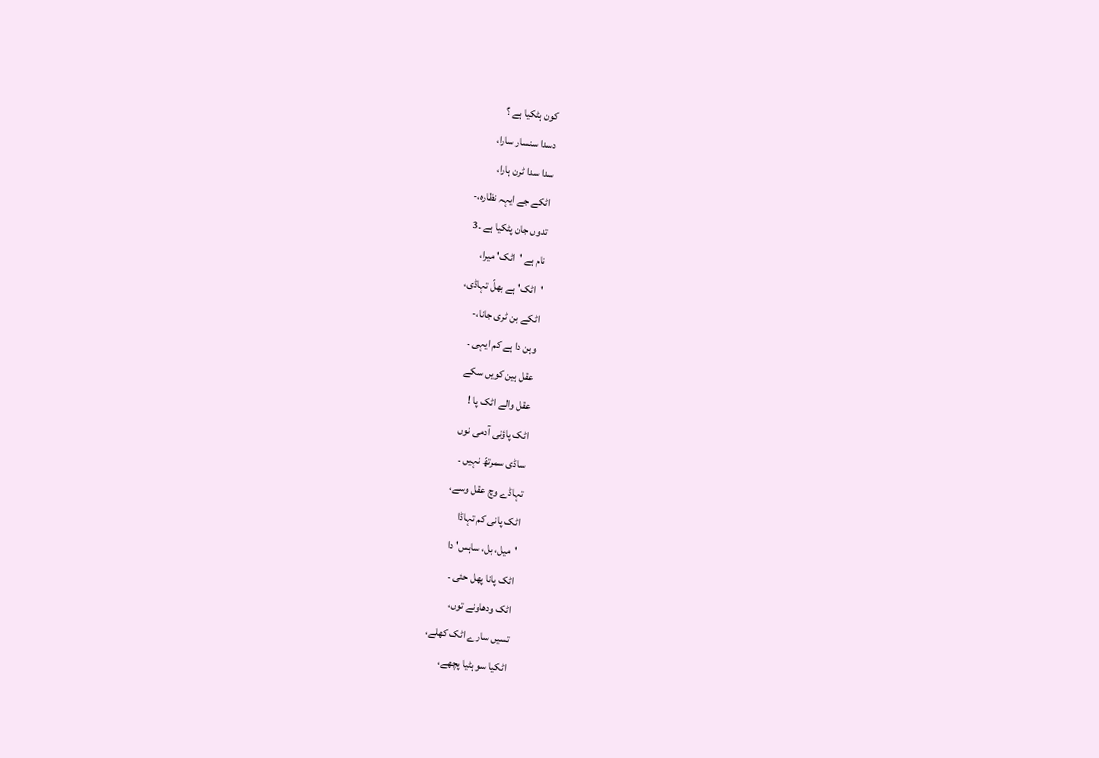کون ہٹکیا ہے ؟
دسدا سنسار سارا،
سدا سدا ٹرن ہارا،
اٹکے جے ایہہ نظارہ،-
تدوں جان پٹکیا ہے ۔3
نام ہے 'اٹک' میرا،
'اٹک' ہے بھلّ تہاڈی،
اٹکے بن ٹری جانا،-
وہن دا ہے کم ایہی ۔
عقل ہین کویں سکے
عقل والے اٹک پا !
اٹک پاؤنی آدمی نوں
ساڈی سمرتھّ نہیں ۔
تہاڈے وچ عقل وسے،
اٹک پانی کم تہاڈا
'میل، بل، ساہس' دا
اٹک پانا پھل حئی ۔
اٹک ودھاونے توں،
تسیں سارے اٹک کھلے،
اٹکیا سو ہٹیا پچھے،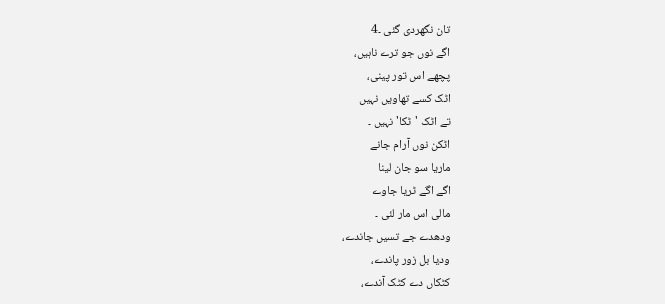تان نگھردی گئی ۔4
اگے نوں جو ترے ناہیں،
پچھے اس تور پینی،
اٹک کسے تھاویں نہیں
تے اٹک 'ٹکا' نہیں ۔
اٹکن نوں آرام جانے
ماریا سو جان لینا
اگے اگے ٹریا جاوے
مالی اس مار لئی ۔
ودھدے جے تسیں جاندے،
ودیا بل زور پاندے،
کٹکاں دے کٹک آندے،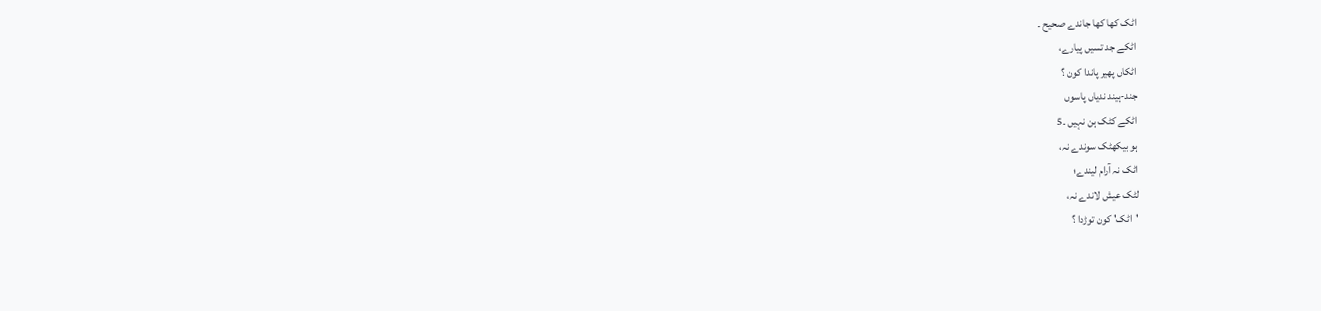اٹک کھا کھا جاندے صحیح ۔
اٹکے جد تسیں پیارے،
اٹکاں پھیر پاندا کون ؟
جند-ہیند ندیاں پاسوں
اٹکے کٹک ہن نہیں ۔5
ہو بیکھٹک سوندے نہ،
اٹک نہ آرام لیندے؛
لٹک عیش لاندے نہ،
'اٹک' کون توڑدا ؟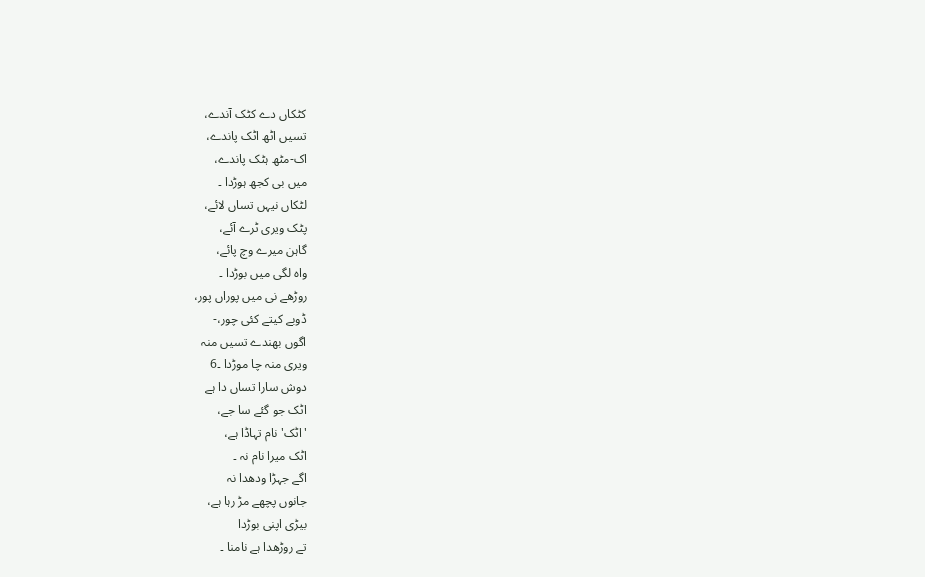کٹکاں دے کٹک آندے،
تسیں اٹھ اٹک پاندے،
اک-مٹھ ہٹک پاندے،
میں بی کجھ ہوڑدا ۔
لٹکاں نیہں تساں لائے،
پٹک ویری ٹرے آئے،
گاہن میرے وچ پائے،
واہ لگی میں بوڑدا ۔
روڑھے نی میں پوراں پور،
ڈوبے کیتے کئی چور،-
اگوں بھندے تسیں منہ
ویری منہ چا موڑدا ۔6
دوش سارا تساں دا ہے
اٹک جو گئے سا جے،
'اٹک' نام تہاڈا ہے،
اٹک میرا نام نہ ۔
اگے جہڑا ودھدا نہ
جانوں پچھے مڑ رہا ہے،
بیڑی اپنی بوڑدا
تے روڑھدا ہے نامنا ۔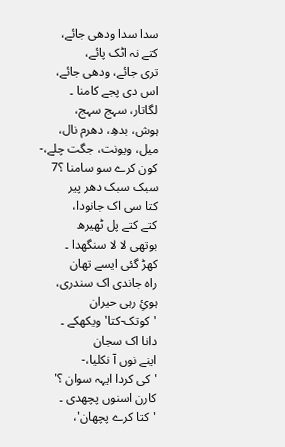سدا سدا ودھی جائے،
کتے نہ اٹک پائے،
تری جائے، ودھی جائے،
اس دی پجے کامنا ۔
لگاتار، سہج سہج،
ہوش، بدھِ، دھرم نال،
میل، ویونت، جگت چلے،-
کون کرے سو سامنا ؟7
سبک سبک دھر پیر
کتا سی اک جانودا،
کتے کتے پل ٹھیرھ
بوتھی لا لا سنگھدا ۔
کھڑ گئی ایسے تھان
راہ جاندی اک سندری،
ہوئِ رہی حیران
'کوتک-کتا' ویکھکے ۔
دانا اک سجان
اینے نوں آ نکلیا،-
'کی کردا ایہہ سوان ؟'
کارن اسنوں پچھدی ۔
'کتا کرے پچھان'،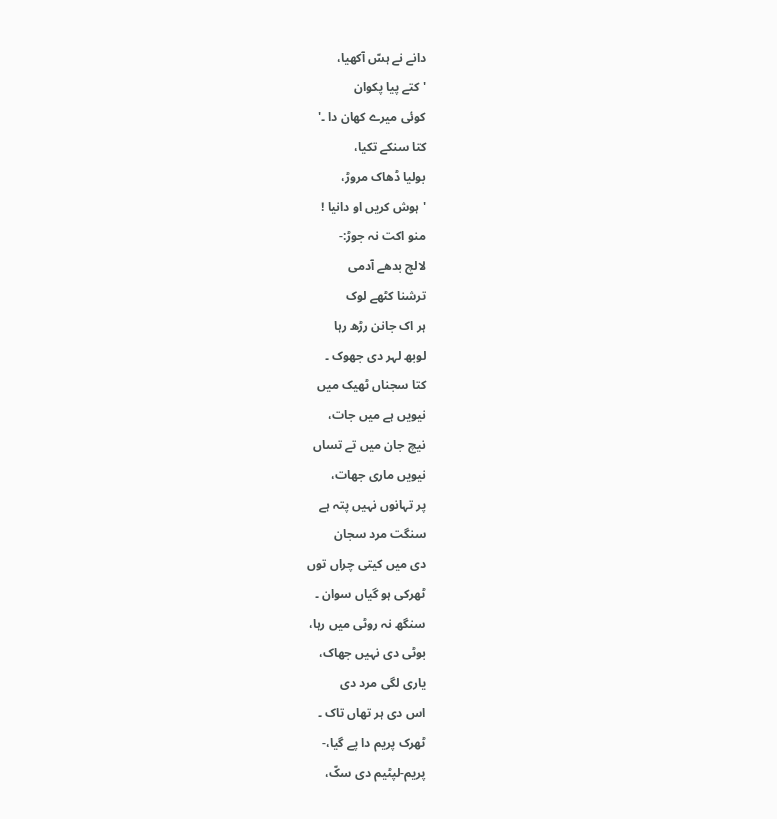دانے نے ہسّ آکھیا،
'کتے پیا پکوان
کوئی میرے کھان دا ۔'
کتا سنکے تکیا،
بولیا ڈھاک مروڑ،
'ہوش کریں او دانیا !
منو اکت نہ جوڑ:-
لالچ بدھے آدمی
ترشنا کٹھے لوک
ہر اک جانن رڑھ رہا
لوبھ لہر دی جھوک ۔
کتا سجناں ٹھیک میں
نیویں ہے میں جات،
نیچ جان میں تے تساں
نیویں ماری جھات،
پر تہانوں نہیں پتہ ہے
سنگت مرد سجان
دی میں کیتی چراں توں
ٹھرکی ہو گیاں سوان ۔
سنگھ نہ روٹی میں رہا،
بوٹی دی نہیں جھاک،
یاری لگی مرد دی
اس دی ہر تھاں تاک ۔
ٹھرک پریم دا پے گیا،-
پریم-لپٹیم دی سکّ،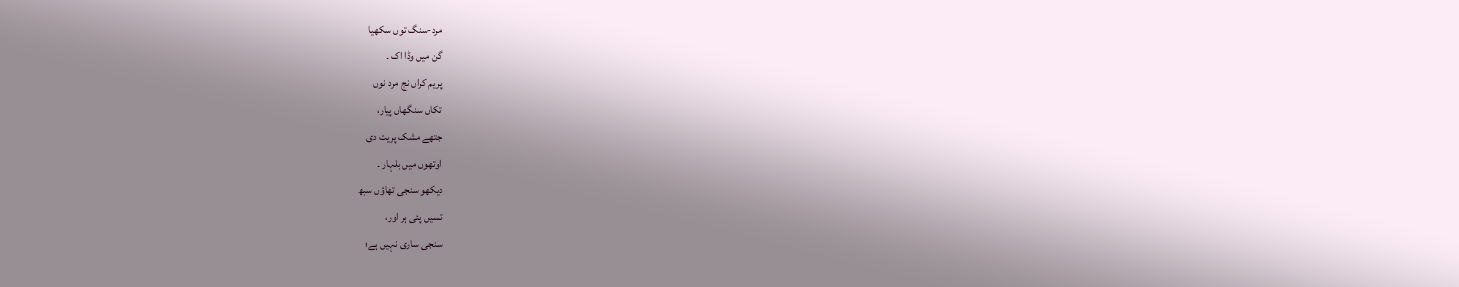مرد-سنگ توں سکھیا
گن میں وڈا اک ۔
پریم کراں نج مرد نوں
تکاں سنگھاں پیار،
جتھے مشک پریت دی
اوتھوں میں بلہار ۔
دیکھو سنجی تھاؤں سبھ
تسیں پئی ہر اور،
سنجی ساری نہیں ہے؛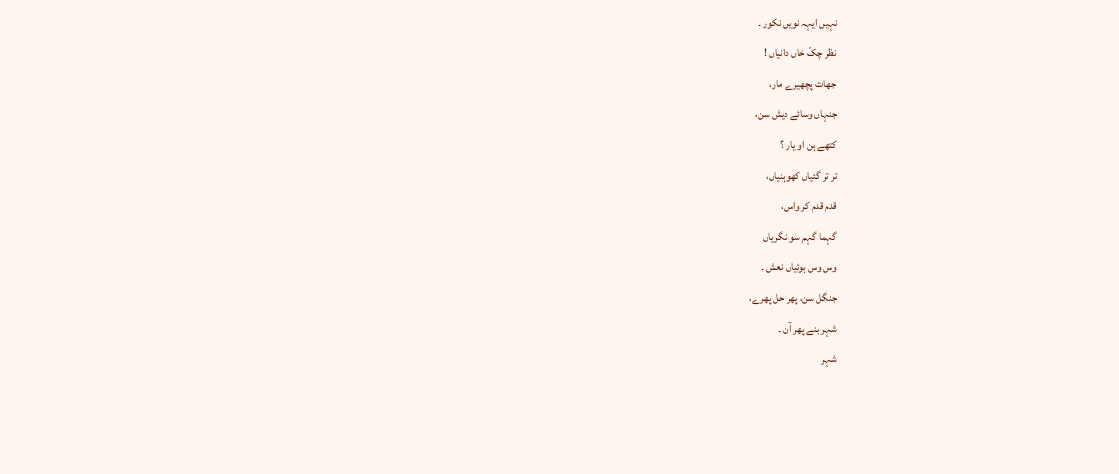نہیں ایہہ نویں نکور ۔
نظر چکّ خاں دانیاں !
جھات پچھیرے مار،
جنہاں وسائے دیش سن،
کتھے ہن او یار ؟
تر تر گئیاں کھوہنیاں،
قدم قدم کر واس،
گہما گہم سو نگریاں
وس وس ہوئیاں نعش ۔
جنگل سن، پھر حل پھرے،
شہر بنے پھر آن ۔
شہر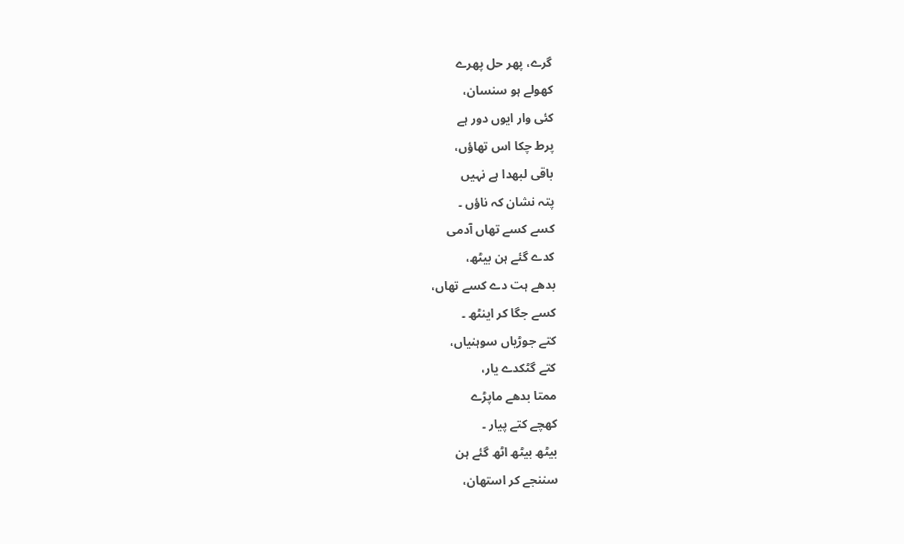گرے، پھر حل پھرے
کھولے ہو سنسان،
کئی وار ایوں دور ہے
پرط چکا اس تھاؤں،
باقی لبھدا ہے نہیں
پتہ نشان کہ ناؤں ۔
کسے کسے تھاں آدمی
کدے گئے ہن بیٹھ،
بدھے ہت دے کسے تھاں،
کسے جگا کر اینٹھ ۔
کتے جوڑیاں سوہنیاں،
کتے گٹکدے یار،
ممتا بدھے ماپڑے
کھچے کتے پیار ۔
بیٹھ بیٹھ اٹھ گئے ہن
سننجے کر استھان،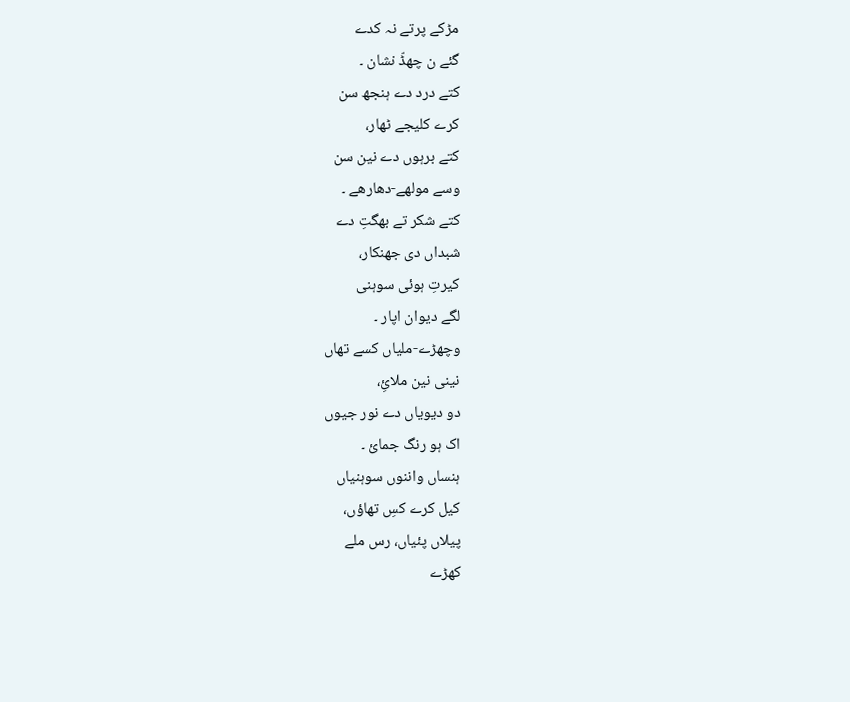مڑکے پرتے نہ کدے
گئے ن چھڈّ نشان ۔
کتے درد دے ہنجھ سن
کرے کلیجے ٹھار،
کتے برہوں دے نین سن
وسے مولھے-دھارھے ۔
کتے شکر تے بھگتِ دے
شبداں دی جھنکار،
کیرتِ ہوئی سوہنی
لگے دیوان اپار ۔
وچھڑے-ملیاں کسے تھاں
نینی نین ملائِ،
دو دیویاں دے نور جیوں
اک ہو رنگ جمائ ۔
ہنساں واننوں سوہنیاں
کیل کرے کسِ تھاؤں،
پیلاں پئیاں، رس ملے
کھڑے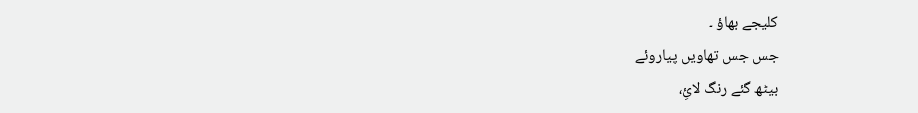کلیجے بھاؤ ۔
جس جس تھاویں پیاروئے
بیٹھ گئے رنگ لائِ،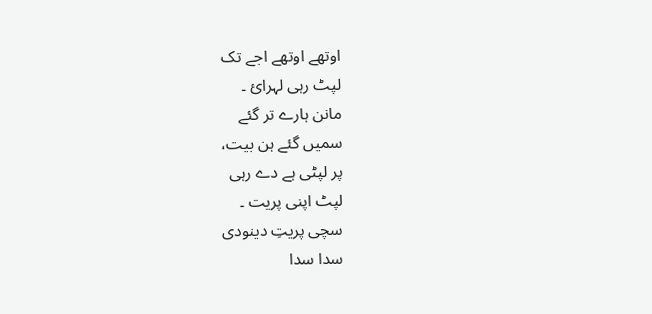اوتھے اوتھے اجے تک
لپٹ رہی لہرائ ۔
مانن ہارے تر گئے
سمیں گئے ہن بیت،
پر لپٹی ہے دے رہی
لپٹ اپنی پریت ۔
سچی پریتِ دینودی
سدا سدا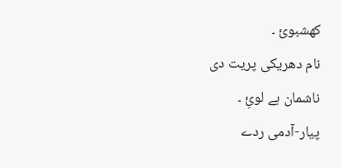کھشبوئ ۔
نام دھریکی پریت دی
ناشمان ہے لوئِ ۔
پیار-آدمی ردے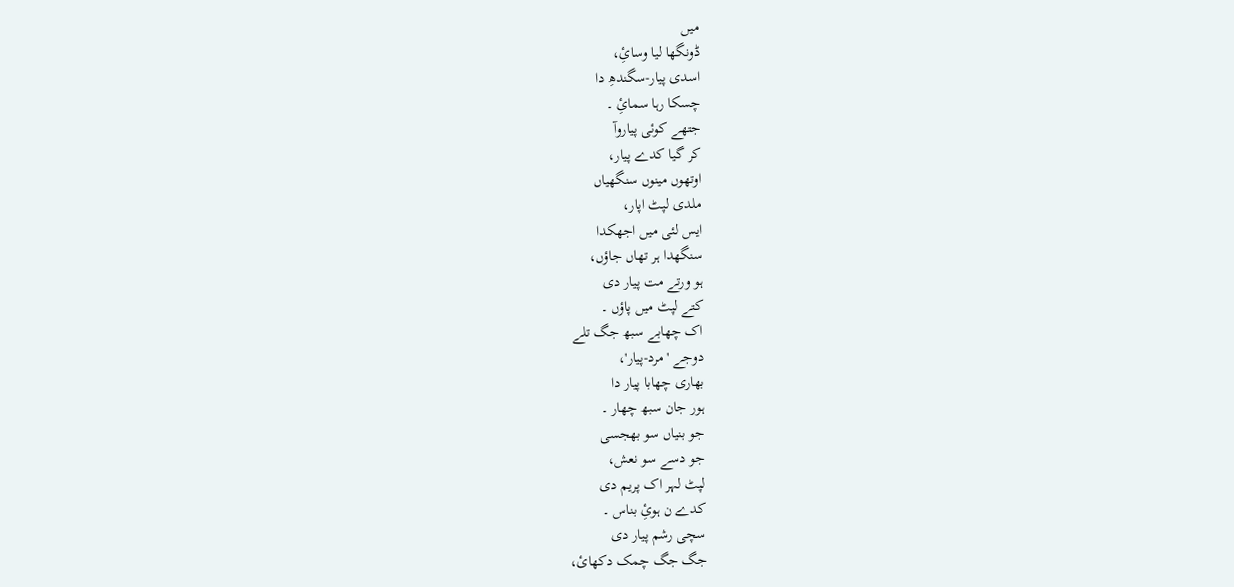میں
ڈونگھا لیا وسائِ،
اسدی پیار-سگندھِ دا
چسکا رہا سمائِ ۔
جتھے کوئی پیاروآ
کر گیا کدے پیار،
اوتھوں مینوں سنگھیاں
ملدی لپٹ اپار،
ایس لئی میں اجھکدا
سنگھدا ہر تھاں جاؤں،
ہو ورتے مت پیار دی
کتے لپٹ میں پاؤں ۔
اک چھابے سبھ جگ تلے
دوجے 'مرد-پیار'،
بھاری چھابا پیار دا
ہور جان سبھ چھار ۔
جو بنیاں سو بھجسی
جو دسے سو نعش،
لپٹ لہر اک پریم دی
کدے ن ہوئِ بناس ۔
سچی رشم پیار دی
جگ جگ چمک دکھائ،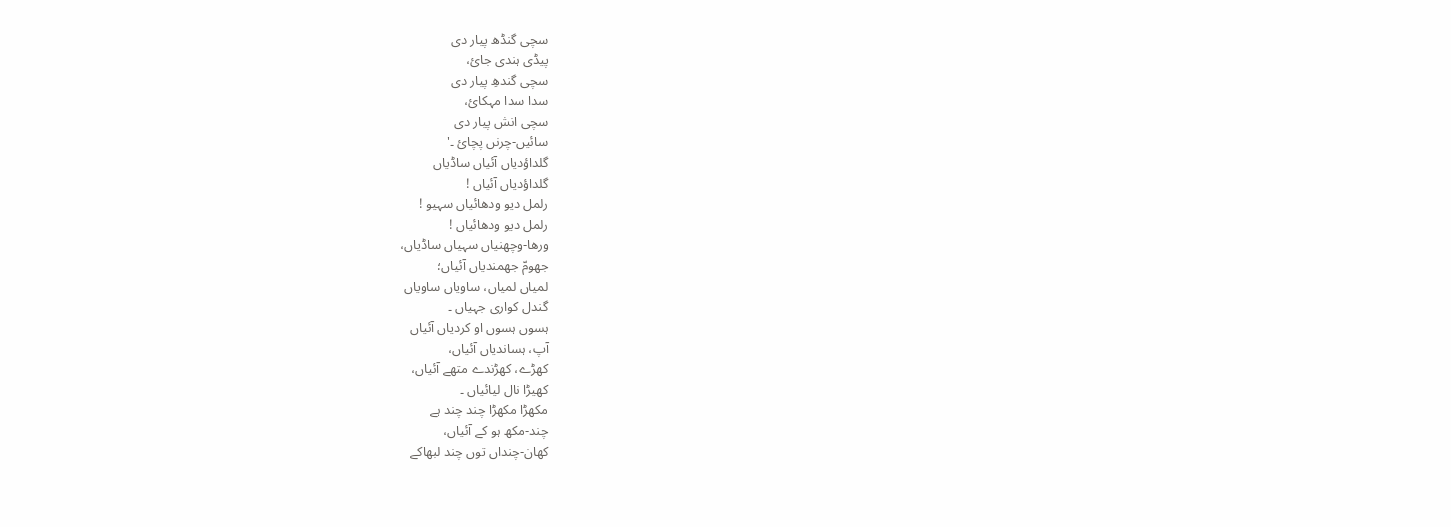سچی گنڈھ پیار دی
پیڈی ہندی جائ،
سچی گندھِ پیار دی
سدا سدا مہکائ،
سچی انش پیار دی
سائیں-چرنں پچائ ۔'
گلداؤدیاں آئیاں ساڈیاں
گلداؤدیاں آئیاں !
رلمل دیو ودھائیاں سہیو !
رلمل دیو ودھائیاں !
ورھا-وچھنیاں سہیاں ساڈیاں،
جھومّ جھمندیاں آئیاں؛
لمیاں لمیاں، ساویاں ساویاں
گندل کواری جہیاں ۔
ہسوں ہسوں او کردیاں آئیاں
آپ، ہساندیاں آئیاں،
کھڑے، کھڑندے متھے آئیاں،
کھیڑا نال لیائیاں ۔
مکھڑا مکھڑا چند چند ہے
چند-مکھ ہو کے آئیاں،
کھان-چنداں توں چند لبھاکے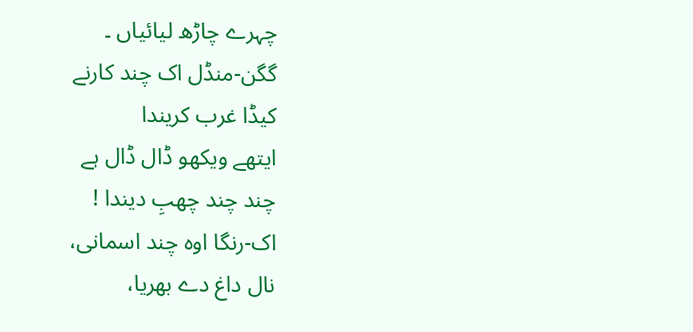چہرے چاڑھ لیائیاں ۔
گگن-منڈل اک چند کارنے
کیڈا غرب کریندا
ایتھے ویکھو ڈال ڈال ہے
چند چند چھبِ دیندا !
اک-رنگا اوہ چند اسمانی،
نال داغ دے بھریا،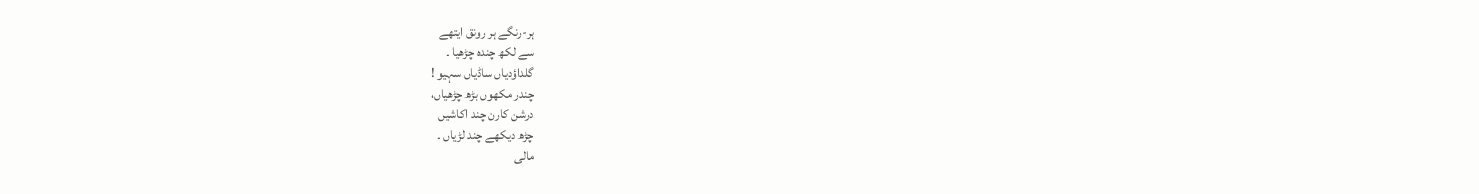ہر-رنگے ہر رونق ایتھے
سے لکھ چندہ چڑھیا ۔
گلداؤدیاں ساڈیاں سہیو !
چندر مکھوں بڑھ چڑھیاں،
درشن کارن چند اکاشیں
چڑھ دیکھے چند لڑیاں ۔
مالی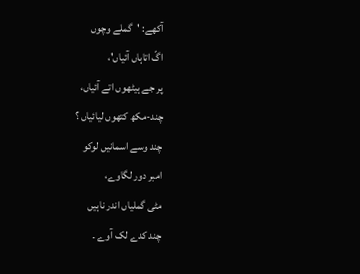آکھے: 'گملے وچوں
اگّ اتاہاں آئیاں'،
پر جے ہیٹھوں اتے آئیاں،
چند-مکھ کتھوں لیائیاں ؟
چند وسے اسمانیں لوکو
امبر دور لگاوے،
مٹی گملیاں اندر ناہیں
چند کدے لک آوے ۔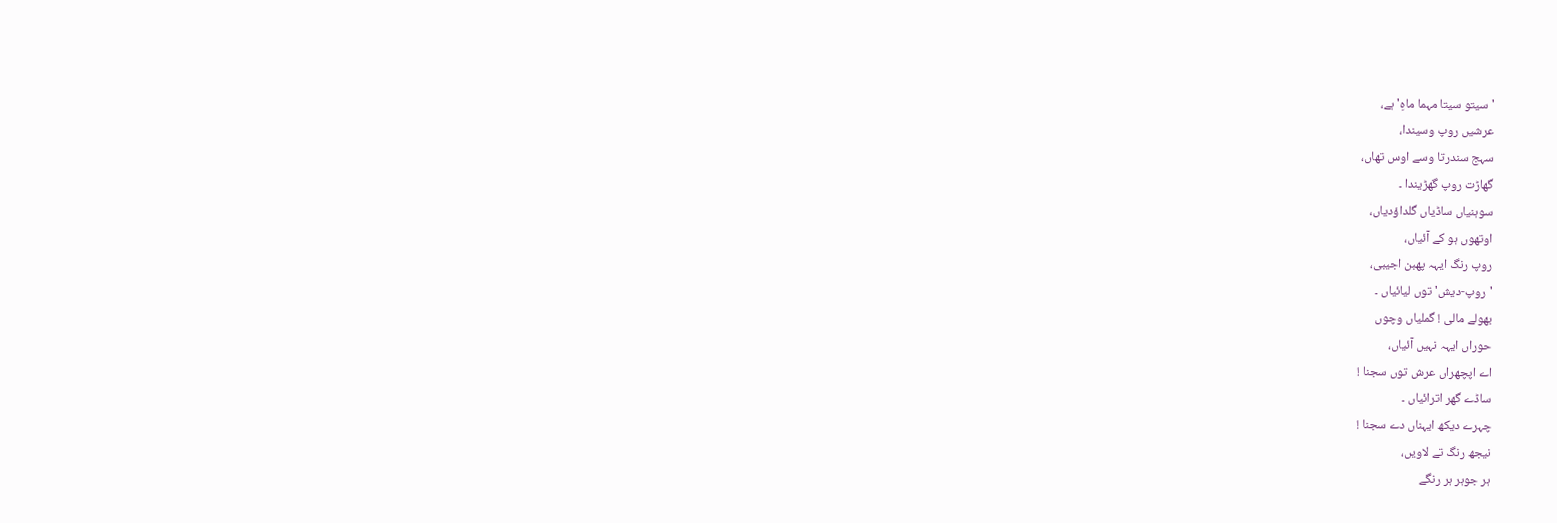'سیتو سیتا مہما ماہِ' ہے،
عرشیں روپ وسیندا،
سہج سندرتا وسے اوس تھاں،
گھاڑت روپ گھڑیندا ۔
سوہنیاں ساڈیاں گلداؤدیاں،
اوتھوں ہو کے آئیاں،
روپ رنگ ایہہ پھبن اجیبی،
'روپ-دیش' توں لیائیاں ۔
بھولے مالی ! گملیاں وچوں
حوراں ایہہ نہیں آئیاں،
اے اپچھراں عرش توں سجنا !
ساڈے گھر اترائیاں ۔
چہرے دیکھ ایہناں دے سجنا !
نیجھ رنگ تے لاویں،
ہر جوہر ہر رنگے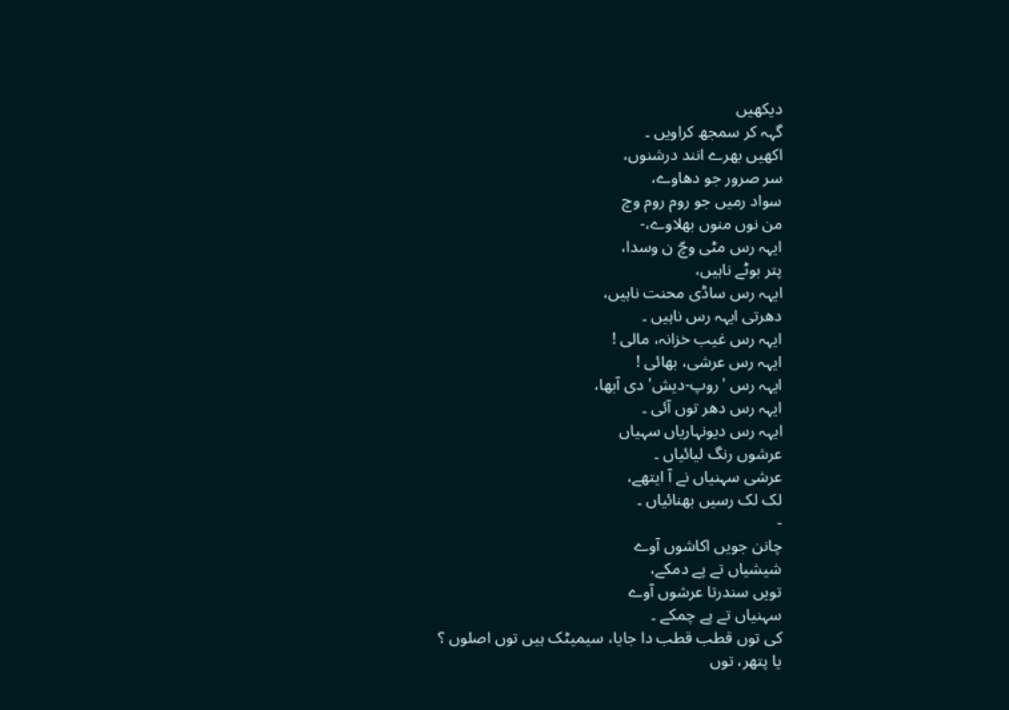دیکھیں
گہہ کر سمجھ کراویں ۔
اکھیں بھرے انند درشنوں،
سر صرور جو دھاوے،
سواد رمیں جو روم روم وچ
من نوں منوں بھلاوے،-
ایہہ رس مٹی وچّ ن وسدا،
پتر بوٹے ناہیں،
ایہہ رس ساڈی محنت ناہیں،
دھرتی ایہہ رس ناہیں ۔
ایہہ رس غیب خزانہ، مالی !
ایہہ رس عرشی، بھائی !
ایہہ رس 'روپ-دیش' دی آبھا،
ایہہ رس دھر توں آئی ۔
ایہہ رس دیونہاریاں سہیاں
عرشوں رنگ لیائیاں ۔
عرشی سہنیاں نے آ ایتھے،
لک لک رسیں بھنائیاں ۔
-
چانن جویں اکاشوں آوے
شیشیاں تے پے دمکے،
تویں سندرتا عرشوں آوے
سہنیاں تے پے چمکے ۔
کی توں قطب قطب دا جایا، سیمیٹک ہیں توں اصلوں ؟
یا پتھر، توں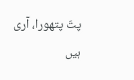پتّ پتھورا، آری ہیں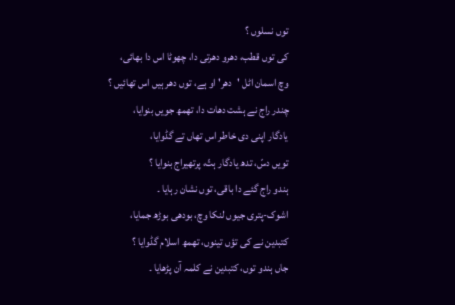توں نسلوں ؟
کی توں قطب، دھرو دھرتی دا، چھوٹا اس دا بھائی،
وچ اسمان اٹل 'دھر' او ہے، توں دھر ہیں اس تھائیں ؟
چندر راج نے ہشت دھات دا، تھمھ جویں بنوایا،
یادگار اپنی دی خاطر اس تھاں تے گڈوایا،
تویں دسّ، تدھ یادگار ہتّ، پرتھیراج بنوایا ؟
ہندو راج گئے دا باقی، توں نشان رہایا ۔
اشوک-پتری جیوں لنکا وچ، بودھی بوڑھ جمایا،
کتبدین نے کی تؤں تینوں، تھمھ اسلام گڈوایا ؟
جاں ہندو توں، کتبدین نے کلمہ آن پڑھایا ۔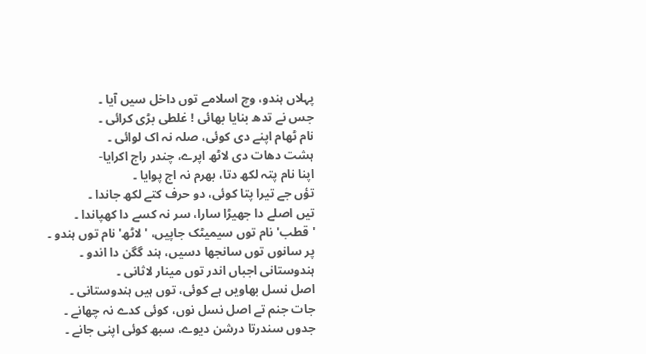پہلاں ہندو، وچ اسلامے توں داخل سیں آیا ۔
جس نے تدھ بنایا بھائی ! غلطی بڑی کرائی ۔
نام ٹھام اپنے دی کوئی، صلہ نہ اک لوائی ۔
ہشت دھات دی لاٹھ اپرے، چندر راج اکرایا-
اپنا نام پتہ لکھ دتا، بھرم نہ اج پوایا ۔
تؤں جے تیرا پتا کوئی، دو حرف کتے لکھ جاندا ۔
تیں اصلے دا جھیڑا سارا، سر نہ کسے دا کھپاندا ۔
'قطب' نام توں سیمیٹک جاپیں، 'لاٹھ' نام توں ہندو ۔
پر سانوں توں سانجھا دسیں، ہند گگن دا اندو ۔
ہندوستانی اجباں اندر توں مینار لاثانی ۔
اصل نسل بھاویں ہے کوئی، توں ہیں ہندوستانی ۔
جات جنم تے اصل نسل نوں، کوئی کدے نہ چھانے ۔
جدوں سندرتا درشن دیوے، سبھ کوئی اپنی جانے ۔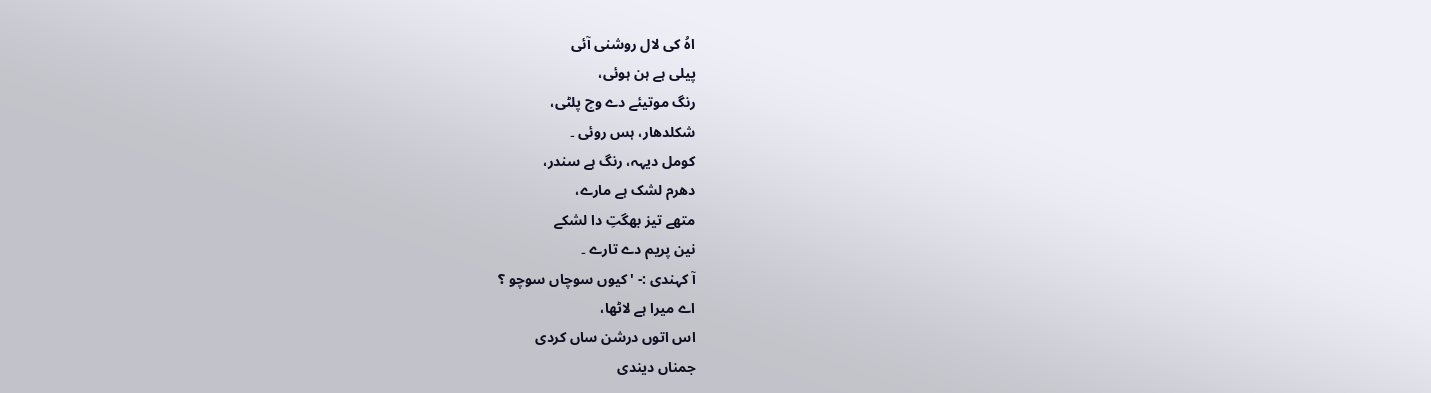اہُ کی لال روشنی آئی
پیلی ہے ہن ہوئی،
رنگ موتیئے دے وچ پلٹی،
شکلدھار، ہس روئی ۔
کومل دیہہ، رنگ ہے سندر،
دھرم لشک ہے مارے،
متھے تیز بھگتِ دا لشکے
نین پریم دے تارے ۔
آ کہندی :- 'کیوں سوچاں سوچو ؟
اے میرا ہے لاٹھا،
اس اتوں درشن ساں کردی
جمناں دیندی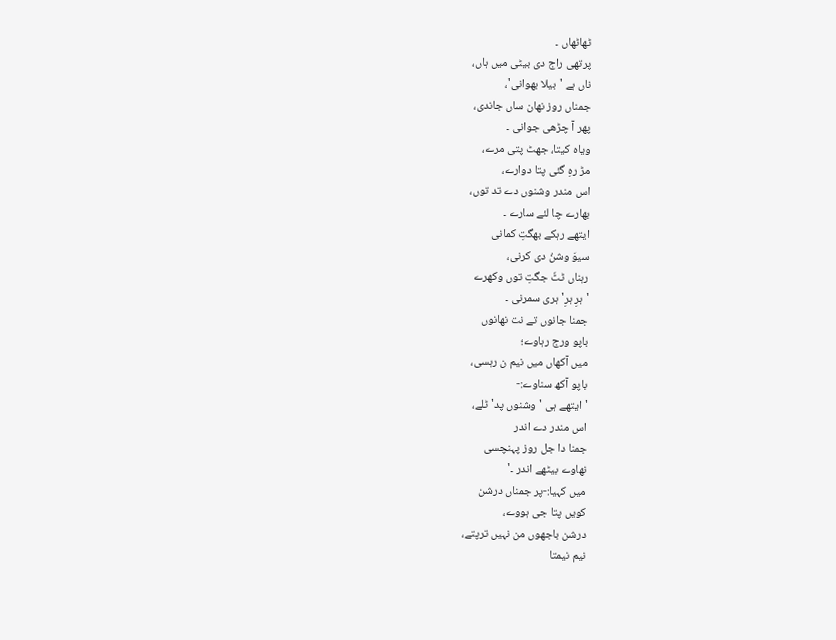ٹھاٹھاں ۔
پرتھی راج دی بیٹی میں ہاں،
ناں ہے 'بیلا بھوانی'،
جمناں روز نھان ساں جاندی،
پھر آ چڑھی جوانی ۔
ویاہ کیتا، جھٹ پتی مرے،
مڑ رہِ گئی پتا دوارے،
اس مندر وشنوں دے تد توں،
بھارے چا لئے سارے ۔
ایتھے رہکے بھگتِ کمانی
سیوَ وشنُ دی کرنی،
رہناں ٹٹّ جگتِ توں وکھرے
'ہرِ ہرِ' ہری سمرنی ۔
جمنا جانوں تے نت نھانوں
باپو ورج رہاوے؛
میں آکھاں میں نیم ن رہسی،
باپو آکھ سناوے:-
'ایتھے ہی 'وشنوں پد' ٹلے،
اس مندر دے اندر
جمنا دا جل روز پہنچسی
نھاوے بیٹھے اندر ۔'
میں کہیا:-پر جمناں درشن
کویں پتا جی ہووے،
درشن باجھوں من نہیں ترپتے،
نیم نیمتا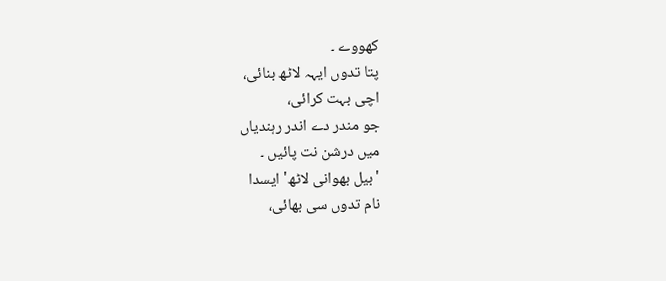کھووے ۔
پتا تدوں ایہہ لاٹھ بنائی،
اچی بہت کرائی،
جو مندر دے اندر رہندیاں
میں درشن نت پائیں ۔
'بیل بھوانی لاٹھ' ایسدا
نام تدوں سی بھائی،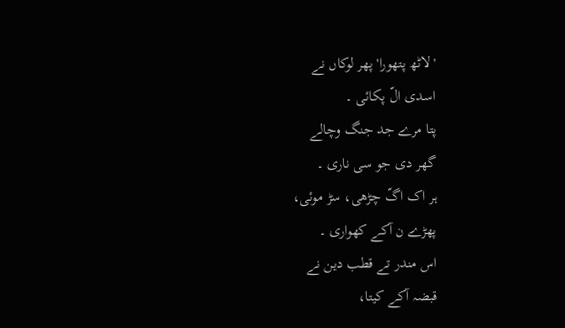'لاٹھ پتھورا' پھر لوکاں نے
اسدی الّ پکائی ۔
پتا مرے جد جنگ وچالے
گھر دی جو سی ناری ۔
ہر اک اگّ چڑھی، سڑ موئی،
پھڑے ن آکے کھواری ۔
اس مندر تے قطب دین نے
قبضہ آکے کیتا،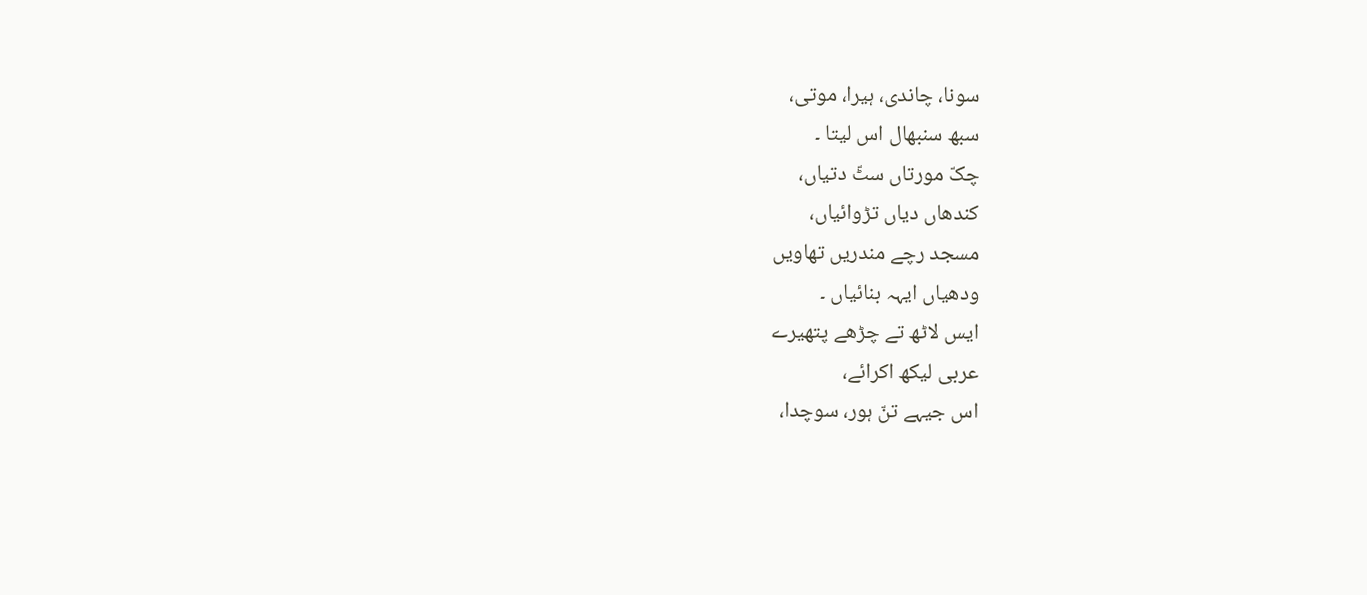سونا، چاندی، ہیرا، موتی،
سبھ سنبھال اس لیتا ۔
چکّ مورتاں سٹّ دتیاں،
کندھاں دیاں تڑوائیاں،
مسجد رچے مندریں تھاویں
ودھیاں ایہہ بنائیاں ۔
ایس لاٹھ تے چڑھے پتھیرے
عربی لیکھ اکرائے،
اس جیہے تنّ ہور، سوچدا،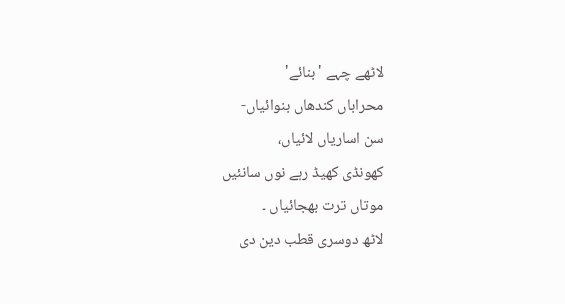لاٹھے چہے 'بنائے'
محراباں کندھاں بنوائیاں-
سن اساریاں لائیاں،
کھونڈی کھیڈ رہے نوں سانئیں
موتاں ترت بھجائیاں ۔
لاٹھ دوسری قطب دین دی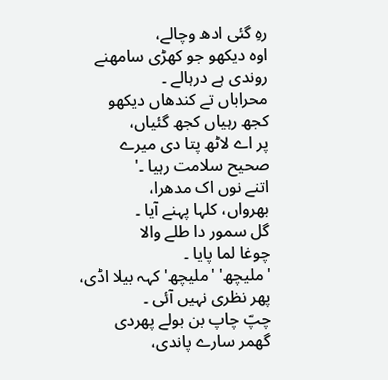رہِ گئی ادھ وچالے،
اوہ دیکھو جو کھڑی سامھنے
روندی ہے درہالے ۔
محراباں تے کندھاں دیکھو
کجھ رہیاں کجھ گئیاں،
پر اے لاٹھ پتا دی میرے
صحیح سلامت رہیا ۔'
اتنے نوں اک مدھرا،
بھرواں، کلہا پہنے آیا ۔
گل سمور دا طلے والا
چوغا لما پایا ۔
'ملیچھ' 'ملیچھ' کہہ بیلا اڈی،
پھر نظری نہیں آئی ۔
چپّ چاپ بن بولے پھردی
گھمر سارے پاندی،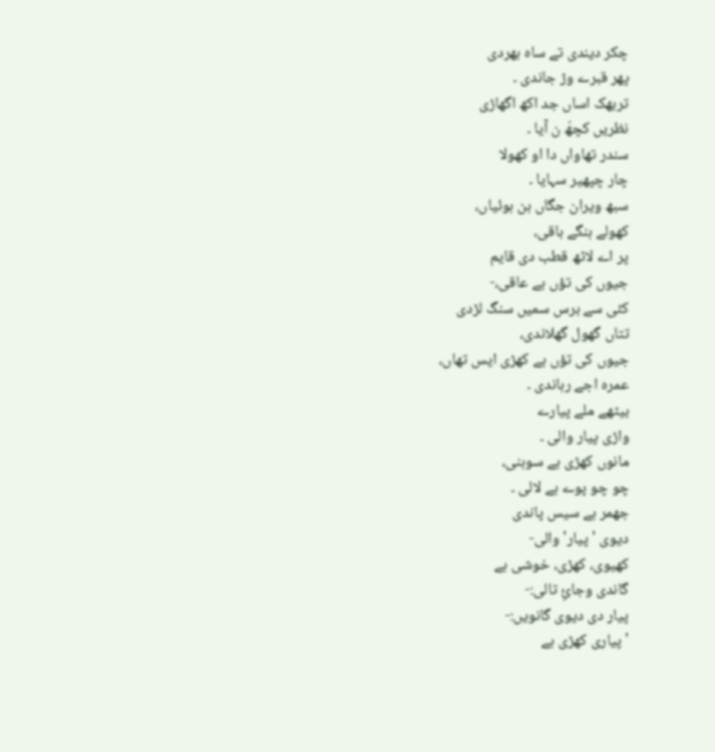چکر دیندی تے ساہ بھردی
پھر قبرے وڑ جاندی ۔
تربھک اساں جد اکھ اگھاڑی
نظریں کچھّ ن آیا ۔
سندر تھاواں دا او کھولا
چار چپھیر سہایا ۔
سبھ ویران جگاں ہن ہوئیاں،
کھولے ہنگے باقی،
پر اے لاٹھ قطب دی قایم
جیوں کی تؤں ہے عاقی،-
کئی سے برس سمیں سنگ لڑدی
تتاں گھول گھلاندی،
جیوں کی تؤں ہے کھڑی ایس تھاں،
عمرہ اجے رہاندی ۔
بیٹھے ملے پیارے
واڑی پیار والی ۔
مانوں کھڑی ہے سوہنی،
چو چو پوے ہے لالی ۔
جھمر ہے سیس پاندی
دیوی 'پیار' والی-
کھیوی، کھڑی، خوشی ہے
گاندی وجائِ تالی:-
پیار دی دیوی گانویں:-
'پیاری کھڑی ہے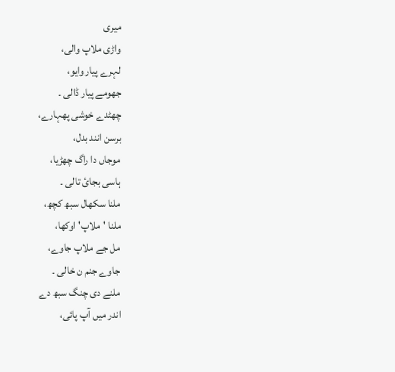میری
واڑی ملاپ والی،
لہرے پیار وایو،
جھومے پیار ڈالی ۔
چھٹدے خوشی پھہارے،
برسن انند بدل،
موجاں دا راگ چھڑیا،
ہاسی بجائ تالی ۔
ملنا سکھال سبھ کچھ،
ملنا 'ملاپ' اوکھا،
مل جے ملاپ جاوے،
جاوے جنم ن خالی ۔
ملنے دی چنگ سبھ دے
اندر میں آپ پائی،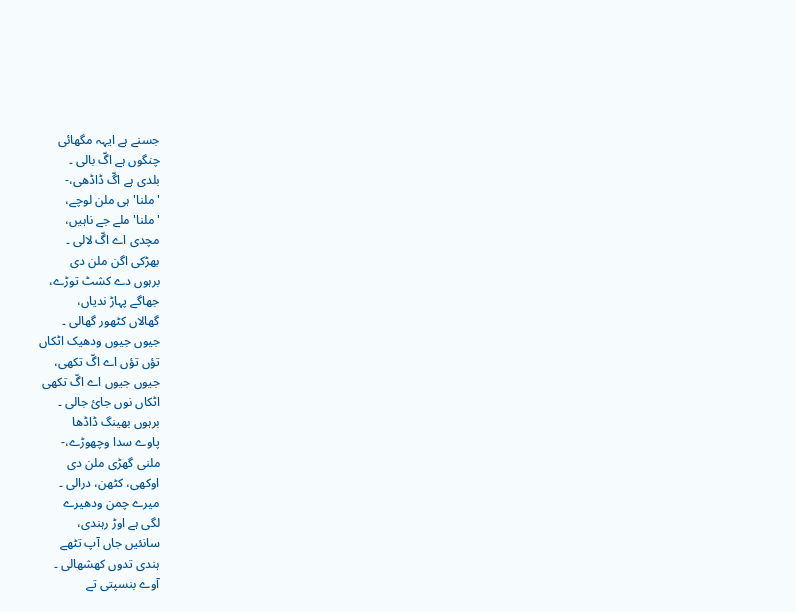جسنے ہے ایہہ مگھائی
چنگوں ہے اگّ بالی ۔
بلدی ہے اگّ ڈاڈھی،-
'ملنا' ہی ملن لوچے،
'ملنا' ملے جے ناہیں،
مچدی اے اگّ لالی ۔
بھڑکی اگن ملن دی
برہوں دے کشٹ توڑے،
جھاگے پہاڑ ندیاں،
گھالاں کٹھور گھالی ۔
جیوں جیوں ودھیک اٹکاں
تؤں تؤں اے اگّ تکھی،
جیوں جیوں اے اگّ تکھی
اٹکاں نوں جائ جالی ۔
برہوں بھینگ ڈاڈھا
پاوے سدا وچھوڑے،-
ملنی گھڑی ملن دی
اوکھی، کٹھن، درالی ۔
میرے چمن ودھیرے
لگی ہے اوڑ رہندی،
سانئیں جاں آپ تٹھے
ہندی تدوں کھشھالی ۔
آوے بنسپتی تے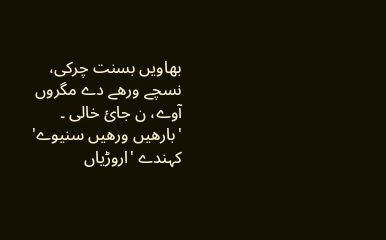بھاویں بسنت چرکی،
نسچے ورھے دے مگروں
آوے، ن جائ خالی ۔
'بارھیں ورھیں سنیوے'
کہندے 'اروڑیاں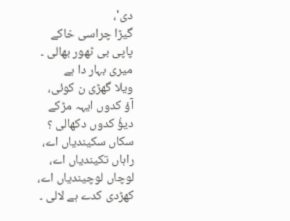دی'،
گیڑا چراسی خاکے
پاپی بی ٹھور بھالی ۔
میری بہار دا ہے
ویلا گھڑی ن کوئی،
آؤ کدوں ایہہ مڑکے
دیؤُ کدوں دکھالی ؟
سکاں سکیندیاں اے،
راہاں تکیندیاں اے،
لوچاں لوچیندیاں اے،
کھڑدی کدے ہے لالی ۔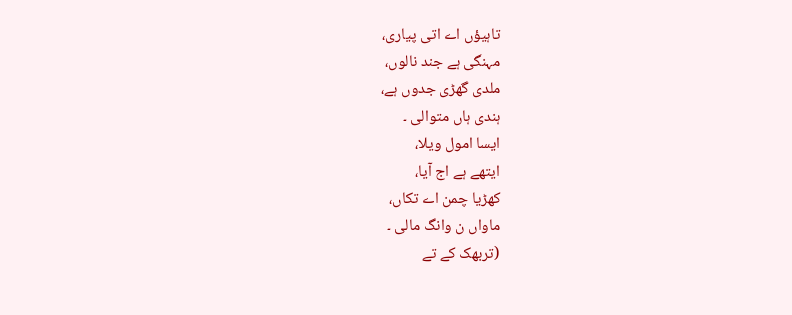تاہیؤں اے اتی پیاری،
مہنگی ہے جند نالوں،
ملدی گھڑی جدوں ہے،
ہندی ہاں متوالی ۔
ایسا امول ویلا،
ایتھے ہے اج آیا،
کھڑیا چمن اے تکاں،
ماواں ن وانگ مالی ۔
(تربھک کے تے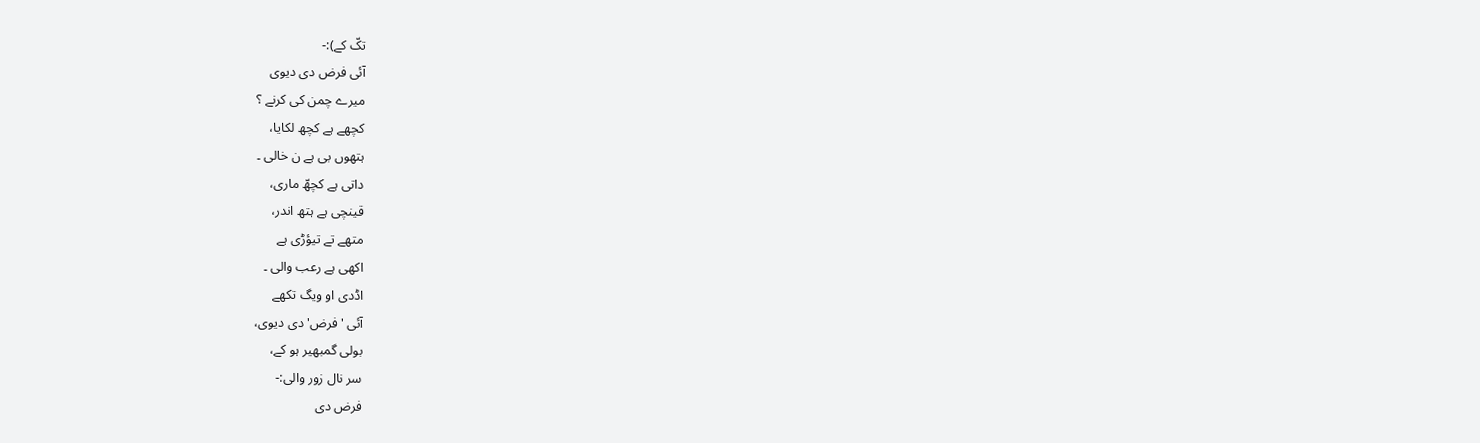تکّ کے):-
آئی فرض دی دیوی
میرے چمن کی کرنے ؟
کچھے ہے کچھ لکایا،
ہتھوں بی ہے ن خالی ۔
داتی ہے کچھّ ماری،
قینچی ہے ہتھ اندر،
متھے تے تیؤڑی ہے
اکھی ہے رعب والی ۔
اڈدی او ویگ تکھے
آئی 'فرض' دی دیوی،
بولی گمبھیر ہو کے،
سر نال زور والی:-
فرض دی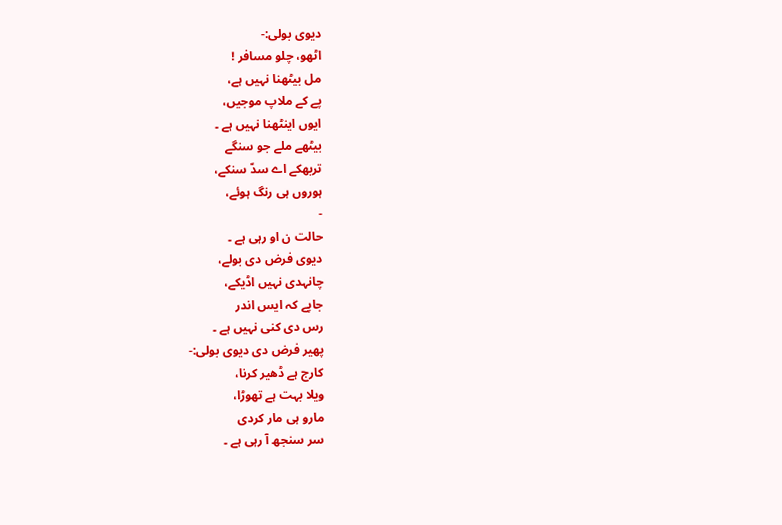دیوی بولی:-
اٹھو، چلو مسافر !
مل بیٹھنا نہیں ہے،
پے کے ملاپ موجیں،
ایوں اینٹھنا نہیں ہے ۔
بیٹھے ملے جو سنگے
تربھکے اے سدّ سنکے،
ہوروں ہی رنگ ہوئے،
-
حالت ن او رہی ہے ۔
دیوی فرض دی بولے،
چانہدی نہیں اڈیکے،
جاپے کہ ایس اندر
رس دی کنی نہیں ہے ۔
پھیر فرض دی دیوی بولی:-
کارج ہے ڈھیر کرنا،
ویلا بہت ہے تھوڑا،
مارو ہی مار کردی
سر سنجھ آ رہی ہے ۔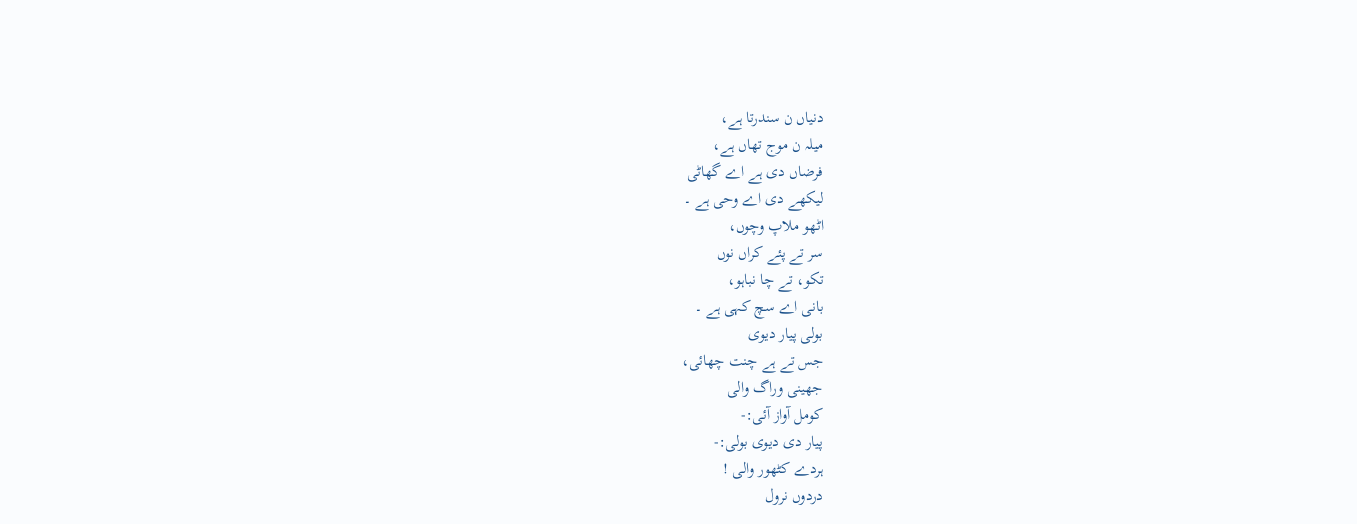دنیاں ن سندرتا ہے،
میلہ ن موج تھاں ہے،
فرضاں دی ہے اے گھاٹی
لیکھے دی اے وحی ہے ۔
اٹھو ملاپ وچوں،
سر تے پئے کراں نوں
تکو، تے چا نباہو،
بانی اے سچ کہی ہے ۔
بولی پیار دیوی
جس تے ہے چنت چھائی،
جھینی وراگ والی
کومل آواز آئی:-
پیار دی دیوی بولی:-
ہردے کٹھور والی !
دردوں نرول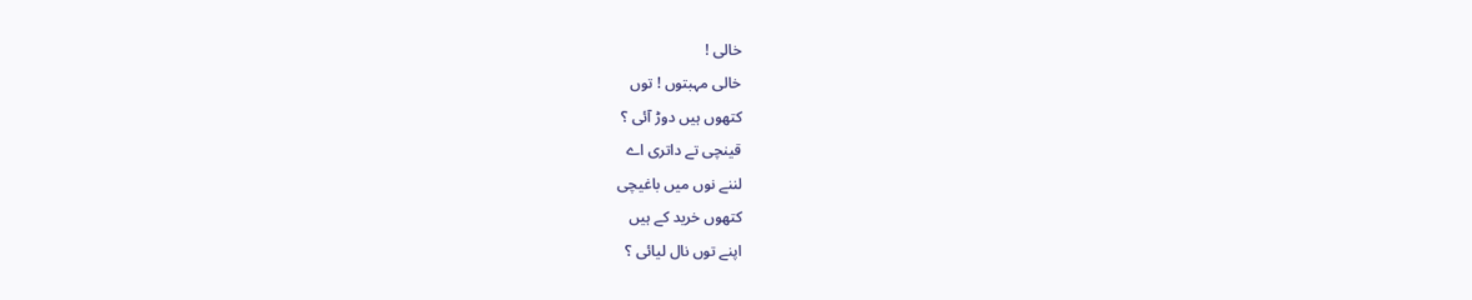خالی !
خالی مہبتوں ! توں
کتھوں ہیں دوڑ آئی ؟
قینچی تے داتری اے
لننے نوں میں باغیچی
کتھوں خرید کے ہیں
اپنے توں نال لیائی ؟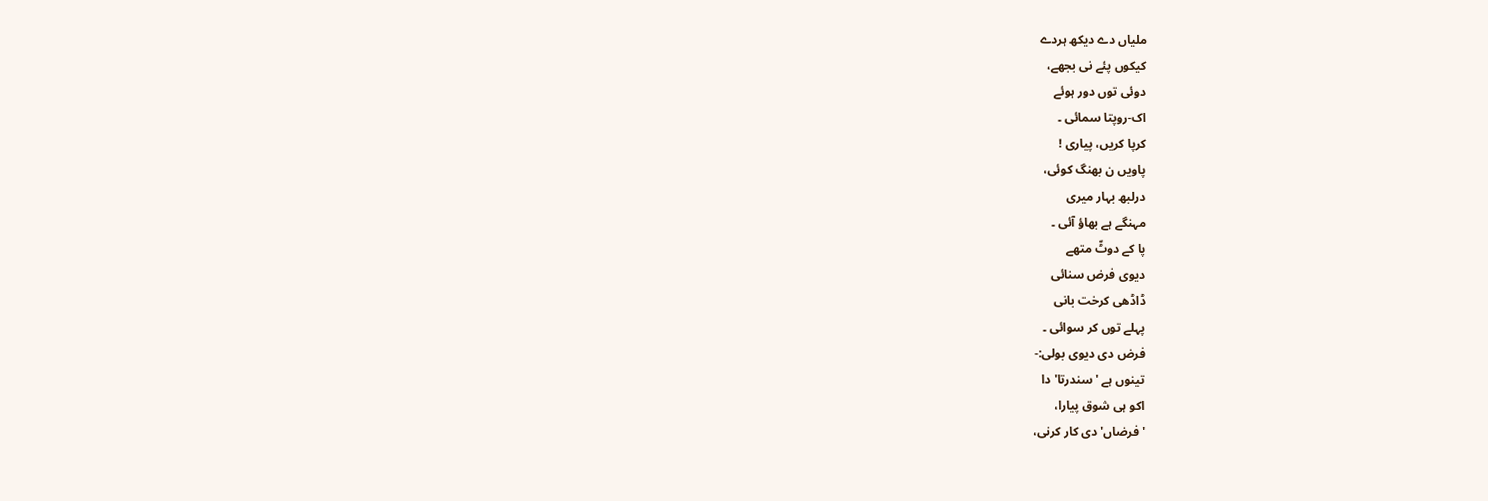ملیاں دے دیکھ ہردے
کیکوں پئے نی بجھے،
دوئی توں دور ہوئے
اک-روپتا سمائی ۔
کرپا کریں، پیاری !
پاویں ن بھنگ کوئی،
درلبھ بہار میری
مہنگے ہے بھاؤ آئی ۔
پا کے دوٹّ متھے
دیوی فرض سنائی
ڈاڈھی کرخت بانی
پہلے توں کر سوائی ۔
فرض دی دیوی بولی:-
تینوں ہے 'سندرتا' دا
اکو ہی شوق پیارا،
'فرضاں' دی کار کرنی،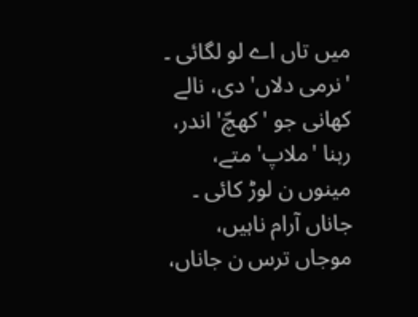میں تاں اے لو لگائی ۔
'نرمی دلاں' دی، نالے
کھانی جو 'کھچّ' اندر،
رہنا 'ملاپ' متے،
مینوں ن لوڑ کائی ۔
جاناں آرام ناہیں،
موجاں ترس ن جاناں،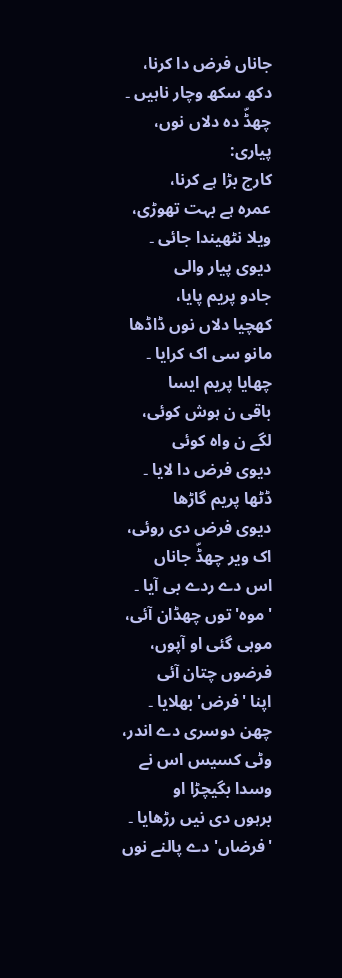جاناں فرض دا کرنا،
دکھ سکھ وچار ناہیں ۔
چھڈّ دہ دلاں نوں، پیاری:
کارج بڑا ہے کرنا،
عمرہ ہے بہت تھوڑی،
ویلا نٹھیندا جائی ۔
دیوی پیار والی
جادو پریم پایا،
کھچیا دلاں نوں ڈاڈھا
مانو سی اک کرایا ۔
چھایا پریم ایسا
باقی ن ہوش کوئی،
لگے ن واہ کوئی
دیوی فرض دا لایا ۔
ڈٹھا پریم گاڑھا
دیوی فرض دی روئی،
اک ویر چھڈّ جاناں
اس دے ردے بی آیا ۔
'موہ' توں چھڈان آئی،
موہی گئی او آپوں،
فرضوں چتان آئی
اپنا 'فرض' بھلایا ۔
چھن دوسری دے اندر،
وٹی کسیس اس نے
وسدا بگیچڑا او
برہوں دی نیں رڑھایا ۔
'فرضاں' دے پالنے نوں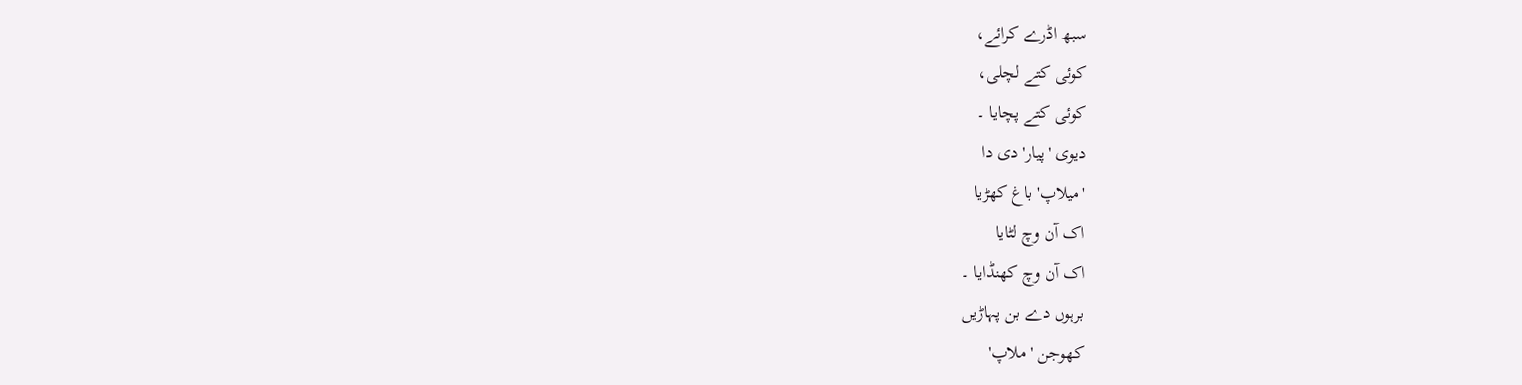سبھ اڈرے کرائے،
کوئی کتے لچلی،
کوئی کتے پچایا ۔
دیوی 'پیار' دی دا
'میلاپ' باغ کھڑیا
اک آن وچ لٹایا
اک آن وچ کھنڈایا ۔
برہوں دے بن پہاڑیں
کھوجن 'ملاپ'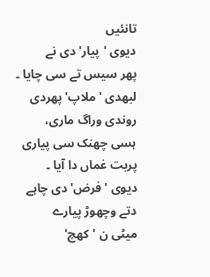تانئیں
دیوی 'پیار' دی نے
پھر سیس تے سی چایا ۔
لبھدی 'ملاپ' پھردی
روندی وراگ ماری،
ہسی چھنک سی پیاری
پربت غماں دا آیا ۔
دیوی 'فرض' دی چاہے
دتے وچھوڑ پیارے
میٹی ن 'کھچ'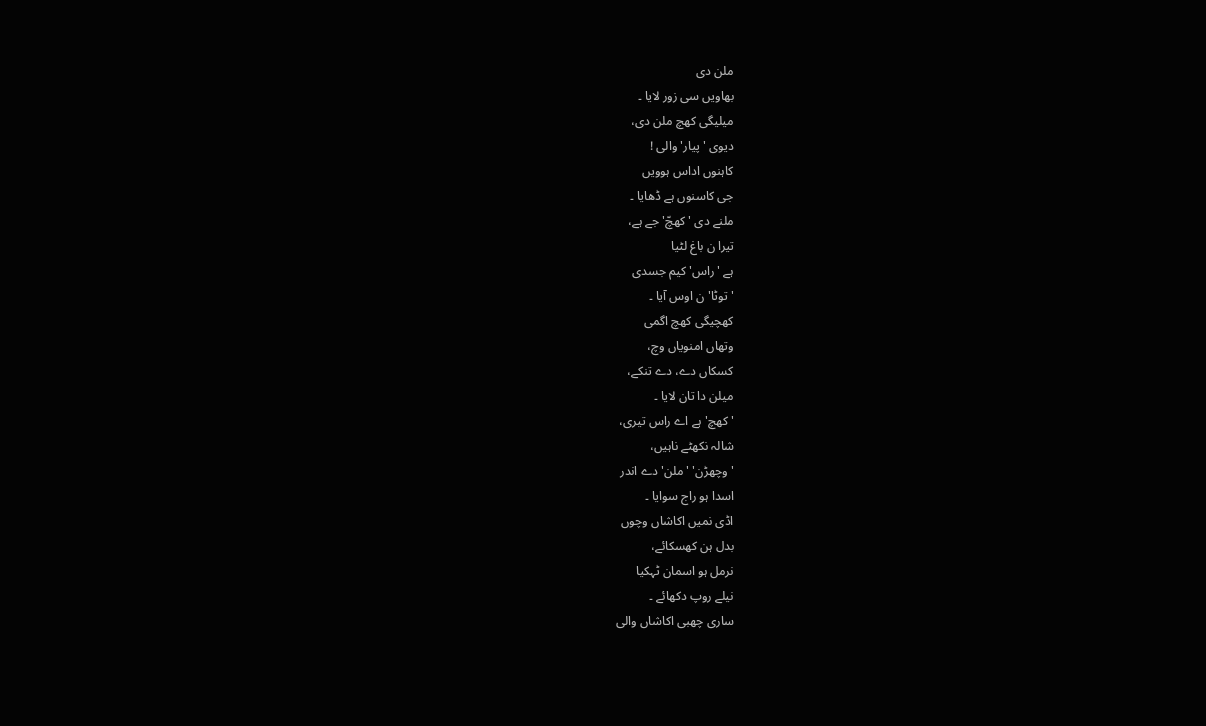ملن دی
بھاویں سی زور لایا ۔
میلیگی کھچ ملن دی،
دیوی 'پیار' والی !
کاہنوں اداس ہوویں
جی کاسنوں ہے ڈھایا ۔
ملنے دی 'کھچّ' جے ہے،
تیرا ن باغ لٹیا
ہے 'راس' کیم جسدی
'توٹا' ن اوس آیا ۔
کھچیگی کھچ اگمی
وتھاں امنویاں وچ،
کسکاں دے، دے تنکے،
میلن دا تان لایا ۔
'کھچ' ہے اے راس تیری،
شالہ نکھٹے ناہیں،
'وچھڑن' 'ملن' دے اندر
اسدا ہو راج سوایا ۔
اڈی نمیں اکاشاں وچوں
بدل ہن کھسکائے،
نرمل ہو اسمان ٹہکیا
نیلے روپ دکھائے ۔
ساری چھبی اکاشاں والی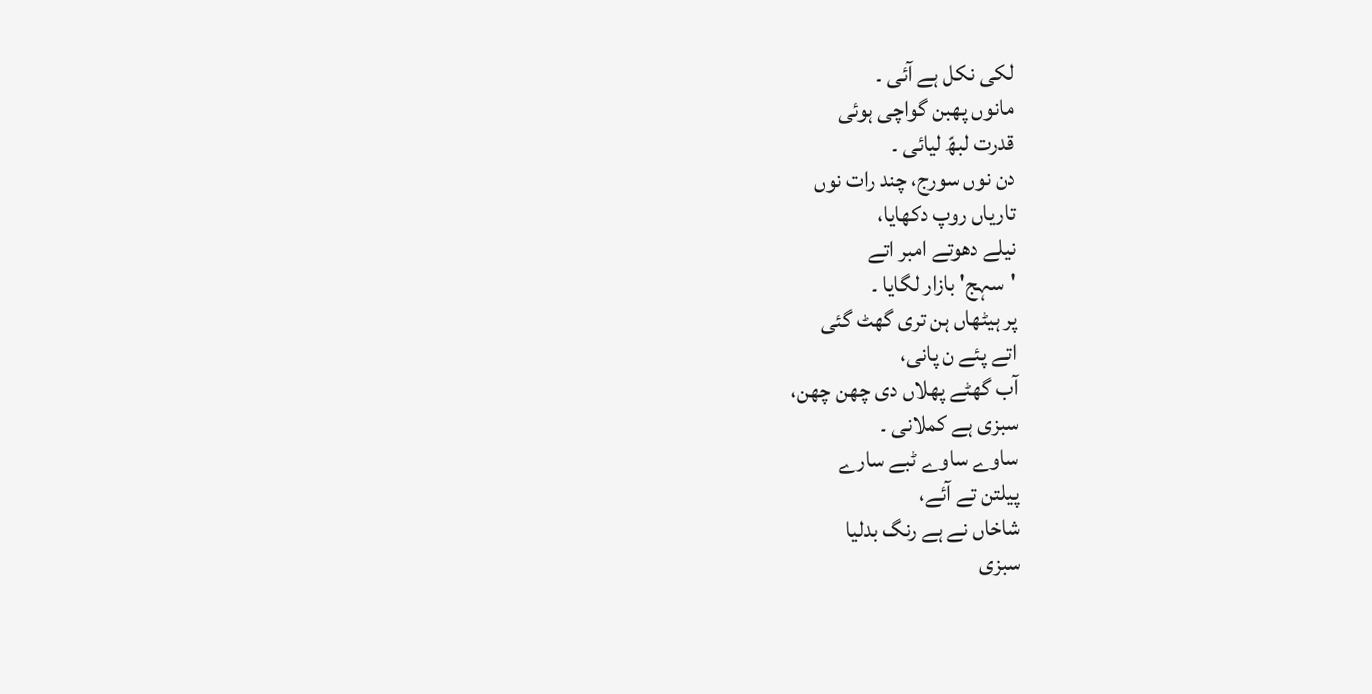لکی نکل ہے آئی ۔
مانوں پھبن گواچی ہوئی
قدرت لبھّ لیائی ۔
دن نوں سورج، چند رات نوں
تاریاں روپ دکھایا،
نیلے دھوتے امبر اتے
'سہج' بازار لگایا ۔
پر ہیٹھاں ہن تری گھٹ گئی
اتے پئے ن پانی،
آب گھٹے پھلاں دی چھن چھن،
سبزی ہے کملانی ۔
ساوے ساوے ٹبے سارے
پیلتن تے آئے،
شاخاں نے ہے رنگ بدلیا
سبزی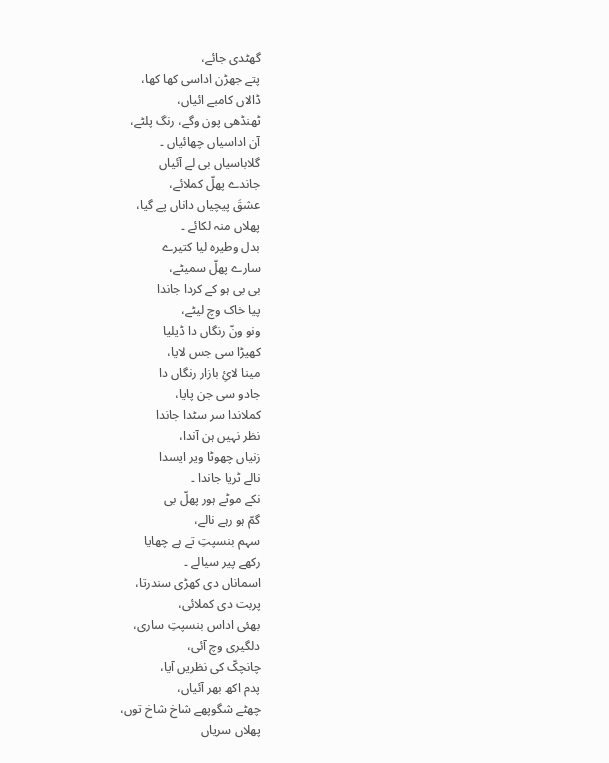گھٹدی جائے،
پتے جھڑن اداسی کھا کھا،
ڈالاں کامبے ائیاں،
ٹھنڈھی پون وگے، رنگ پلٹے،
آن اداسیاں چھائیاں ۔
گلاباسیاں بی لے آئیاں
جاندے پھلّ کملائے،
عشقَ پیچیاں داناں پے گیا،
پھلاں منہ لکائے ۔
بدل وطیرہ لیا کتیرے
سارے پھلّ سمیٹے،
بی بی ہو کے کردا جاندا
پیا خاک وچ لیٹے،
ونو ونّ رنگاں دا ڈیلیا
کھیڑا سی جس لایا،
مینا لائِ بازار رنگاں دا
جادو سی جن پایا،
کملاندا سر سٹدا جاندا
نظر نہیں ہن آندا،
زنیاں چھوٹا ویر ایسدا
نالے ٹریا جاندا ۔
نکے موٹے ہور پھلّ بی
گمّ ہو رہے نالے،
سہم بنسپتِ تے ہے چھایا
رکھے پیر سیالے ۔
اسماناں دی کھڑی سندرتا،
پربت دی کملائی،
بھئی اداس بنسپتِ ساری،
دلگیری وچ آئی،
چانچکّ کی نظریں آیا،
پدم اکھ بھر آئیاں،
چھٹے شگوپھے شاخ شاخ توں،
پھلاں سریاں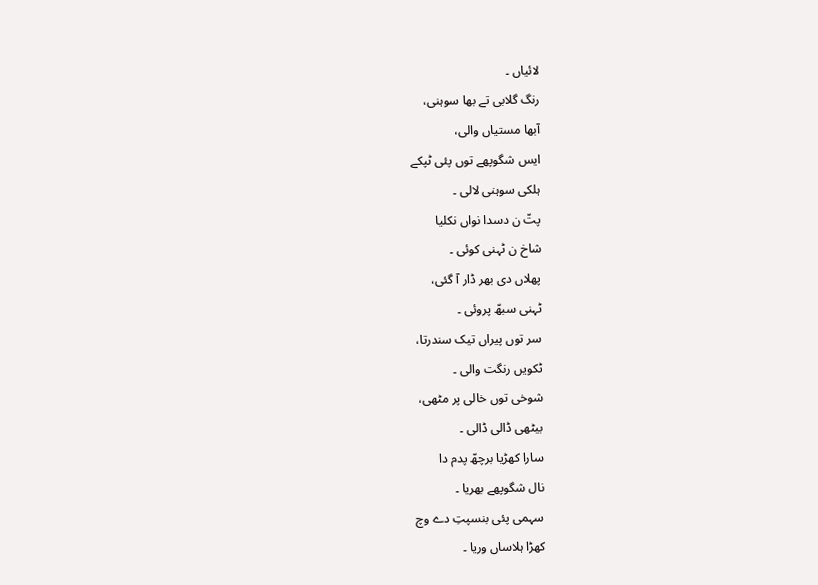لائیاں ۔
رنگ گلابی تے بھا سوہنی،
آبھا مستیاں والی،
ایس شگوپھے توں پئی ٹپکے
ہلکی سوہنی لالی ۔
پتّ ن دسدا نواں نکلیا
شاخ ن ٹہنی کوئی ۔
پھلاں دی بھر ڈار آ گئی،
ٹہنی سبھّ پروئی ۔
سر توں پیراں تیک سندرتا،
ٹکویں رنگت والی ۔
شوخی توں خالی پر مٹھی،
بیٹھی ڈالی ڈالی ۔
سارا کھڑیا برچھّ پدم دا
نال شگوپھے بھریا ۔
سہمی پئی بنسپتِ دے وچ
کھڑا ہلاساں وریا ۔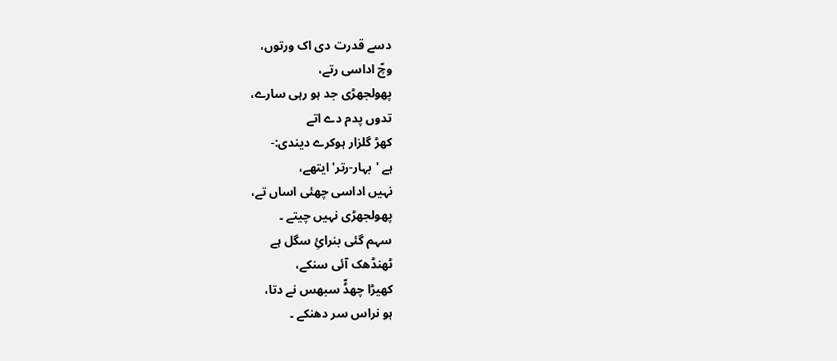دسے قدرت دی اک ورتوں،
وچّ اداسی رتے،
پھولجھڑی جد ہو رہی سارے،
تدوں پدم دے اتے
کھڑ گلزار ہوکرے دیندی:-
ہے 'بہار-رتر' ایتھے،
نہیں اداسی چھئی اساں تے،
پھولجھڑی نہیں چیتے ۔
سہم گئی بنرائِ سگل ہے
ٹھنڈھک آئی سنکے،
کھیڑا چھڈّ سبھس نے دتا،
ہو نراس سر دھنکے ۔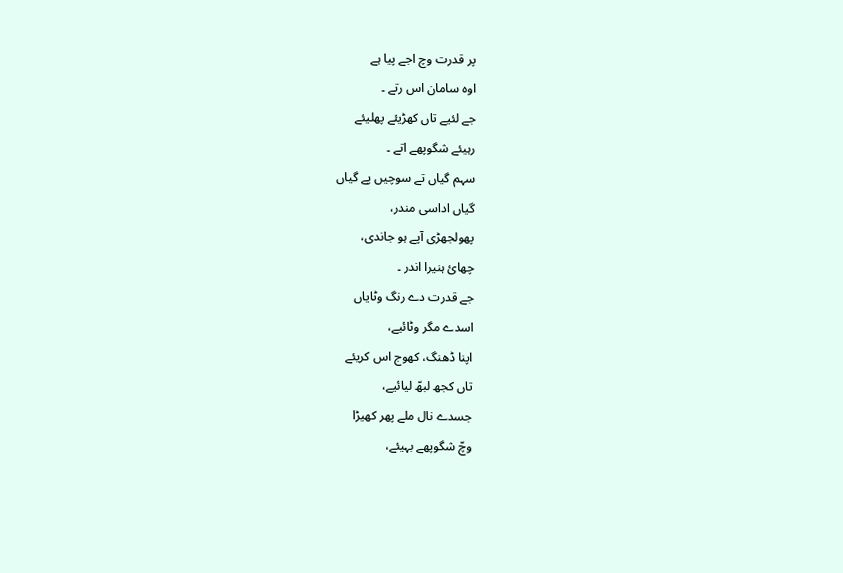پر قدرت وچ اجے پیا ہے
اوہ سامان اس رتے ۔
جے لئیے تاں کھڑیئے پھلیئے
رہیئے شگوپھے اتے ۔
سہم گیاں تے سوچیں پے گیاں
گیاں اداسی مندر،
پھولجھڑی آپے ہو جاندی،
چھائ ہنیرا اندر ۔
جے قدرت دے رنگ وٹایاں
اسدے مگر وٹائیے،
اپنا ڈھنگ، کھوج اس کریئے
تاں کجھ لبھّ لیائیے،
جسدے نال ملے پھر کھیڑا
وچّ شگوپھے بہیئے،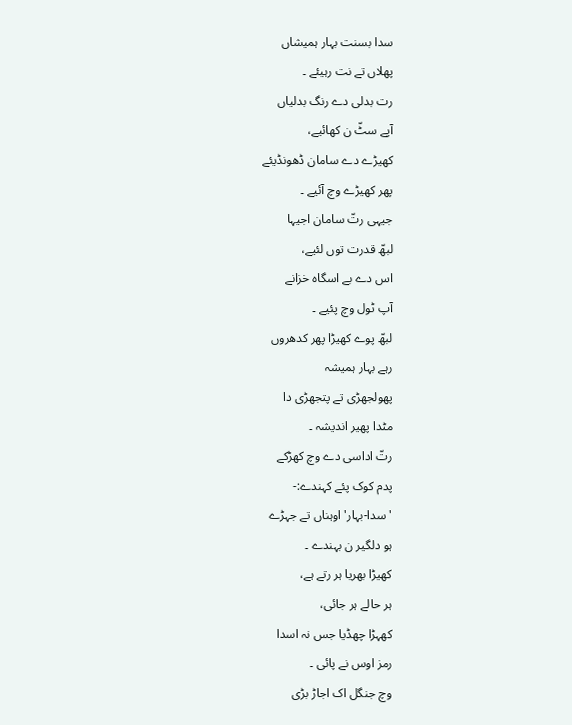سدا بسنت بہار ہمیشاں
پھلاں تے نت رہیئے ۔
رت بدلی دے رنگ بدلیاں
آپے سٹّ ن کھائیے،
کھیڑے دے سامان ڈھونڈیئے
پھر کھیڑے وچ آئیے ۔
جیہی رتّ سامان اجیہا
لبھّ قدرت توں لئیے،
اس دے بے اسگاہ خزانے
آپ ٹول وچ پئیے ۔
لبھّ پوے کھیڑا پھر کدھروں
رہے بہار ہمیشہ
پھولجھڑی تے پتجھڑی دا
مٹدا پھیر اندیشہ ۔
رتّ اداسی دے وچ کھڑکے
پدم کوک پئے کہندے:-
'سدا-بہار' اوہناں تے جہڑے
ہو دلگیر ن بہندے ۔
کھیڑا بھریا ہر رتے ہے،
ہر حالے ہر جائی،
کھہڑا چھڈیا جس نہ اسدا
رمز اوس نے پائی ۔
وچ جنگل اک اجاڑ بڑی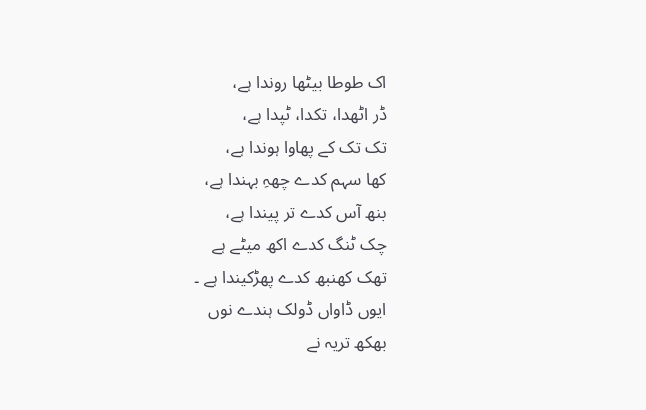اک طوطا بیٹھا روندا ہے،
ڈر اٹھدا، تکدا، ٹپدا ہے،
تک تک کے پھاوا ہوندا ہے،
کھا سہم کدے چھہِ بہندا ہے،
بنھ آس کدے تر پیندا ہے،
چک ٹنگ کدے اکھ میٹے ہے
تھک کھنبھ کدے پھڑکیندا ہے ۔
ایوں ڈاواں ڈولک ہندے نوں
بھکھ تریہ نے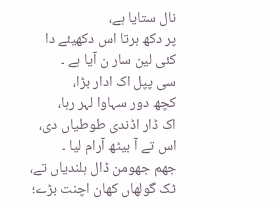نال ستایا ہے،
پر دکھ ہرتا اس دکھیئے دا
کئی لین سار ن آیا ہے ۔
سی پپل اک ادار بڑا،
کچھ دور سہاوا لہر رہا،
اک ڈار اڈندی طوطیاں دی،
اس تے آ بیٹھ آرام لیا ۔
جھم جھومن ڈال ہلندیاں تے،
ٹک گولھاں کھان اچنت بڑے؛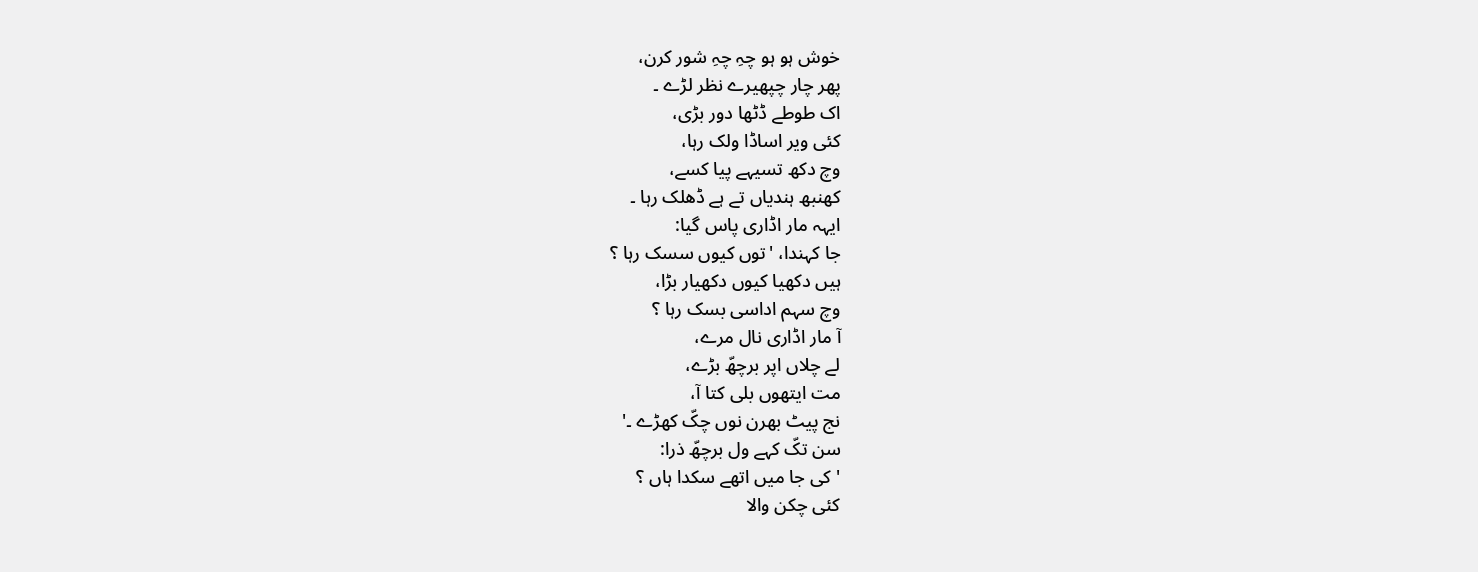خوش ہو ہو چہِ چہِ شور کرن،
پھر چار چپھیرے نظر لڑے ۔
اک طوطے ڈٹھا دور بڑی،
کئی ویر اساڈا ولک رہا،
وچ دکھ تسیہے پیا کسے،
کھنبھ ہندیاں تے ہے ڈھلک رہا ۔
ایہہ مار اڈاری پاس گیا:
جا کہندا، 'توں کیوں سسک رہا ؟
ہیں دکھیا کیوں دکھیار بڑا،
وچ سہم اداسی بسک رہا ؟
آ مار اڈاری نال مرے،
لے چلاں اپر برچھّ بڑے،
مت ایتھوں بلی کتا آ،
نج پیٹ بھرن نوں چکّ کھڑے ۔'
سن تکّ کہے ول برچھّ ذرا:
'کی جا میں اتھے سکدا ہاں ؟
کئی چکن والا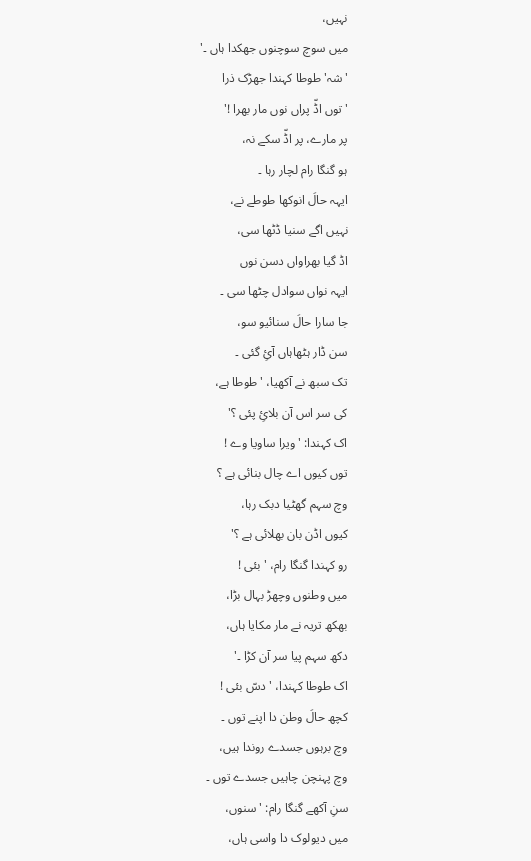نہیں،
میں سوچ سوچنوں جھکدا ہاں ۔'
'شہ' طوطا کہندا جھڑک ذرا
'توں اڈّ پراں نوں مار بھرا !'
پر مارے، پر اڈّ سکے نہ،
ہو گنگا رام لچار رہا ۔
ایہہ حالَ انوکھا طوطے نے،
نہیں اگے سنیا ڈٹھا سی،
اڈ گیا بھراواں دسن نوں
ایہہ نواں سوادل چٹھا سی ۔
جا سارا حالَ سنائیو سو،
سن ڈار ہٹھاہاں آئِ گئی ۔
تک سبھ نے آکھیا، 'طوطا ہے،
کی سر اس آن بلائِ پئی ؟'
اک کہندا: 'ویرا ساویا وے !
توں کیوں اے چال بنائی ہے ؟
وچ سہم گھٹیا دبک رہا،
کیوں اڈن بان بھلائی ہے ؟'
رو کہندا گنگا رام، 'بئی !
میں وطنوں وچھڑ بہال بڑا،
بھکھ تریہ نے مار مکایا ہاں،
دکھ سہم پیا سر آن کڑا ۔'
اک طوطا کہندا، 'دسّ بئی !
کچھ حالَ وطن دا اپنے توں ۔
وچ برہوں جسدے روندا ہیں،
وچ پہنچن چاہیں جسدے توں ۔
سنِ آکھے گنگا رام: 'سنوں،
میں دیولوک دا واسی ہاں،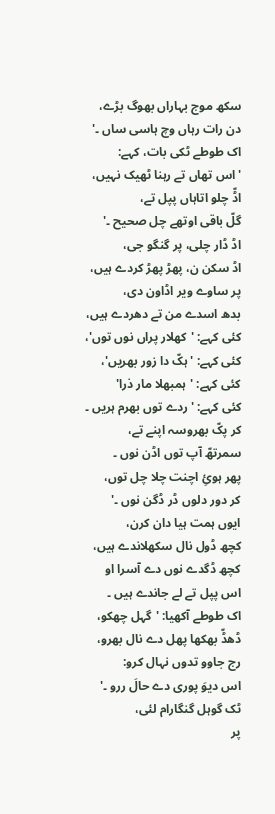سکھ موج بہاراں بھوگ بڑے،
دن رات رہاں وچ ہاسی ساں ۔'
اک طوطے ٹکی بات، کہے:
'اس تھاں تے رہنا ٹھیک نہیں،
اڈّ چلو اتاہاں پپل تے،
گلّ باقی اوتھے چل صحیح ۔'
اڈ ڈار چلی، پر گنگو جی،
اڈ سکن ن، پھڑ پھڑ کردے ہیں،
پر ساوے ویر اڈاون دی،
بدھ اسدے من تے دھردے ہیں،
کئی کہے: 'کھلار پراں نوں توں'،
کئی کہے: 'ہکّ دا زور بھریں'،
کئی کہے: 'ہمبھلا مار ذرا'
کئی کہے: 'ردے توں بھرم ہریں ۔
کر پکّ بھروسہ اپنے تے،
سمرتھّ آپ توں اڈن نوں ۔
پھر ہوئِ اچنت چلا چل توں،
کر دور دلوں ڈر ڈگن نوں ۔'
ایوں ہمت ہیا دان کرن،
کچھ ڈول نال سکھلاندے ہیں،
کچھ ڈگدے نوں دے آسرا او
اس پپل تے لے جاندے ہیں ۔
اک طوطے آکھیا: 'گہل چھکو،
ڈھڈّ بھکھا پھل دے نال بھرو،
رج جاوو تدوں نہال کرو:
اس دیوَ پوری دے حالَ ررو ۔'
ٹک گوہل گنگارام لئی،
پر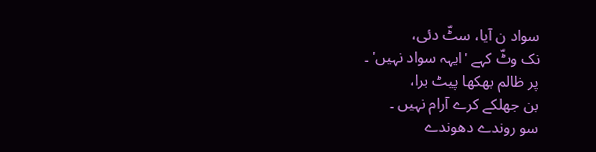سواد ن آیا، سٹّ دئی،
نک وٹّ کہے 'ایہہ سواد نہیں' ۔
پر ظالم بھکھا پیٹ برا،
بن جھلکے کرے آرام نہیں ۔
سو روندے دھوندے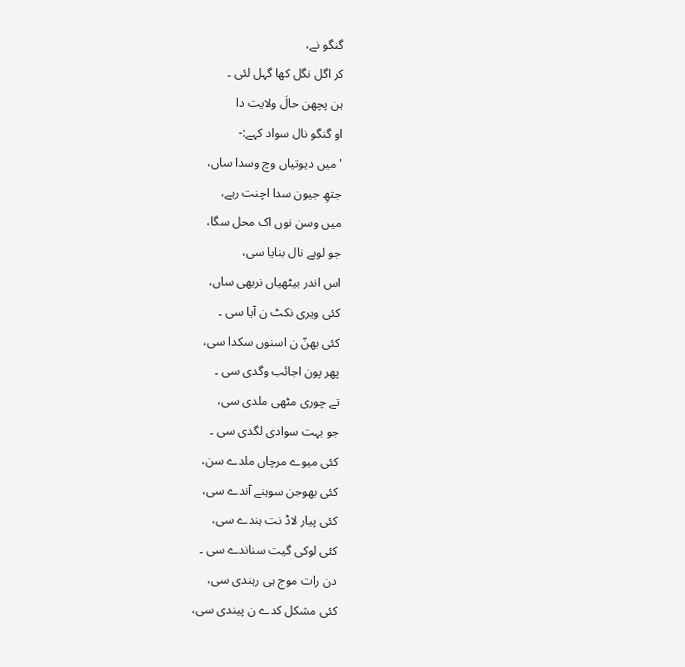گنگو نے،
کر اگل نگل کھا گہل لئی ۔
ہن پچھن حالَ ولایت دا
او گنگو نال سواد کہے:-
'میں دیوتیاں وچ وسدا ساں،
جتھِ جیون سدا اچنت رہے،
میں وسن نوں اک محل سگا،
جو لوہے نال بنایا سی،
اس اندر بیٹھیاں نربھی ساں،
کئی ویری نکٹ ن آیا سی ۔
کئی بھنّ ن اسنوں سکدا سی،
پھر پون اجائب وگدی سی ۔
تے چوری مٹھی ملدی سی،
جو بہت سوادی لگدی سی ۔
کئی میوے مرچاں ملدے سن،
کئی بھوجن سوہنے آندے سی،
کئی پیار لاڈ نت ہندے سی،
کئی لوکی گیت سناندے سی ۔
دن رات موج ہی رہندی سی،
کئی مشکل کدے ن پیندی سی،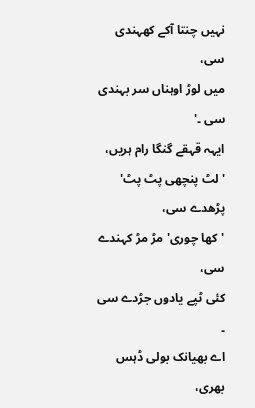نہیں چنتا آکے کھہندی سی،
میں لوڑ اوہناں سر بہندی سی ۔'
ایہہ قہقے گنگا رام ہریں،
'لٹ پنچھی پٹ پٹ' پڑھدے سی،
'کھا چوری' مڑ مڑ کہندے سی،
کئی ٹپے یادوں جڑدے سی ۔
اے بھیانک بولی ڈہس بھری،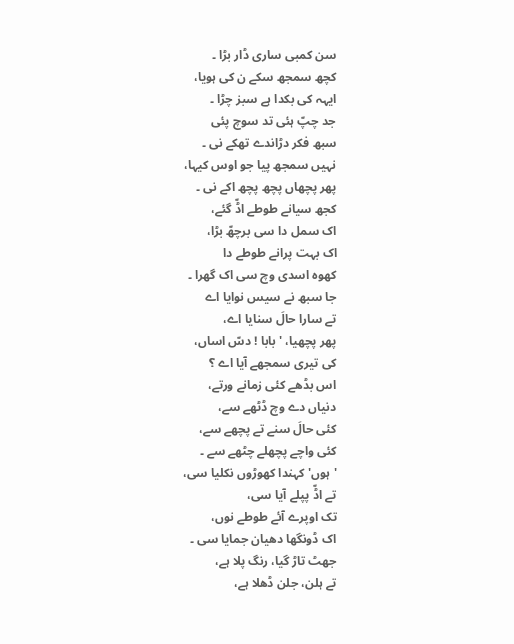سن کمبی ساری ڈار بڑا ۔
کچھ سمجھ سکے ن کی ہویا،
ایہہ کی بکدا ہے سبز چڑا ۔
جد چپّ ہئی تد سوچ پئی
سبھ فکر دڑاندے تھکے نی ۔
نہیں سمجھ پیا جو اوس کیہا،
پھر پچھاں پچھ پچھ اکے نی ۔
کجھ سیانے طوطے اڈّ گئے،
اک سمل دا سی برچھّ بڑا،
اک بہت پرانے طوطے دا
کھوہ اسدی وچ سی اک گھرا ۔
جا سبھ نے سیس نوایا اے
تے سارا حالَ سنایا اے،
پھر پچھیا، 'بابا ! دسّ اساں،
کی تیری سمجھے آیا اے ؟
اس بڈھے کئی زمانے ورتے،
دنیاں دے وچ ڈٹھے سے،
کئی حالَ سنے تے پچھے سے،
کئی واچے پچھلے چٹھے سے ۔
'ہوں' کہندا کھوڑوں نکلیا سی،
تے اڈّ پپلے آیا سی،
تک اوپرے آئے طوطے نوں،
اک ڈونگھا دھیان جمایا سی ۔
جھٹ تاڑ گیا، رنگ پلا ہے،
تے ہلن، جلن ڈھلا ہے،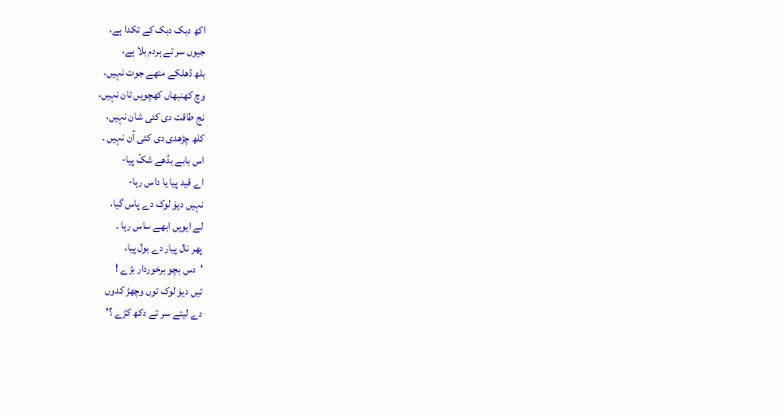اکھ دبک دبک کے تکدا ہے،
جیوں سر تے ہردم بلا ہے،
بلھ ڈھلکے متھے جوت نہیں،
وچ کھنبھاں کھچویں تان نہیں،
نج طاقت دی کئی شان نہیں،
کلھ چڑھدی دی کئی آن نہیں ۔
اس بابے بڈھے شکّ پیا-
اے قید پیا یا داس رہا-
نہیں دیوَ لوک دے پاس گیا،
لے ایویں ابھے ساس رہا ۔
پھر نال پیار دے بول پیا،
'دس بچو برخوردار بڑے !
تیں دیوَ لوک توں وچھڑ کدوں
دے لیتے سر تے دکھ کڑے ؟'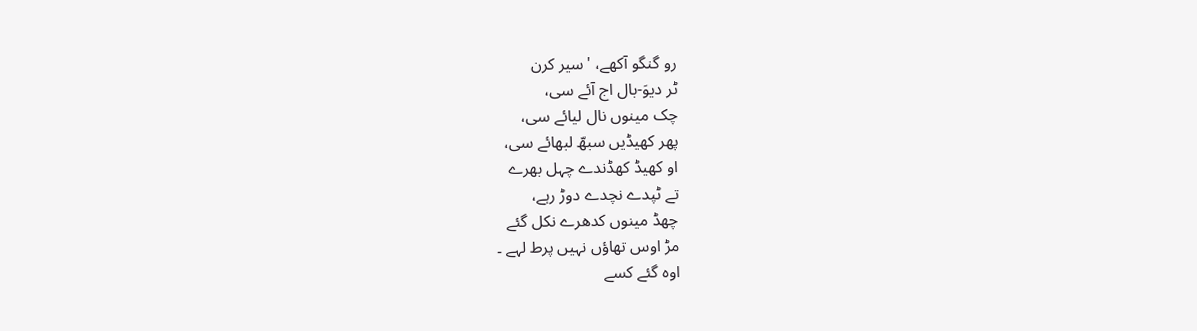رو گنگو آکھے، 'سیر کرن
ٹر دیوَ-بال اج آئے سی،
چک مینوں نال لیائے سی،
پھر کھیڈیں سبھّ لبھائے سی،
او کھیڈ کھڈندے چہل بھرے
تے ٹپدے نچدے دوڑ رہے،
چھڈ مینوں کدھرے نکل گئے
مڑ اوس تھاؤں نہیں پرط لہے ۔
اوہ گئے کسے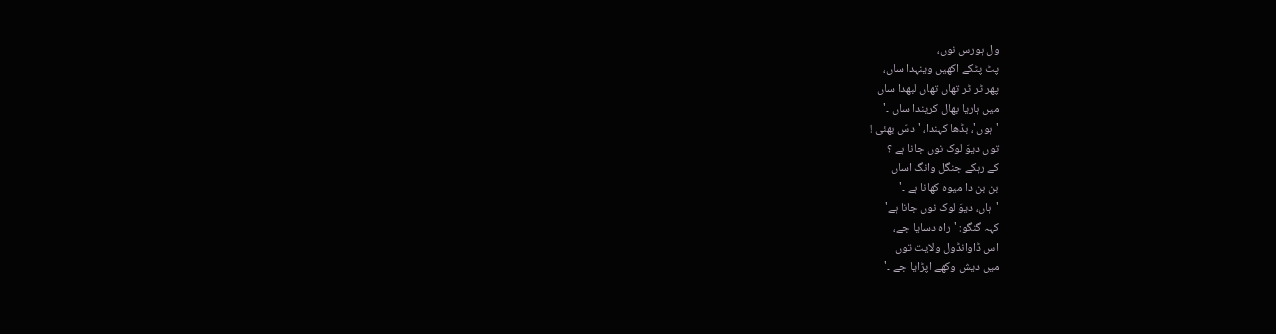ول ہورس نوں،
پٹ پٹکے اکھیں وینہدا ساں،
پھر ٹر ٹر تھاں تھاں لبھدا ساں
میں ہاریا بھال کریندا ساں ۔'
'ہوں'، بڈھا کہندا، 'دسّ بھئی !
توں دیوَ لوک نوں جانا ہے ؟
کے رہکے جنگل وانگ اساں
بن بن دا میوہ کھانا ہے ۔'
'ہاں، دیوَ لوک نوں جانا ہے'
کہہ گنگو: 'راہ دسایا جے،
اس ڈاوانڈول ولایت توں
میں دیش وکھے اپڑایا جے ۔'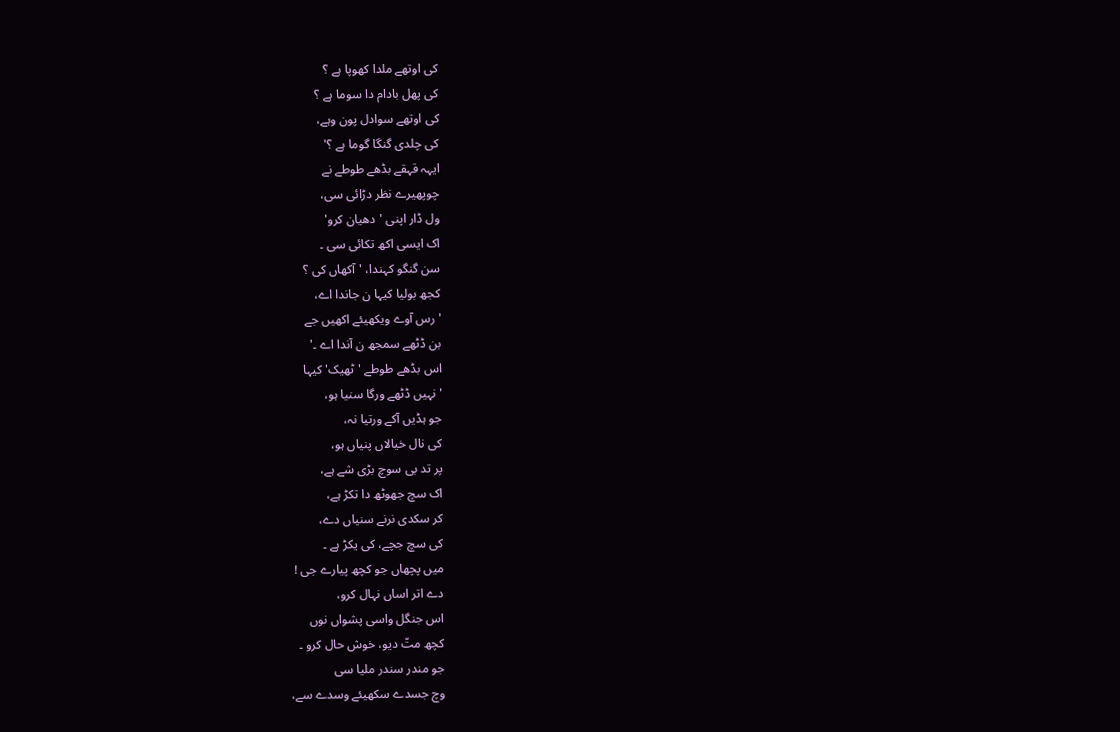کی اوتھے ملدا کھوپا ہے ؟
کی پھل بادام دا سوما ہے ؟
کی اوتھے سوادل پون وہے،
کی چلدی گنگا گوما ہے ؟'
ایہہ قہقے بڈھے طوطے نے
چوپھیرے نظر دڑائی سی،
ول ڈار اپنی 'دھیان کرو'
اک ایسی اکھ تکائی سی ۔
سن گنگو کہندا، 'آکھاں کی ؟
کجھ بولیا کیہا ن جاندا اے،
'رس آوے ویکھیئے اکھیں جے
بن ڈٹھے سمجھ ن آندا اے ۔'
اس بڈھے طوطے 'ٹھیک' کیہا
'نہیں ڈٹھے ورگا سنیا ہو،
جو ہڈیں آکے ورتیا نہ،
کی نال خیالاں پنیاں ہو،
پر تد بی سوچ بڑی شے ہے،
اک سچ جھوٹھ دا تکڑ ہے،
کر سکدی نرنے سنیاں دے،
کی سچ جچے، کی یکڑ ہے ۔
میں پچھاں جو کچھ پیارے جی !
دے اتر اساں نہال کرو،
اس جنگل واسی پشواں نوں
کچھ متّ دیو، خوش حال کرو ۔
جو مندر سندر ملیا سی
وچ جسدے سکھیئے وسدے سے،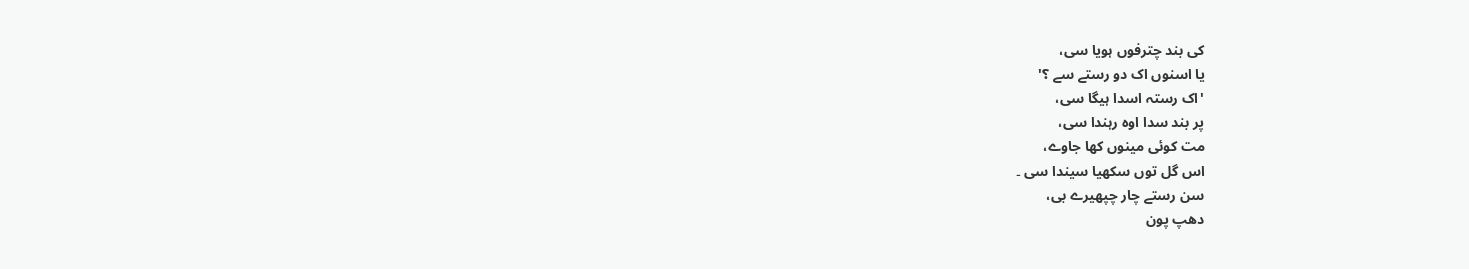کی بند چترفوں ہویا سی،
یا اسنوں اک دو رستے سے ؟'
'اک رستہ اسدا ہیگا سی،
پر بند سدا اوہ رہندا سی،
مت کوئی مینوں کھا جاوے،
اس گل توں سکھیا سیندا سی ۔
سن رستے چار چپھیرے بی،
دھپ پون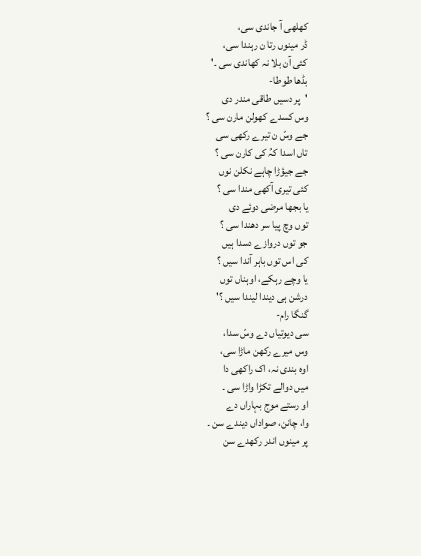کھلھی آ جاندی سی،
ڈر مینوں رتا ن رہندا سی،
کئی آن بلا نہ کھاندی سی ۔'
بڈھا طوطا-
'پر دسیں طاقی مندر دی
وس کسدے کھولن مارن سی ؟
جے وسّ ن تیرے رکھی سی
تاں اسدا کہُ کی کارن سی ؟
جے جیؤڑا چاہے نکلن نوں
کئی تیری آکھی مندا سی ؟
یا بجھا مرضی دوئے دی
توں وچ پیا سر دھندا سی ؟
جو توں دروازے دسدا ہیں
کی اس توں باہر آندا سیں ؟
یا وچے رہکے، اوہناں توں
درشن ہی دیندا لیندا سیں ؟'
گنگا رام-
سی دیوتیاں دے وسّ سدا،
وس میرے رکھن ماڑا سی،
اوہ بندی نہ، اک راکھی دا
میں دوالے تکڑا واڑا سی ۔
او رستے موج بہاراں دے
وا، چانن، صواداں دیندے سن ۔
پر مینوں اندر رکھدے سن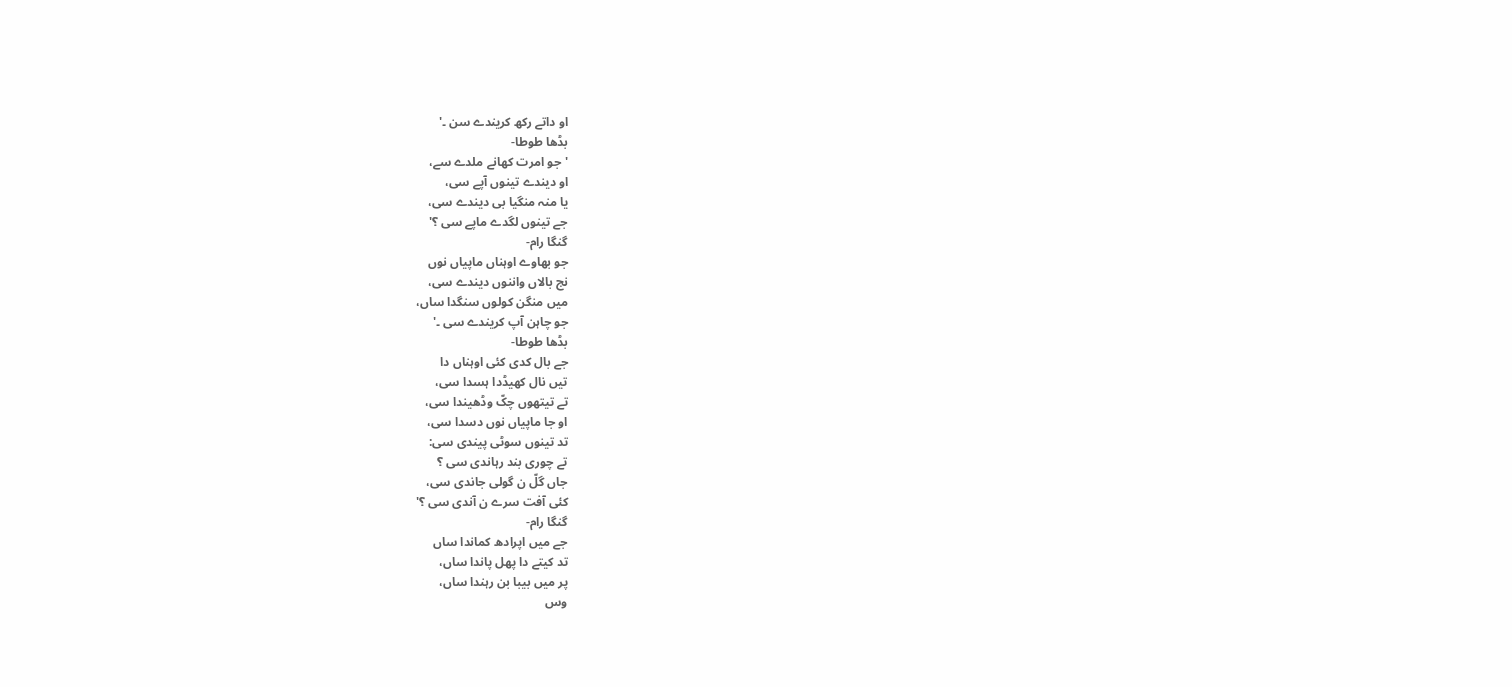او داتے رکھ کریندے سن ۔'
بڈھا طوطا-
'جو امرت کھانے ملدے سے،
او دیندے تینوں آپے سی،
یا منہ منگیا بی دیندے سی،
جے تینوں لگدے ماپے سی ؟'
گنگا رام-
جو بھاوے اوہناں ماپیاں نوں
نج بالاں واننوں دیندے سی،
میں منگن کولوں سنگدا ساں،
جو چاہن آپ کریندے سی ۔'
بڈھا طوطا-
جے بال کدی کئی اوہناں دا
تیں نال کھیڈدا ہسدا سی،
تے تیتھوں چکّ وڈھیندا سی،
او جا ماپیاں نوں دسدا سی،
تد تینوں سوٹی پیندی سی:
تے چوری بند رہاندی سی ؟
جاں گلّ ن گولی جاندی سی،
کئی آفت سرے ن آندی سی ؟'
گنگا رام-
جے میں اپرادھ کماندا ساں
تد کیتے دا پھل پاندا ساں،
پر میں بیبا بن رہندا ساں،
وس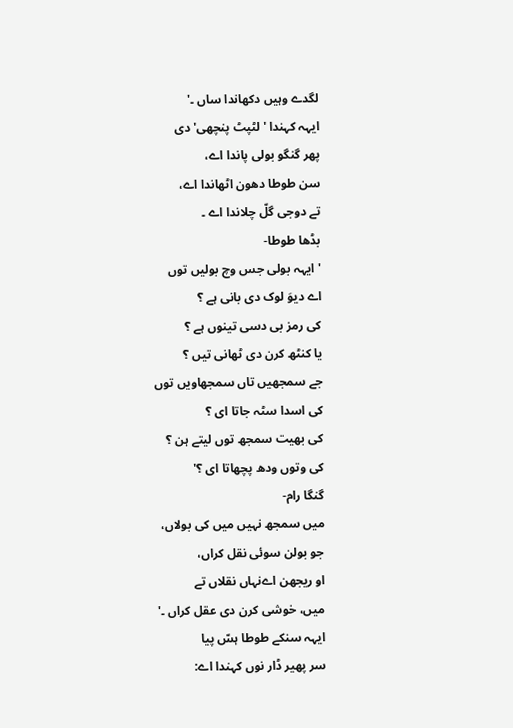لگدے وہیں دکھاندا ساں ۔'
ایہہ کہندا 'لٹپٹ پنچھی' دی
پھر گنگو بولی پاندا اے،
سن طوطا دھون اٹھاندا اے،
تے دوجی گلّ چلاندا اے ۔
بڈھا طوطا-
'ایہہ بولی جس وچ بولیں توں
اے دیوَ لوک دی بانی ہے ؟
کی رمز بی دسی تینوں ہے ؟
یا کنٹھ کرن دی ٹھانی تیں ؟
جے سمجھیں تاں سمجھاویں توں
کی اسدا سٹہ جاتا ای ؟
کی بھیت سمجھ توں لیتے ہن ؟
کی وتوں ودھ پچھاتا ای ؟'
گنگا رام-
میں سمجھ نہیں میں کی بولاں،
جو بولن سوئی نقل کراں،
او ریجھن اےنہاں نقلاں تے
میں، خوشی کرن دی عقل کراں ۔'
ایہہ سنکے طوطا ہسّ پیا
سر پھیر ڈار نوں کہندا اے: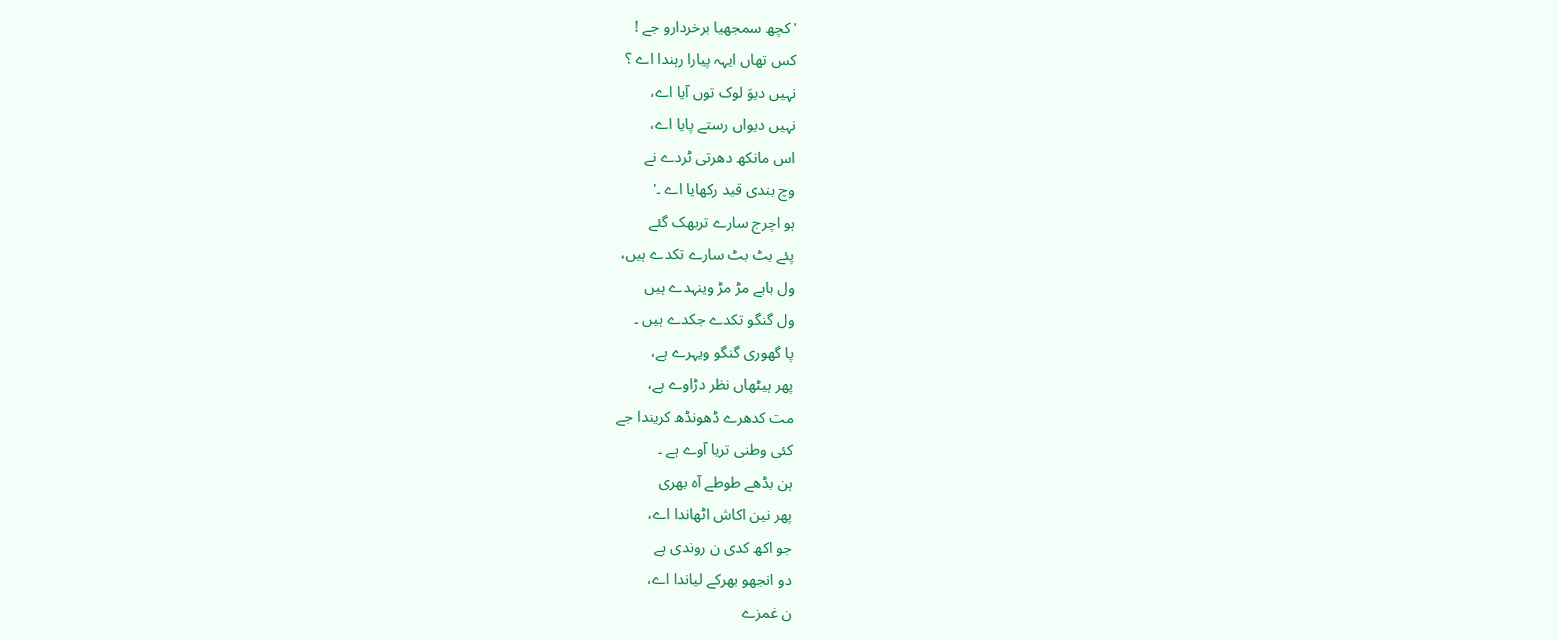'کچھ سمجھیا برخردارو جے !
کس تھاں ایہہ پیارا رہندا اے ؟
نہیں دیوَ لوک توں آیا اے،
نہیں دیواں رستے پایا اے،
اس مانکھ دھرتی ٹردے نے
وچ بندی قید رکھایا اے ۔'
ہو اچرج سارے تربھک گئے
پئے بٹ بٹ سارے تکدے ہیں،
ول بابے مڑ مڑ وینہدے ہیں
ول گنگو تکدے جکدے ہیں ۔
پا گھوری گنگو ویہرے ہے،
پھر ہیٹھاں نظر دڑاوے ہے،
مت کدھرے ڈھونڈھ کریندا جے
کئی وطنی تریا آوے ہے ۔
ہن بڈھے طوطے آہ بھری
پھر نین اکاش اٹھاندا اے،
جو اکھ کدی ن روندی ہے
دو انجھو بھرکے لیاندا اے،
ن غمزے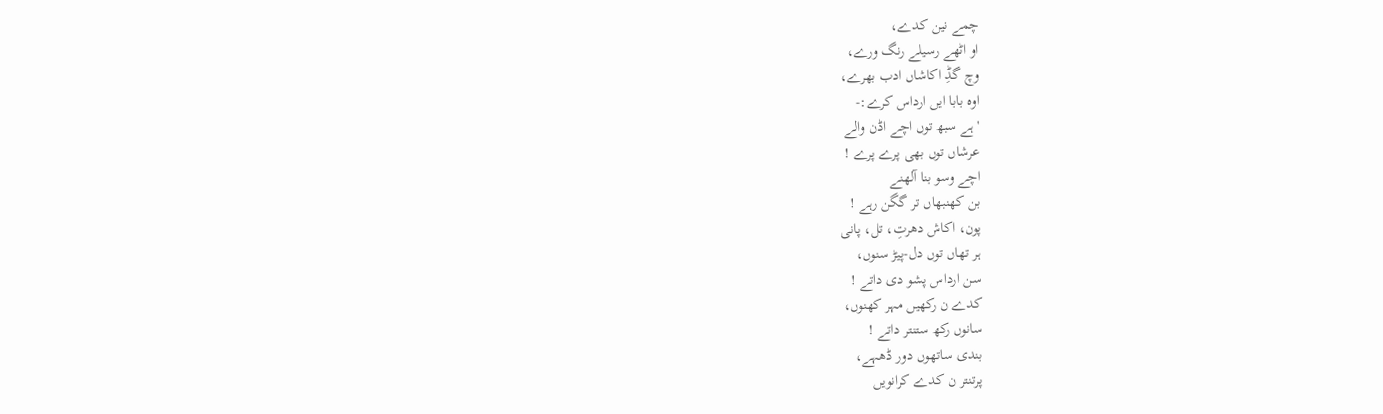چمے نین کدے،
او اٹھے رسیلے رنگ ورے،
وچ گڈِ اکاشاں ادب بھرے،
اوہ بابا ایں ارداس کرے:-
'ہے سبھ توں اچے اڈن والے
عرشاں توں بھی پرے پرے !
اچے وسو بنا آلھنے
بن کھنبھاں تر گگن رہے !
پون، اکاش دھرتِ، تل، پانی
ہر تھاں توں دل-پیڑ سنوں،
سن ارداس پشو دی داتے !
کدے ن رکھیں مہر کھنوں،
سانوں رکھ ستنتر داتے !
بندی ساتھوں دور ڈھہے،
پرتنتر ن کدے کرانویں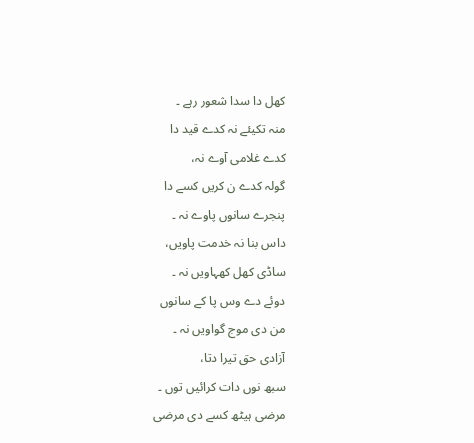کھل دا سدا شعور رہے ۔
منہ تکیئے نہ کدے قید دا
کدے غلامی آوے نہ،
گولہ کدے ن کریں کسے دا
پنجرے سانوں پاوے نہ ۔
داس بنا نہ خدمت پاویں،
ساڈی کھل کھہاویں نہ ۔
دوئے دے وس پا کے سانوں
من دی موج گواویں نہ ۔
آزادی حق تیرا دتا،
سبھ نوں دات کرائیں توں ۔
مرضی ہیٹھ کسے دی مرضی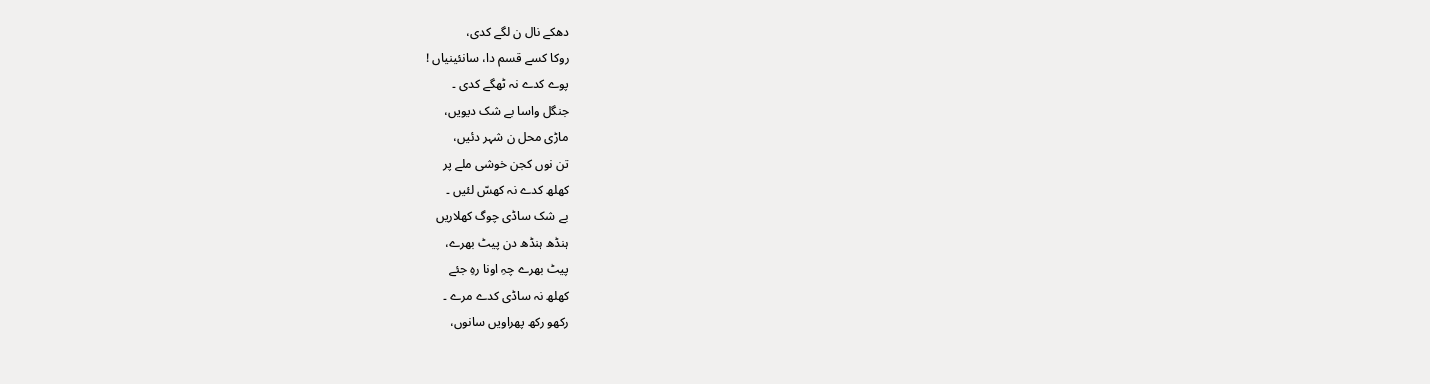دھکے نال ن لگے کدی،
روکا کسے قسم دا، سانئینیاں !
پوے کدے نہ ٹھگے کدی ۔
جنگل واسا بے شک دیویں،
ماڑی محل ن شہر دئیں،
تن نوں کجن خوشی ملے پر
کھلھ کدے نہ کھسّ لئیں ۔
بے شک ساڈی چوگ کھلاریں
ہنڈھ ہنڈھ دن پیٹ بھرے،
پیٹ بھرے چہِ اونا رہِ جئے
کھلھ نہ ساڈی کدے مرے ۔
رکھو رکھ پھراویں سانوں،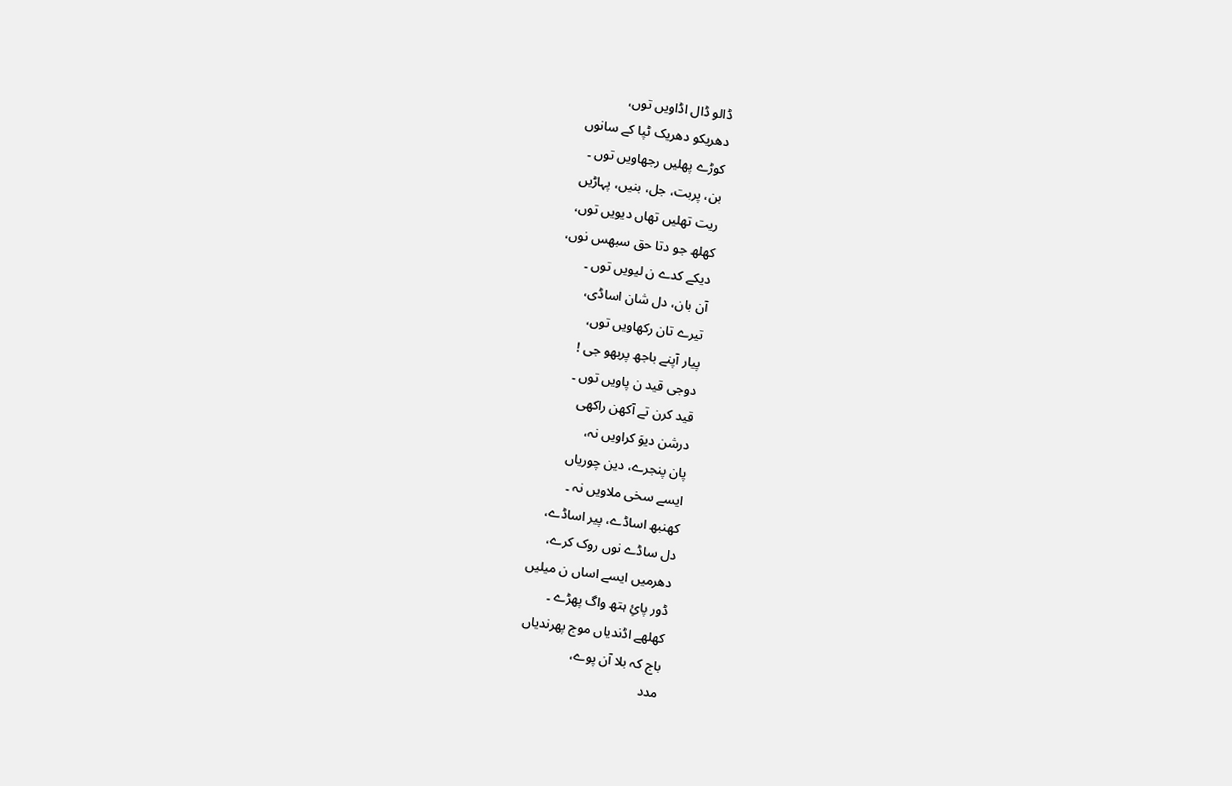ڈالو ڈال اڈاویں توں،
دھریکو دھریک ٹپا کے سانوں
کوڑے پھلیں رجھاویں توں ۔
بن، پربت، جل، بنیں، پہاڑیں
ریت تھلیں تھاں دیویں توں،
کھلھ جو دتا حق سبھس نوں،
دیکے کدے ن لیویں توں ۔
آن بان، دل شان اساڈی،
تیرے تان رکھاویں توں،
پیار آپنے باجھ پربھو جی !
دوجی قید ن پاویں توں ۔
قید کرن تے آکھن راکھی
درشن دیوَ کراویں نہ،
پان پنجرے، دین چوریاں
ایسے سخی ملاویں نہ ۔
کھنبھ اساڈے، پیر اساڈے،
دل ساڈے نوں روک کرے،
دھرمیں ایسے اساں ن میلیں
ڈور پائِ ہتھ واگ پھڑے ۔
کھلھے اڈندیاں موج پھرندیاں
باج کہ بلا آن پوے،
مدد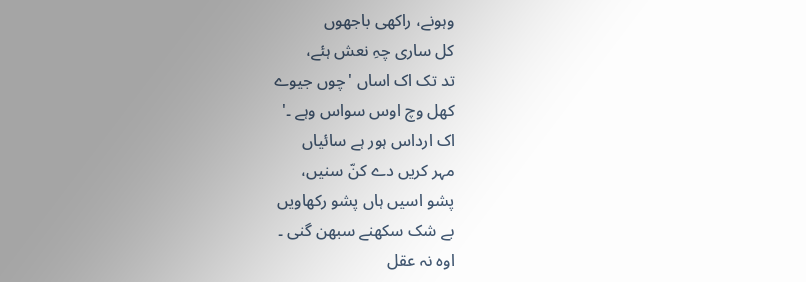وہونے، راکھی باجھوں
کل ساری چہِ نعش ہئے،
تد تک اک اساں 'چوں جیوے
کھل وچ اوس سواس وہے ۔'
اک ارداس ہور ہے سائیاں
مہر کریں دے کنّ سنیں،
پشو اسیں ہاں پشو رکھاویں
بے شک سکھنے سبھن گنی ۔
اوہ نہ عقل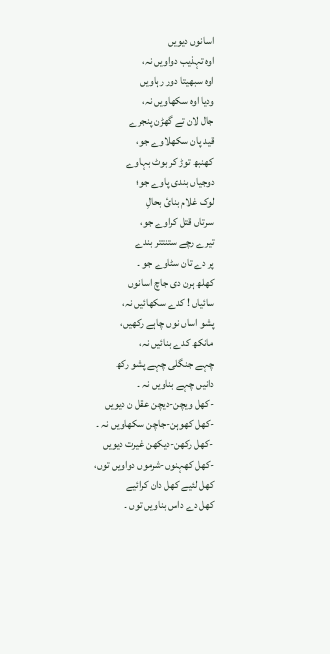اسانوں دیویں
اوہ تہذیب دواویں نہ،
اوہ سبھیتا دور رہاویں
ودیا اوہ سکھاویں نہ،
جال لان تے گھڑن پنجرے
قید پان سکھلاوے جو،
کھنبھ توڑ کر بوٹ بہاوے
دوجیاں بندی پاوے جو؛
لوک غلام بنائ بحالِ
سرتاں قتل کراوے جو،
تیرے رچے ستنتتر بندے
پر دے تان سٹاوے جو ۔
کھلھ ہرن دی جاچ اسانوں
سائیاں ! کدے سکھائیں نہ،
پشو اساں نوں چاہے رکھیں،
مانکھ کدے بنائیں نہ،
چہے جنگلی چہے پشو رکھ
دانیں چہے بناویں نہ ۔
-کھل ویچن-دیچن عقل ن دیویں
-کھل کھوہن-جاچن سکھاویں نہ ۔
-کھل رکھن-دیکھن غیرت دیویں
-کھل کھہنوں-شرموں دواویں توں،
کھل لئیے کھل دان کرائیے
کھل دے داس بناویں توں ۔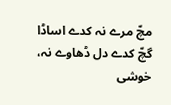مچّ مرے نہ کدے اساڈا
گچّ کدے دل ڈھاوے نہ،
خوشی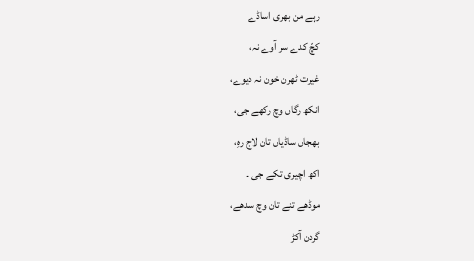رہے من بھری اساڈے
کچّ کدے سر آوے نہ،
غیرت ٹھرن خون نہ دیوے،
انکھ رگاں وچ رکھے جی،
بھجاں ساڈیاں تان لاج رہِ،
اکھ اچیری تکے جی ۔
موڈھے تنے تان وچ سدھے،
گردن آکڑ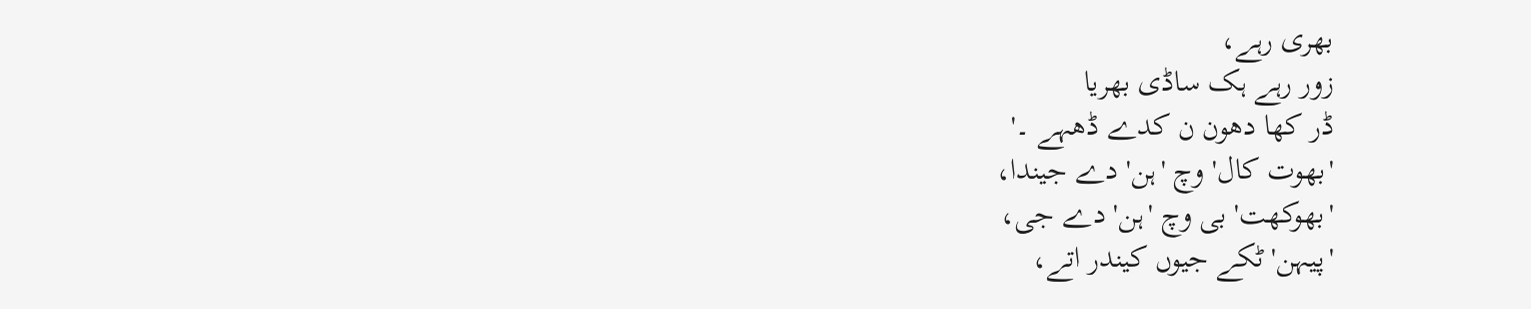بھری رہے،
زور رہے ہک ساڈی بھریا
ڈر کھا دھون ن کدے ڈھہے ۔'
'بھوت کال' وچ 'ہن' دے جیندا،
'بھوکھت' بی وچ 'ہن' دے جی،
'پیہن' ٹکے جیوں کیندر اتے،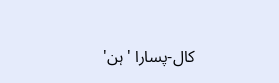کال-پسارا 'ہن'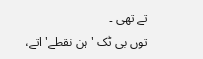تے تھی ۔
توں بی ٹک 'ہن نقطے' اتے،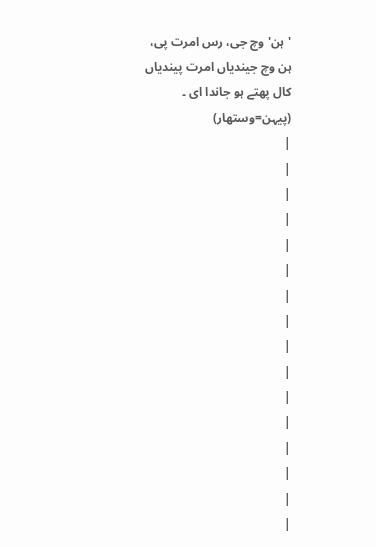'ہن' وچ جی، رس امرت پی،
ہن وچ جیندیاں امرت پیندیاں
کال پھتے ہو جاندا ای ۔
(پیہن=وستھار)
|
|
|
|
|
|
|
|
|
|
|
|
|
|
|
|